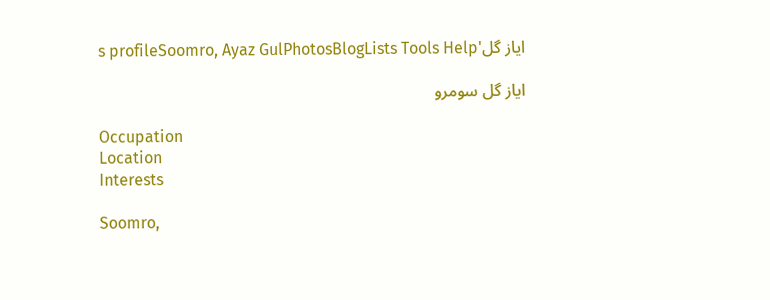اياز گل's profileSoomro, Ayaz GulPhotosBlogLists Tools Help

اياز گل سومرو

Occupation
Location
Interests

Soomro,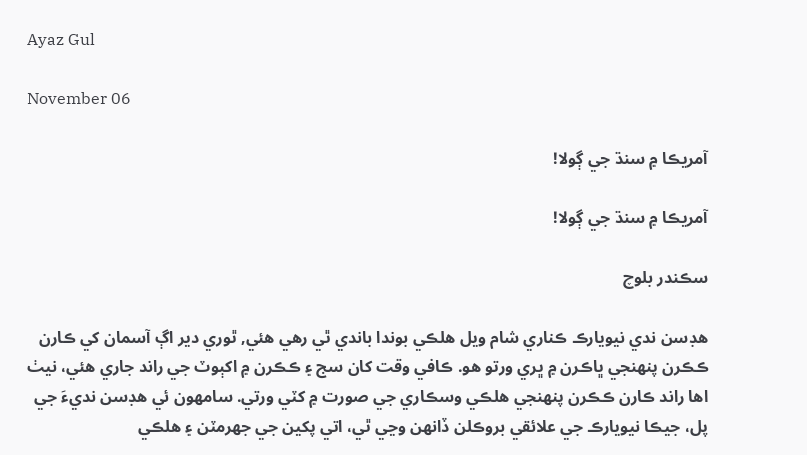Ayaz Gul

November 06

آمريڪا ۾ سنڌ جي ڳولا!

آمريڪا ۾ سنڌ جي ڳولا!

سڪندر بلوچ

هڊسن ندي نيويارڪ ڪناري شام ويل هلڪي بوندا باندي ٿي رهي هئي, ٿوري دير اڳ آسمان کي ڪارن ڪڪرن پنهنجي ڀاڪرن ۾ ڀري ورتو هو. ڪافي وقت کان سج ۽ ڪڪرن ۾ اکٻوٽ جي راند جاري هئي، نيٺ اها راند ڪارن ڪڪرن پنهنجي هلڪي وسڪاري جي صورت ۾ کٽي ورتي. سامهون ئي هڊسن نديءَ جي پل، جيڪا نيويارڪ جي علائقي بروڪلن ڏانهن وڃي ٿي، اتي پکين جي جهرمٽن ۽ هلڪي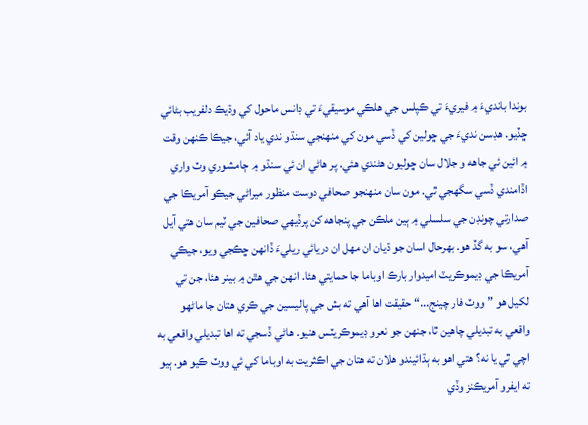بوندا بانديءَ ۾ فيريءَ تي ڪپلس جي هلڪي موسيقيءَ تي ڊانس ماحول کي وڌيڪ دلفريب بڻائي ڇڏيو. هڊسن نديءَ جي ڇولين کي ڏسي مون کي منهنجي سنڌو ندي ياد آئي، جيڪا ڪنهن وقت ۾ ائين ئي جاهه و جلال سان ڇوليون هڻندي هئي. پر هاڻي ان ئي سنڌو ۾ ڄامشوري وٽ واري اڏامندي ڏسي سگهجي ٿي. مون سان منهنجو صحافي دوست منظور ميراڻي جيڪو آمريڪا جي صدارتي چونڊن جي سلسلي ۾ ٻين ملڪن جي پنجاهه کن پرڏيهي صحافين جي ٽيم سان هتي آيل آهي، سو به گڏ هو. بهرحال اسان جو ڌيان ان مهل ان دريائي ريليءَ ڏانهن ڇڪجي ويو، جيڪي آمريڪا جي ڊيموڪريٽ اميدوار بارڪ اوباما جا حمايتي هئا. انهن جي هٿن ۾ بينر هئا، جن تي لکيل هو ”ووٽ فار چينج...“ حقيقت اها آهي ته بش جي پاليسين جي ڪري هتان جا ماڻهو واقعي به تبديلي چاهين ٿا، جنهن جو نعرو ڊيموڪريٽس هنيو. هاڻي ڏسجي ته اها تبديلي واقعي به اچي ٿي يا نه؟ هتي اهو به ٻڌائيندو هلان ته هتان جي اڪثريت به اوباما کي ئي ووٽ ڪيو هو. ٻيو ته ايفرو آمريڪنز وڏي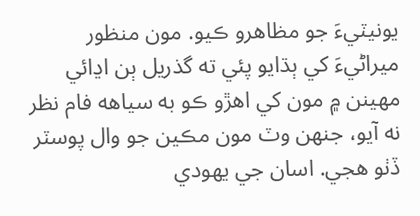يونيٽيءَ جو مظاهرو ڪيو. مون منظور ميراڻيءَ کي ٻڌايو پئي ته گذريل ٻن اڍائي مهينن ۾ مون کي اهڙو ڪو به سياهه فام نظر نه آيو، جنهن وٽ مون مڪين جو وال پوسٽر ڏٺو هجي. اسان جي يهودي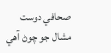صحافي دوست مشال جو چوڻ آهي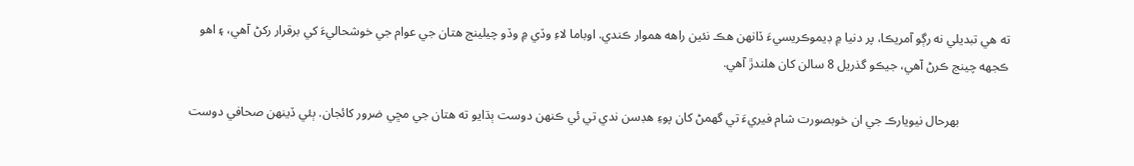ته هي تبديلي نه رڳو آمريڪا، پر دنيا ۾ ڊيموڪريسيءَ ڏانهن هڪ نئين راهه هموار ڪندي. اوباما لاءِ وڏي ۾ وڏو چيلينج هتان جي عوام جي خوشحاليءَ کي برقرار رکڻ آهي، ۽ اهو ڪجهه چينج ڪرڻ آهي، جيڪو گذريل 8 سالن کان هلندڙ آهي.

                بهرحال نيويارڪ جي ان خوبصورت شام فيريءَ تي گهمڻ کان پوءِ هڊسن ندي تي ئي ڪنهن دوست ٻڌايو ته هتان جي مڇي ضرور کائجان. ٻئي ڏينهن صحافي دوست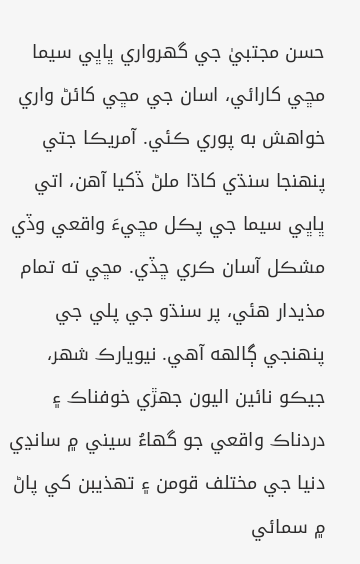حسن مجتبيٰ جي گهرواري ڀاڀي سيما مڇي کارائي، اسان جي مڇي کائڻ واري خواهش به پوري ڪئي. آمريڪا جتي پنهنجا سنڌي کاڌا ملڻ ڏکيا آهن، اتي ڀاڀي سيما جي پڪل مڇيءَ واقعي وڏي مشڪل آسان ڪري ڇڏي. مڇي ته تمام مذيدار هئي، پر سنڌو جي پلي جي پنهنجي ڳالهه آهي. نيويارڪ شهر، جيڪو نائين اليون جهڙي خوفناڪ ۽ دردناڪ واقعي جو گهاءُ سيني ۾ سانڍي دنيا جي مختلف قومن ۽ تهذيبن کي پاڻ ۾ سمائي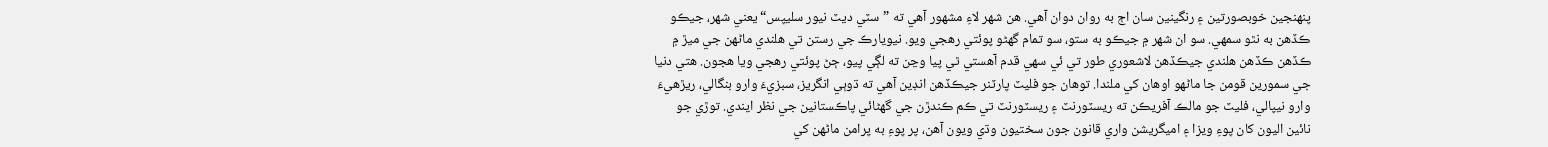پنهنجين خوبصورتين ۽ رنگينين سان اڄ به روان دوان آهي. هن شهر لاءِ مشهور آهي ته ”سٽي ديٽ نيور سليپس“ يعني شهر، جيڪو ڪڏهن به نٿو سمهي. سو ان شهر ۾ جيڪو به ستو، سو تمام گهڻو پوئتي رهجي ويو. نيويارڪ جي رستن تي هلندي ماڻهن جي ميڙ ۾ ڪڏهن ڪڏهن هلندي جيڪڏهن لاشعوري طور تي ئي سهي قدم آهستي ٿي پيا وڃن ته لڳي پيو، ڄڻ پوئتي رهجي ويا هجون. هتي دنيا جي سمورين قومن جا ماڻهو اوهان کي ملندا. توهان جو فليٽ پارٽنر جيڪڏهن انڊين آهي ته ڌوٻي انگريز، سبزيءَ وارو بنگالي، ريڙهيءَ وارو نيپالي، فليٽ جو مالڪ آفريڪن ته ريسٽورنٽ ۽ ريسٽورنٽ تي ڪم ڪندڙن جي گهڻائي پاڪستانين جي نظر ايندي. توڙي جو نائين اليون کان پوءِ ويزا ۽ اميگريشن واري قانون جون سختيون وڌي ويون آهن، پر پوءِ به پرامن ماڻهن کي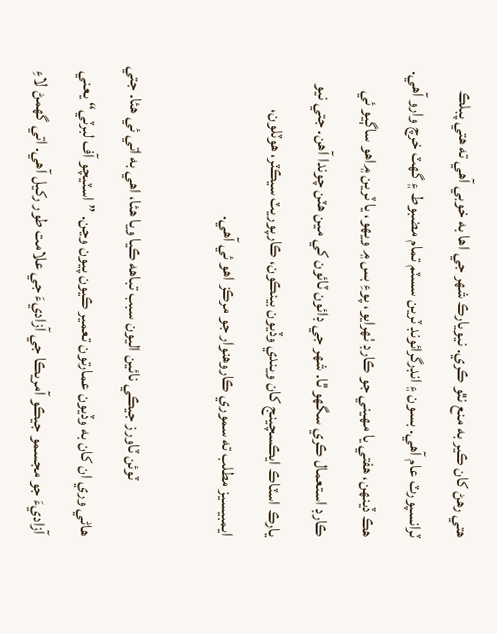هتي رهڻ کان ڪير به منع نٿو ڪري. نيويارڪ شهر جي اها به خوبي آهي ته هتي پبلڪ ٽرانسپورٽ عام آهي. بسون ۽ انڊرگرائونڊ ٽرين سسٽم تمام مضبوط ۽ گهٽ خرچ وارو آهي. هڪ ڏينهن، هفتي يا مهيني جو ڪارڊ ٺهرايو، پوءِ بس ۾ ويهو، يا ٽرين ۾اهو ساڳيو ئي ڪارڊ استعمال ڪري سگهو ٿا. شهر جي ڊائون ٽائون کي مين هٽن چوندا آهن. جتي نيو يارڪ اسٽاڪ ايڪسچينج کان ويندي وڏيون بينڪون، ڪارپوريٽ سيڪٽر، هوٽلون، ايمبيسيز مطلب ته سموري ڪاروهنوار جو مرڪز اهو ئي آهي.

                 ٽوئن ٽاورز جيڪي نائين اليون سبب تباهه ڪيا ويا هئا، اهي به اتي ئي هئا. جتي هاڻي وري ان کان به وڏيون عمارتون تعمير ڪيون پيون وڃن. ”اسٽيچو آف لبرٽي“ يعني آزاديءَ جو مجسمو جيڪو آمريڪا جي آزاديءَ جي علامت طور رکيل آهي. اتي گهمڻ لاءِ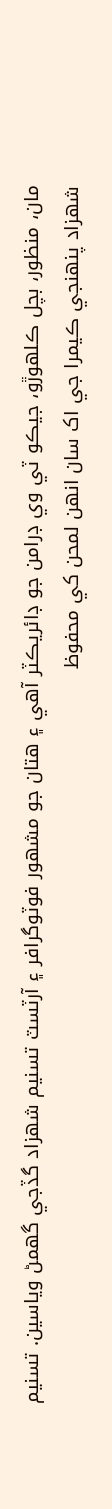مان، منظور، بچل ڪلهوڙو، جيڪو ٽي وي ڊرامن جو ڊائريڪٽر آهي ۽ هتان جو مشهور فوٽوگرافر ۽ آرٽسٽ تسنيم شهزاد گڏجي گهمڻ وياسين. تسنيم شهزاد پنهنجي ڪيمرا جي اک سان انهن لمحن کي محفوظ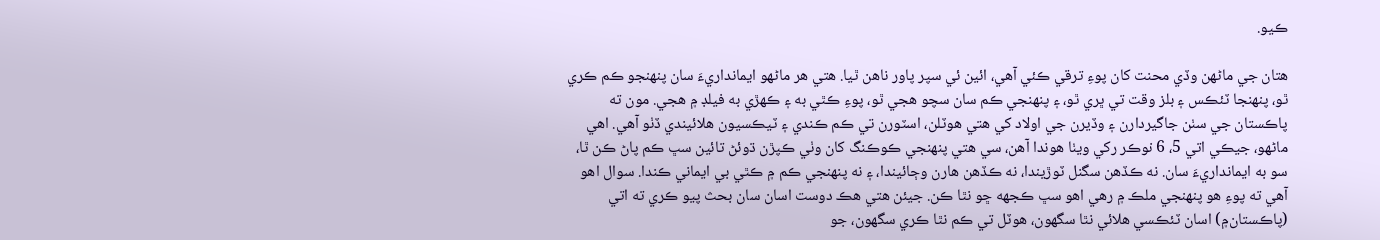ڪيو.

هتان جي ماڻهن وڏي محنت کان پوءِ ترقي ڪئي آهي، ائين ئي سپر پاور ناهن ٿيا. هتي هر ماڻهو ايمانداريءَ سان پنهنجو ڪم ڪري ٿو، پنهنجا ٽئڪس ۽ بلز وقت تي ڀري ٿو، ۽ پنهنجي ڪم سان سچو هجي ٿو، پوءِ ڪٿي به ۽ ڪهڙي به فيلڊ ۾ هجي. مون ته پاڪستان جي سٺن جاگيردارن ۽ وڏيرن جي اولاد کي هتي هوٽلن، اسٽورن تي ڪم ڪندي ۽ ٽيڪسيون هلائيندي ڏٺو آهي. اهي ماڻهو، جيڪي اتي 5، 6 نوڪر رکي ويٺا هوندا آهن، سي هتي پنهنجي ڪوڪنگ کان وٺي ڪپڙن ڌوئڻ تائين سڀ ڪم پاڻ ڪن ٿا، سو به ايمانداريءَ سان. نه ڪڏهن سگنل ٽوڙيندا، نه ڪڏهن هارن وڄائيندا، ۽ نه پنهنجي ڪم ۾ ڪٿي بي ايماني ڪندا. سوال اهو آهي ته پوءِ هو پنهنجي ملڪ ۾ رهي اهو سڀ ڪجهه ڇو نٿا ڪن. جيئن هتي هڪ دوست اسان سان بحث پيو ڪري ته اتي (پاڪستان۾) اسان ٽئڪسي هلائي نٿا سگهون، هوٽل تي ڪم نٿا ڪري سگهون، جو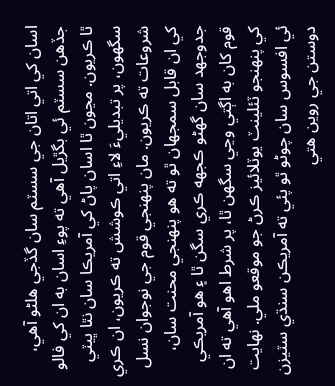اسان کي اتي اتان جي سسٽم سان گڏجي هلڻو آهي، جڏهن سسٽم ئي بگڙيل آهي ته پوءِ اسان به ان کي فالو ٿا ڪريون. مڃون ٿا اسان پاڻ کي آمريڪا سان نٿا ڀيٽي سگهون، پر تبديليءَ لاءِ اتي ڪوشش ته ڪريون، ان ڪري شروعات ته ڪريون. مان پنهنجي قوم جي نوجوان نسل کي ان قابل سمجهان ٿو ته هو پنهنجي محنت سان، جدوجهد سان گهڻو ڪجهه ڪري سگن ٿا ۽ هو آمريڪي قوم کان به اڳتي وڃي سگهن ٿا، پر شرط اهو آهي ته ان کي پنهنجو ٽئلينٽ يوٽلائيز ڪرڻ جو موقعو ملي. نهايت ئي افسوس سان چوڻو ٿو پئي ته آمريڪن سنڌي سٽيزن دوستن جي روين هتي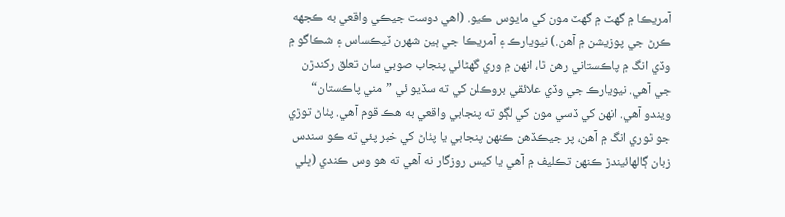آمريڪا ۾ گهٽ ۾ گهٽ مون کي مايوس ڪيو. (اهي دوست جيڪي واقعي به ڪجهه ڪرڻ جي پوزيشن ۾ آهن.) نيويارڪ ۽ آمريڪا جي ٻين شهرن ٽيڪساس ۽ شڪاگو ۾ وڏي انگ ۾ پاڪستاني رهن ٿا، انهن ۾ وري گهڻائي پنجاب صوبي سان تعلق رکندڙن جي آهي. نيويارڪ جي وڏي علائقي بروڪلن کي ته سڏيو ئي ”مني پاڪستان“ ويندو آهي. انهن کي ڏسي مون کي لڳو ته پنجابي واقعي به هڪ قوم آهي. پٺاڻ توڙي جو ٿوري انگ ۾ آهن، پر جيڪڏهن ڪنهن پنجابي يا پٺاڻ کي خبر پئي ته ڪو سندس زبان ڳالهائيندڙ ڪنهن تڪليف ۾ آهي يا کيس روزگار نه آهي ته هو وس ڪندي (ڀلي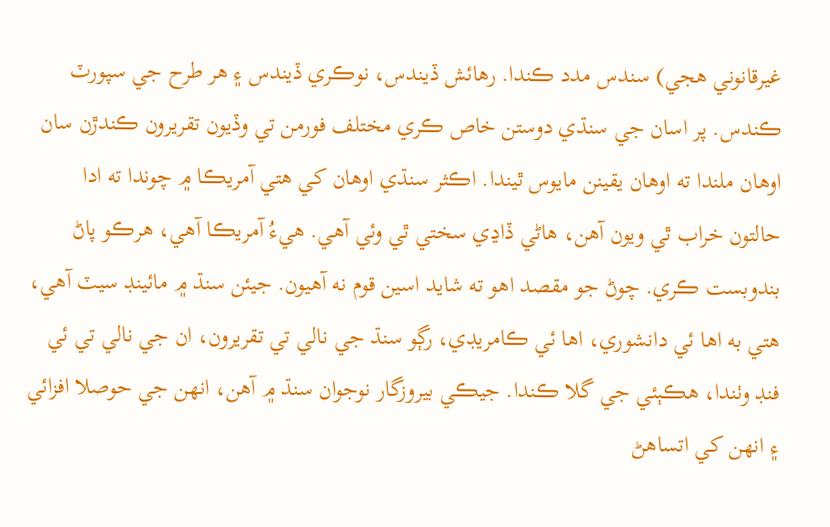غيرقانوني هجي) سندس مدد ڪندا. رهائش ڏيندس، نوڪري ڏيندس ۽ هر طرح جي سپورٽ ڪندس. پر اسان جي سنڌي دوستن خاص ڪري مختلف فورمن تي وڏيون تقريرون ڪندڙن سان اوهان ملندا ته اوهان يقينن مايوس ٿيندا. اڪثر سنڌي اوهان کي هتي آمريڪا ۾ چوندا ته ادا حالتون خراب ٿي ويون آهن، هاڻي ڏاڍي سختي ٿي وئي آهي. هيءُ آمريڪا آهي، هرڪو پاڻ بندوبست ڪري. چوڻ جو مقصد اهو ته شايد اسين قوم نه آهيون. جيئن سنڌ ۾ مائينڊ سيٽ آهي، هتي به اها ئي دانشوري، اها ئي ڪامريڊي، رڳو سنڌ جي نالي تي تقريرون، ان جي نالي تي ئي فنڊ وٺندا، هڪٻئي جي گلا ڪندا. جيڪي بيروزگار نوجوان سنڌ ۾ آهن، انهن جي حوصلا افزائي ۽ انهن کي اتساهڻ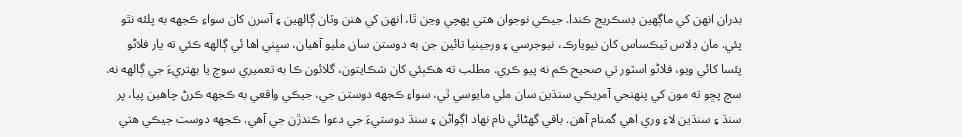بدران انهن کي ماڳهين ڊسڪريج ڪندا. جيڪي نوجوان هتي پهچي وڃن ٿا، انهن کي هنن وٽان ڳالهين ۽ آسرن کان سواءِ ڪجهه به پلئه نٿو پئي. مان ڊلاس ٽيڪساس کان نيويارڪ، نيوجرسي ۽ ورجينيا تائين جن به دوستن سان مليو آهيان، سڀني اها ئي ڳالهه ڪئي ته يار فلاڻو پئسا کائي ويو، فلاڻو اسٽور تي صحيح ڪم نه پيو ڪري. مطلب ته هڪٻئي کان شڪايتون، گلائون ڪا به تعميري سوچ يا بهتريءَ جي ڳالهه نه. سچ پڇو ته مون کي پنهنجي آمريڪي سنڌين سان ملي مايوسي ٿي، سواءِ ڪجهه دوستن جي، جيڪي واقعي به ڪجهه ڪرڻ چاهين پيا، پر سنڌ ۽ سنڌين لاءِ وري اهي گمنام آهن. باقي گهڻائي نام نهاد اڳواڻن ۽ سنڌ دوستيءَ جي دعوا ڪندڙن جي آهي. ڪجهه دوست جيڪي هتي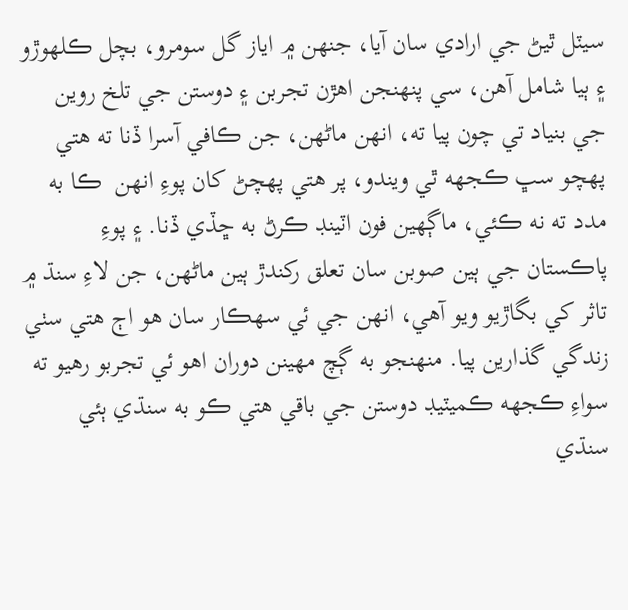سيٽل ٿيڻ جي ارادي سان آيا، جنهن ۾ اياز گل سومرو، بچل ڪلهوڙو ۽ ٻيا شامل آهن، سي پنهنجن اهڙن تجربن ۽ دوستن جي تلخ روين جي بنياد تي چون پيا ته، انهن ماڻهن، جن ڪافي آسرا ڏنا ته هتي پهچو سڀ ڪجهه ٿي ويندو، پر هتي پهچڻ کان پوءِ انهن  ڪا به مدد ته نه ڪئي، ماڳهين فون اٽينڊ ڪرڻ به ڇڏي ڏنا. ۽ پوءِ پاڪستان جي ٻين صوبن سان تعلق رکندڙ ٻين ماڻهن، جن لاءِ سنڌ ۾ تاثر کي بگاڙيو ويو آهي، انهن جي ئي سهڪار سان هو اڄ هتي سٺي زندگي گذارين پيا. منهنجو به ڳچ مهينن دوران اهو ئي تجربو رهيو ته سواءِ ڪجهه ڪميٽيڊ دوستن جي باقي هتي ڪو به سنڌي ٻئي سنڌي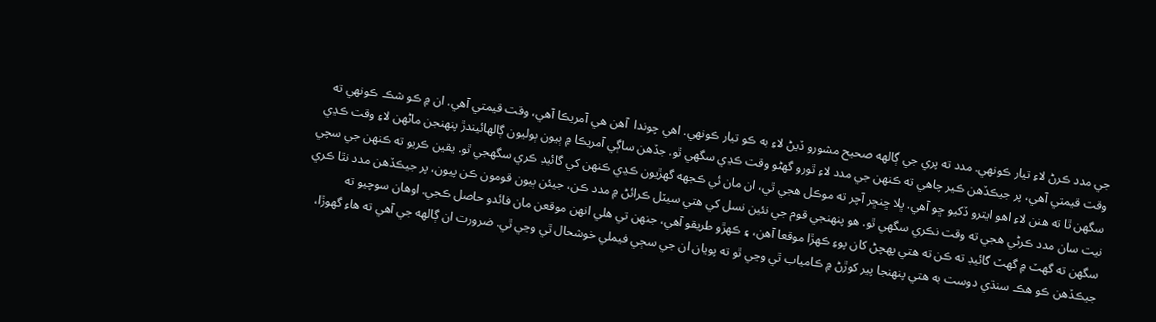جي مدد ڪرڻ لاءِ تيار ڪونهي. مدد ته پري جي ڳالهه صحيح مشورو ڏيڻ لاءِ به ڪو تيار ڪونهي. اهي چوندا  آهن هي آمريڪا آهي، وقت قيمتي آهي. ان ۾ ڪو شڪ ڪونهي ته وقت قيمتي آهي، پر جيڪڏهن ڪير چاهي ته ڪنهن جي مدد لاءِ ٿورو گهڻو وقت ڪڍي سگهي ٿو. جڏهن ساڳي آمريڪا ۾ ٻيون ٻوليون ڳالهائيندڙ پنهنجن ماڻهن لاءِ وقت ڪڍي سگهن ٿا ته هنن لاءِ اهو ايترو ڏکيو ڇو آهي. ڀلا ڇنڇر آچر ته موڪل هجي ٿي، ان مان ئي ڪجهه گهڙيون ڪڍي ڪنهن کي گائيڊ ڪري سگهجي ٿو. يقين ڪريو ته ڪنهن جي سچي نيت سان مدد ڪرڻي هجي ته وقت نڪري سگهي ٿو. هو پنهنجي قوم جي نئين نسل کي هتي سيٽل ڪرائڻ ۾ مدد ڪن، جيئن ٻيون قومون ڪن پيون، پر جيڪڏهن مدد نٿا ڪري سگهن ته گهٽ ۾ گهٽ گائيڊ ته ڪن ته هتي پهچڻ کان پوءِ ڪهڙا موقعا آهن، ۽ ڪهڙو طريقو آهي، جنهن تي هلي انهن موقعن مان فائدو حاصل ڪجي. اوهان سوچيو ته جيڪڏهن ڪو هڪ سنڌي دوست به هتي پنهنجا پير کوڙڻ ۾ ڪامياب ٿي وڃي ٿو ته پويان ان جي سڄي فيملي خوشحال ٿي وڃي ٿي. ضرورت ان ڳالهه جي آهي ته هاءِ گهوڙا،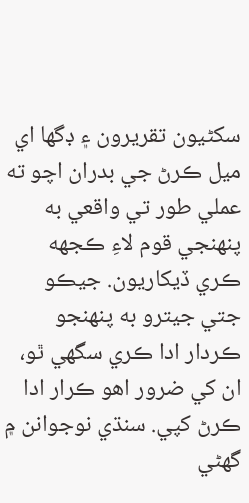سکڻيون تقريرون ۽ ڊگها اي ميل ڪرڻ جي بدران اچو ته عملي طور تي واقعي به پنهنجي قوم لاءِ ڪجهه ڪري ڏيکاريون. جيڪو جتي جيترو به پنهنجو ڪردار ادا ڪري سگهي ٿو، ان کي ضرور اهو ڪرار ادا ڪرڻ کپي. سنڌي نوجوانن ۾ گهڻي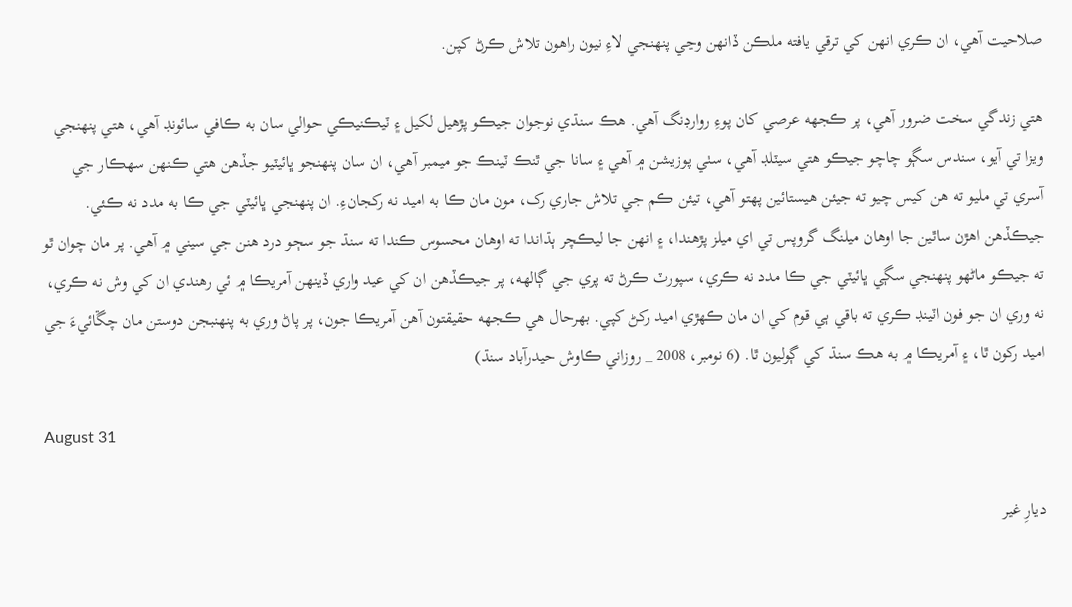صلاحيت آهي، ان ڪري انهن کي ترقي يافته ملڪن ڏانهن وڃي پنهنجي لاءِ نيون راهون تلاش ڪرڻ کپن.

هتي زندگي سخت ضرور آهي، پر ڪجهه عرصي کان پوءِ روارڊنگ آهي. هڪ سنڌي نوجوان جيڪو پڙهيل لکيل ۽ ٽيڪنيڪي حوالي سان به ڪافي سائونڊ آهي، هتي پنهنجي ويزا تي آيو، سندس سڳو چاچو جيڪو هتي سيٽلڊ آهي، سٺي پوزيشن ۾ آهي ۽ سانا جي ٿنڪ ٽينڪ جو ميمبر آهي، ان سان پنهنجو ڀائيٽيو جڏهن هتي ڪنهن سهڪار جي آسري تي مليو ته هن کيس چيو ته جيئن هيستائين پهتو آهي، تيئن ڪم جي تلاش جاري رک، مون مان ڪا به اميد نه رکجانءِ. ان پنهنجي ڀائيٽي جي ڪا به مدد نه ڪئي. جيڪڏهن اهڙن ساٿين جا اوهان ميلنگ گروپس تي اي ميلز پڙهندا، ۽ انهن جا ليڪچر ٻڌاندا ته اوهان محسوس ڪندا ته سنڌ جو سڄو درد هنن جي سيني ۾ آهي. پر مان چوان ٿو ته جيڪو ماڻهو پنهنجي سڳي ڀائيٽي جي ڪا مدد نه ڪري، سپورٽ ڪرڻ ته پري جي ڳالهه، پر جيڪڏهن ان کي عيد واري ڏينهن آمريڪا ۾ ئي رهندي ان کي وش نه ڪري، نه وري ان جو فون اٽينڊ ڪري ته باقي ٻي قوم کي ان مان ڪهڙي اميد رکڻ کپي. بهرحال هي ڪجهه حقيقتون آهن آمريڪا جون، پر پاڻ وري به پنهنبجن دوستن مان چڱائيءَ جي اميد رکون ٿا، ۽ آمريڪا ۾ به هڪ سنڌ کي ڳوليون ٿا. (6 نومبر، 2008 _ روزاني ڪاوش حيدرآباد سنڌ)

August 31

ديارِ غير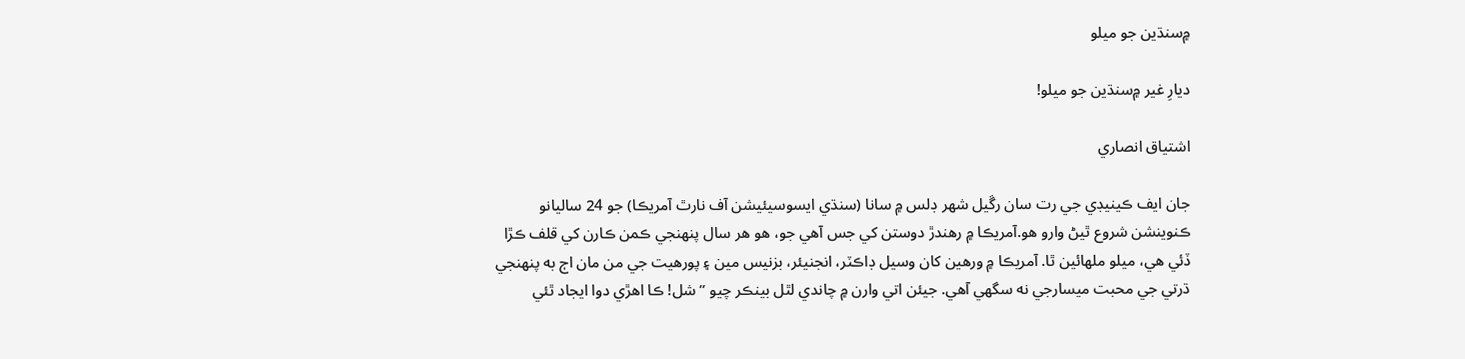۾سنڌين جو ميلو

ديارِ غير ۾سنڌين جو ميلو!

اشتياق انصاري

جان ايف ڪينيڊي جي رت سان رڱيل شهر ڊلس ۾ سانا (سنڌي ايسوسيئيشن آف نارٿ آمريڪا) جو 24 ساليانو ڪنوينشن شروع ٿيڻ وارو هو.آمريڪا ۾ رهندڙ دوستن کي جس آهي جو، هو هر سال پنهنجي ڪمن ڪارن کي قلف ڪڙا ڏئي هي، ميلو ملهائين ٿا. آمريڪا ۾ ورهين کان وسيل ڊاڪٽر، انجنيئر، بزنيس مين ۽ پورهيت جي من مان اڄ به پنهنجي ڌرتي جي محبت ميسارجي نه سگهي آهي. جيئن اتي وارن ۾ چاندي لٿل بينڪر چيو ”شل! ڪا اهڙي دوا ايجاد ٿئي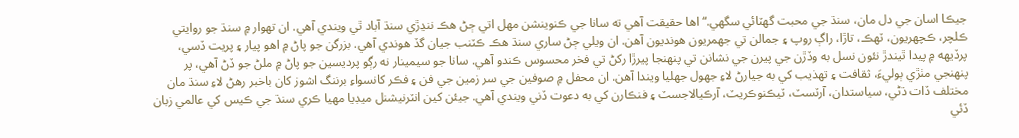جيڪا اسان جي دل مان، سنڌ جي محبت گهٽائي سگهي.“ اها حقيقت آهي ته سانا جي ڪنوينشن مهل اتي ڄڻ هڪ ننڍڙي سنڌ آباد ٿي ويندي آهي. ان تهوار ۾ سنڌ جو روايتي ڪلچر، ڪچهريون، ٽهڪ، تاڙا، راڳ روپ ۽ جمالن تي جهمريون هونديون آهن. ان ويلي ڄڻ ساري سنڌ هڪ ڪٽنب جيان گڏ هوندي آهي. بزرگن جو پاڻ ۾ اهو پيار ۽ پريت ڏسي، پرڏيهه ۾ پيدا ٿيندڙ نئون نسل به وڏڙن جي پيرن جي نشانن تي پنهنجا پيرڙا رکڻ تي فخر محسوس ڪندو آهي. سانا جو سيمينار نه رڳو پرديسين جو پاڻ ۾ ملڻ جو ڏڻ آهي، پر پنهنجي مٺڙي ٻوليءَ، ثقافت ۽ تهذيب کي به جيارڻ لاءِ جهول جهليا ويندا آهن. ان محفل ۾ صوفين جي سر زمين جي فن ۽ فڪر کانسواءِ برننگ اشوز کان باخبر رهڻ لاءِ سنڌ مان مختلف ڏات ڌڻي، سياستدان، آرٽسٽ، ٽيڪنوڪريٽ، آرڪيالاجسٽ ۽ فنڪارن کي به دعوت ڏني ويندي آهي. جيئن کين انٽرنيشنل ميڊيا مهيا ڪري سنڌ جي ڪيس کي عالمي زبان ڏئي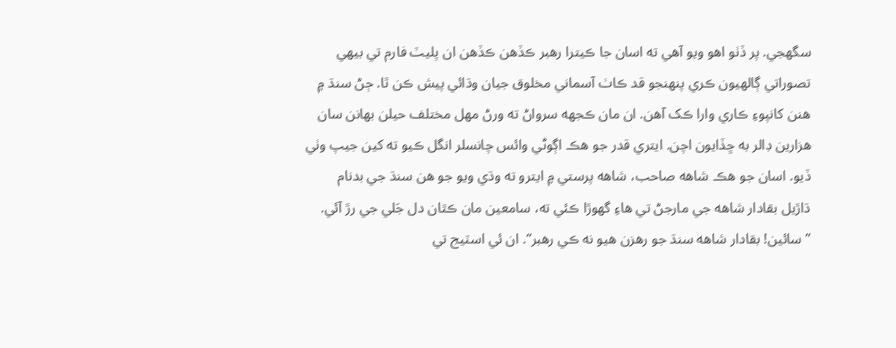سگهجي. پر ڏٺو اهو ويو آهي ته اسان جا ڪيترا رهبر ڪڏهن ڪڏهن ان پليٽ فارم تي بيهي تصوراتي ڳالهيون ڪري پنهنجو قد ڪاٺ آسماني مخلوق جيان وڌائي پيش ڪن ٿا. ڄڻ سنڌ ۾ هنن کانپوءِ ڪاري وارا ڪک آهن. ان مان ڪجهه سرواڻ ته ورڻ مهل مختلف حيلن بهانن سان هزارين ڊالر به ڇڏايون اچن. ايتري قدر جو هڪ اڳوڻي وائس چانسلر انگل ڪيو ته کين جيپ وٺي ڏيو. اسان جو هڪ شاهه صاحب، شاهه پرستي ۾ ايترو ته وڌي ويو جو هن سنڌ جي بدنام ڌاڙيل بقادار شاهه جي مارجڻ تي هاءِ گهوڙا ڪئي ته، سامعين مان ڪٿان دل جَلي جي رڙ آئي. ”سائين! بقادار شاهه سنڌ جو رهزن هيو نه ڪي رهبر“. ان ئي اسٽيج تي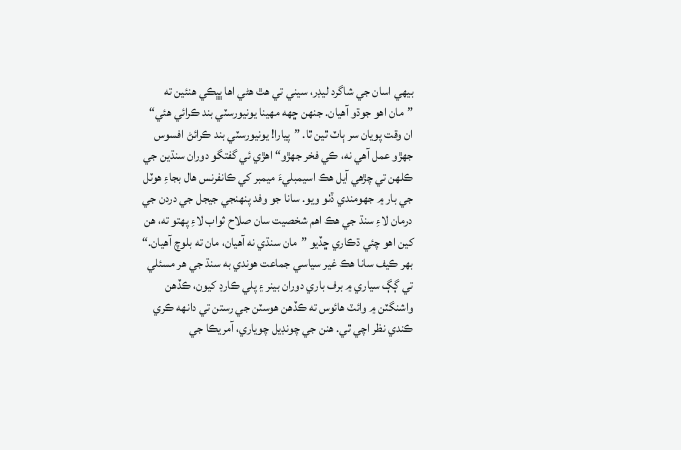بيهي اسان جي شاگرد ليڊر، سيني تي هٿ هڻي اها ڀڀڪي هنئين ته ”مان اهو جوڌو آهيان. جنهن ڇهه مهينا يونيورسٽي بند ڪرائي هئي“ ان وقت پويان سر ٻاٽ ٿين ٿا. ”پيارا! يونيورسٽي بند ڪرائڻ افسوس جهڙو عمل آهي نه، ڪي فخر جهڙو“ اهڙي ئي گفتگو دوران سنڌين جي ڪلهن تي چڙهي آيل هڪ اسيمبليءَ ميمبر کي ڪانفرنس هال بجاءِ هوٽل جي بار ۾ جهومندي ڏٺو ويو. سانا جو وفد پنهنجي جيجل جي دردن جي درمان لاءِ سنڌ جي هڪ اهم شخصيت سان صلاح ثواب لاءِ پهتو ته، هن کين اهو چئي ڌڪاري ڇڏيو ”مان سنڌي نه آهيان، مان ته بلوچ آهيان.“ بهر ڪيف سانا هڪ غير سياسي جماعت هوندي به سنڌ جي هر مسئلي تي ڳڳ سياري ۾ برف باري دوران بينر ۽ پلي ڪارڊ کيون، ڪڏهن واشنگٽن ۾ وائٽ هائوس ته ڪڏهن هوسٽن جي رستن تي دانهه ڪري ڪندي نظر اچي ٿي. هنن جي چونڊيل چوياري، آمريڪا جي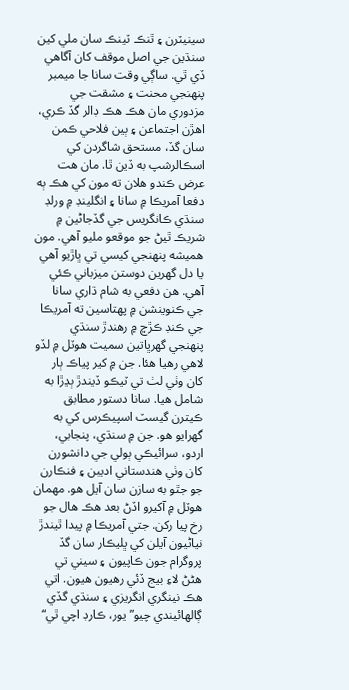سينيٽرن ۽ ٿنڪ ٽينڪ سان ملي کين سنڌين جي اصل موقف کان آگاهي ڏي ٿي. ساڳي وقت سانا جا ميمبر پنهنجي محنت ۽ مشقت جي مزدوري مان هڪ هڪ ڊالر گڏ ڪري، اهڙن اجتماعن ۽ ٻين فلاحي ڪمن سان گڏ، مستحق شاگردن کي اسڪالرشپ به ڏين ٿا. مان هت عرض ڪندو هلان ته مون کي هڪ ٻه دفعا آمريڪا ۾ سانا ۽ انگلينڊ ۾ ورلڊ سنڌي ڪانگريس جي گڏجاڻين ۾ شريڪ ٿيڻ جو موقعو مليو آهي. مون هميشه پنهنجي کيسي تي ڀاڙيو آهي يا دل گهرين دوستن ميزباني ڪئي آهي. هن دفعي به شام ڌاري سانا جي ڪنوينشن ۾ پهتاسين ته آمريڪا جي ڪنڊ ڪڙڇ ۾ رهندڙ سنڌي پنهنجي گهرڀاتين سميت هوٽل ۾ لڏو لاهي رهيا هئا. جن ۾ کير پياڪ ٻار کان وٺي لٺ تي ٽيڪو ڏيندڙ ٻڍڙا به شامل هيا. سانا دستور مطابق ڪيترن گيسٽ اسپيڪرس کي به گهرايو هو. جن ۾ سنڌي، پنجابي، اردو، سرائيڪي ٻولي جي دانشورن کان وٺي هندستاني اديبن ۽ فنڪارن جو جٿو به سازن سان آيل هو. مهمان هوٽل ۾ آکيرو اڏڻ بعد هڪ هال جو رخ پيا رکن. جتي آمريڪا ۾ پيدا ٿيندڙ نياڻيون آيلن کي ڀليڪار سان گڏ پروگرام جون ڪاپيون ۽ سيني تي هڻڻ لاءِ بيج ڏئي رهيون هيون. اتي هڪ نينگري انگريزي ۽ سنڌي گڏي ڳالهائيندي چيو”يور، ڪارڊ اچي ٿي“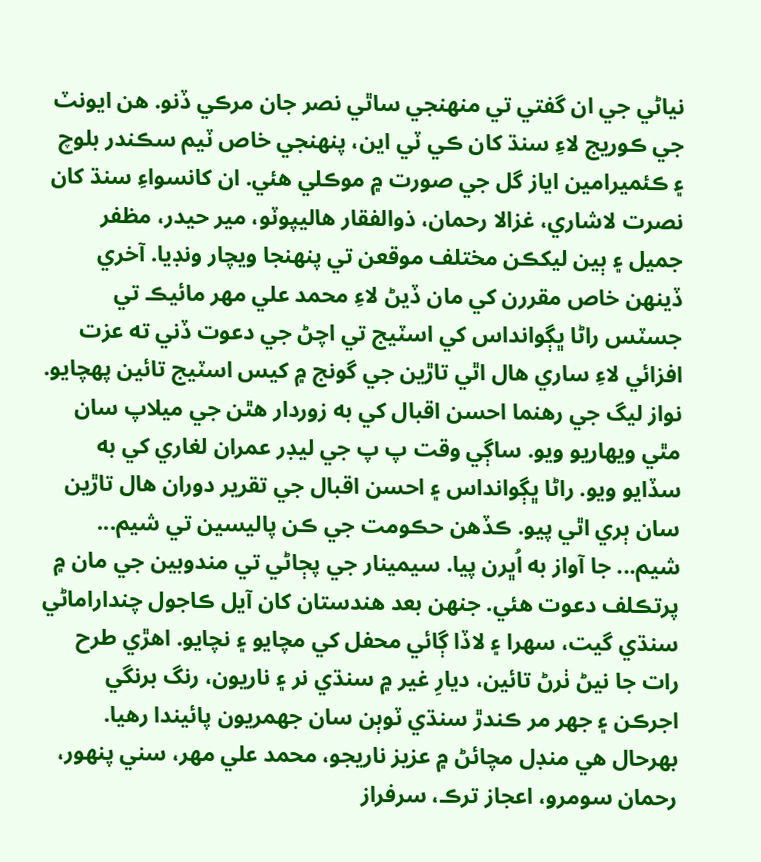نياڻي جي ان گفتي تي منهنجي ساٿي نصر جان مرڪي ڏنو. هن ايونٽ جي ڪوريج لاءِ سنڌ کان ڪي ٽي اين، پنهنجي خاص ٽيم سڪندر بلوچ ۽ ڪئميرامين اياز گل جي صورت ۾ موڪلي هئي. ان کانسواءِ سنڌ کان نصرت لاشاري، غزالا رحمان، ذوالفقار هاليپوٽو، مير حيدر، مظفر جميل ۽ ٻين ليکڪن مختلف موقعن تي پنهنجا ويچار ونڊيا. آخري ڏينهن خاص مقررن کي مان ڏيڻ لاءِ محمد علي مهر مائيڪ تي جسٽس راڻا ڀڳوانداس کي اسٽيج تي اچڻ جي دعوت ڏني ته عزت افزائي لاءِ ساري هال اٿي تاڙين جي گونج ۾ کيس اسٽيج تائين پهچايو. نواز ليگ جي رهنما احسن اقبال کي به زوردار هٿن جي ميلاپ سان مٿي ويهاريو ويو. ساڳي وقت پ پ جي ليڊر عمران لغاري کي به سڏايو ويو. راڻا ڀڳوانداس ۽ احسن اقبال جي تقرير دوران هال تاڙين سان ٻري اٿي پيو. ڪڏهن حڪومت جي ڪن پاليسين تي شيم... شيم... جا آواز به اُڀرن پيا. سيمينار جي پڄاڻي تي مندوبين جي مان ۾ پرتڪلف دعوت هئي. جنهن بعد هندستان کان آيل ڪاجول چنداراماڻي سنڌي گيت، سهرا ۽ لاڏا ڳائي محفل کي مچايو ۽ نچايو. اهڙي طرح رات جا نيڻ ٺرڻ تائين، ديارِ غير ۾ سنڌي نر ۽ ناريون، رنگ برنگي اجرڪن ۽ جهر مر ڪندڙ سنڌي ٽوٻن سان جهمريون پائيندا رهيا. بهرحال هي منڊل مچائڻ ۾ عزيز ناريجو، محمد علي مهر، سني پنهور، رحمان سومرو، اعجاز ترڪ، سرفراز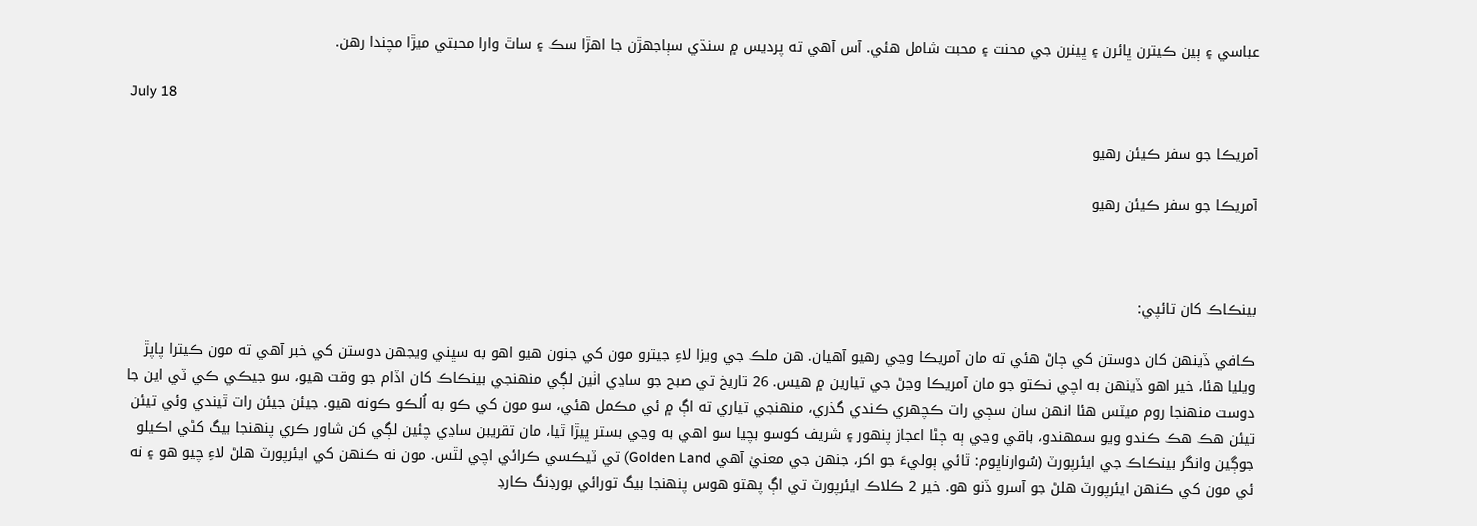عباسي ۽ ٻين ڪيترن ڀائرن ۽ ڀينرن جي محنت ۽ محبت شامل هئي. آس آهي ته پرديس ۾ سنڌي سٻاجهڙن جا اهڙا سڪ ۽ ساٿ وارا محبتي ميڙا مچندا رهن.

July 18

آمريڪا جو سفر ڪيئن رهيو

آمريڪا جو سفر ڪيئن رهيو



بينڪاڪ کان تائپي:

ڪافي ڏينهن کان دوستن کي ڄاڻ هئي ته مان آمريڪا وڃي رهيو آهيان. هن ملڪ جي ويزا لاءِ جيترو مون کي جنون هيو اهو به سڀني ويجهن دوستن کي خبر آهي ته مون ڪيترا پاپڙ ويليا هئا، خير اهو ڏينهن به اچي نڪتو جو مان آمريڪا وڃڻ جي تيارين ۾ هيس. 26 تاريخ تي صبح جو ساڍي اٺين لڳي منهنجي بينڪاڪ کان اڏام جو وقت هيو، سو جيڪي ڪي ٽي اين جا دوست منهنجا روم ميٽس هئا انهن سان سڄي رات ڪچهري ڪندي گذري، منهنجي تياري ته اڳ ۾ ئي مڪمل هئي، سو مون کي ڪو به اُلڪو ڪونه هيو. جيئن جيئن رات ٿيندي وئي تيئن تيئن هڪ هڪ ڪندو ويو سمهندو، باقي وڃي ٻه ڄڻا اعجاز پنهور ۽ شريف کوسو بچيا سو اهي به وڃي بستر ڀيڙا ٿيا، مان تقريبن ساڍي چئين لڳي کن شاور ڪري پنهنجا بيگ کڻي اڪيلو جوڳين وانگر بينڪاڪ جي ايئرپورٽ (سُوارناڀوم: ٿائي ٻوليءَ جو اکر، جنهن جي معنيٰ آهي Golden Land) تي ٽيڪسي ڪرائي اچي لٿس. مون نه ڪنهن کي ايئرپورٽ هلڻ لاءِ چيو هو ۽ نه ئي مون کي ڪنهن ايئرپورٽ هلڻ جو آسرو ڏنو هو. خير 2 ڪلاڪ ايئرپورٽ تي اڳ پهتو هوس پنهنجا بيگ تورائي بورڊنگ ڪارڊ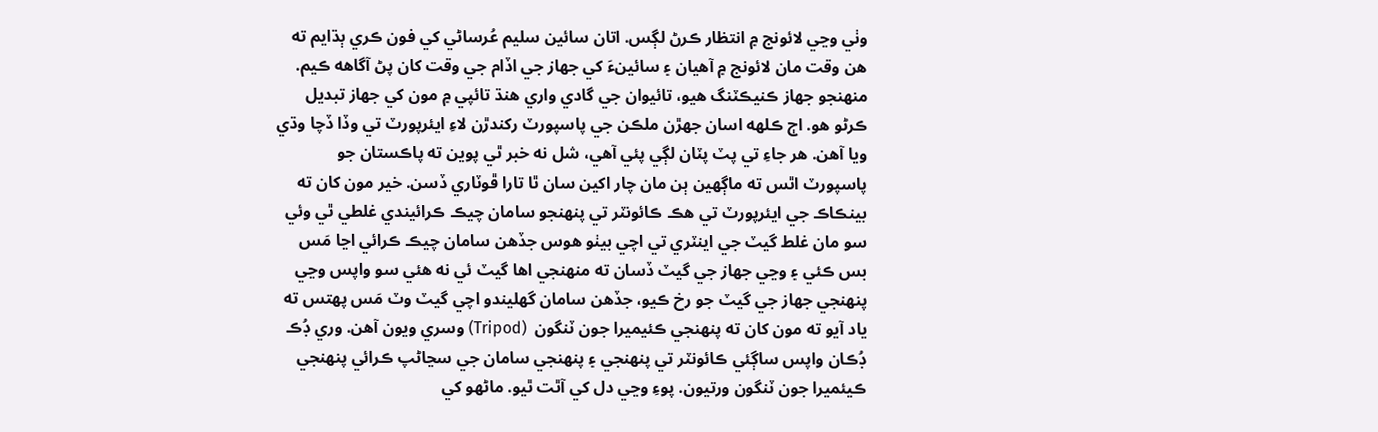وٺي وڃي لائونج ۾ انتظار ڪرڻ لڳس. اتان سائين سليم عُرساڻي کي فون ڪري ٻڌايم ته هن وقت مان لائونج ۾ آهيان ۽ سائينءَ کي جهاز جي اڏام جي وقت کان پڻ آگاهه ڪيم.  منهنجو جهاز ڪنيڪٽنگ هيو، تائيوان جي گادي واري هنڌ تائپي ۾ مون کي جهاز تبديل ڪرڻو هو. اڄ ڪلهه اسان جهڙن ملڪن جي پاسپورٽ رکندڙن لاءِ ايئرپورٽ تي وڏا ڏچا وڌي ويا آهن. هر جاءِ تي پٽ پٽان لڳي پئي آهي، شل نه خبر ٿي پوين ته پاڪستان جو پاسپورٽ اٿس ته ماڳهين ٻن مان چار اکين سان ٿا تارا ڦوٽاري ڏسن. خير مون کان ته بينڪاڪ جي ايئرپورٽ تي هڪ ڪائونٽر تي پنهنجو سامان چيڪ ڪرائيندي غلطي ٿي وئي سو مان غلط گيٽ جي اينٽري تي اچي بيٺو هوس جڏهن سامان چيڪ ڪرائي اڃا مَس بس ڪئي ۽ وڃي جهاز جي گيٽ ڏسان ته منهنجي اها گيٽ ئي نه هئي سو واپس وڃي پنهنجي جهاز جي گيٽ جو رخ ڪيو، جڏهن سامان گهليندو اچي گيٽ وٽ مَس پهتس ته ياد آيو ته مون کان ته پنهنجي ڪئيميرا جون ٽنگون  (Tripod) وسري ويون آهن. وري ڊُڪ ڊُڪان واپس ساڳئي ڪائونٽر تي پنهنجي ۽ پنهنجي سامان جي سڃاڻپ ڪرائي پنهنجي ڪيئميرا جون ٽنگون ورتيون. پوءِ وڃي دل کي آٿت ٿيو. ماڻهو کي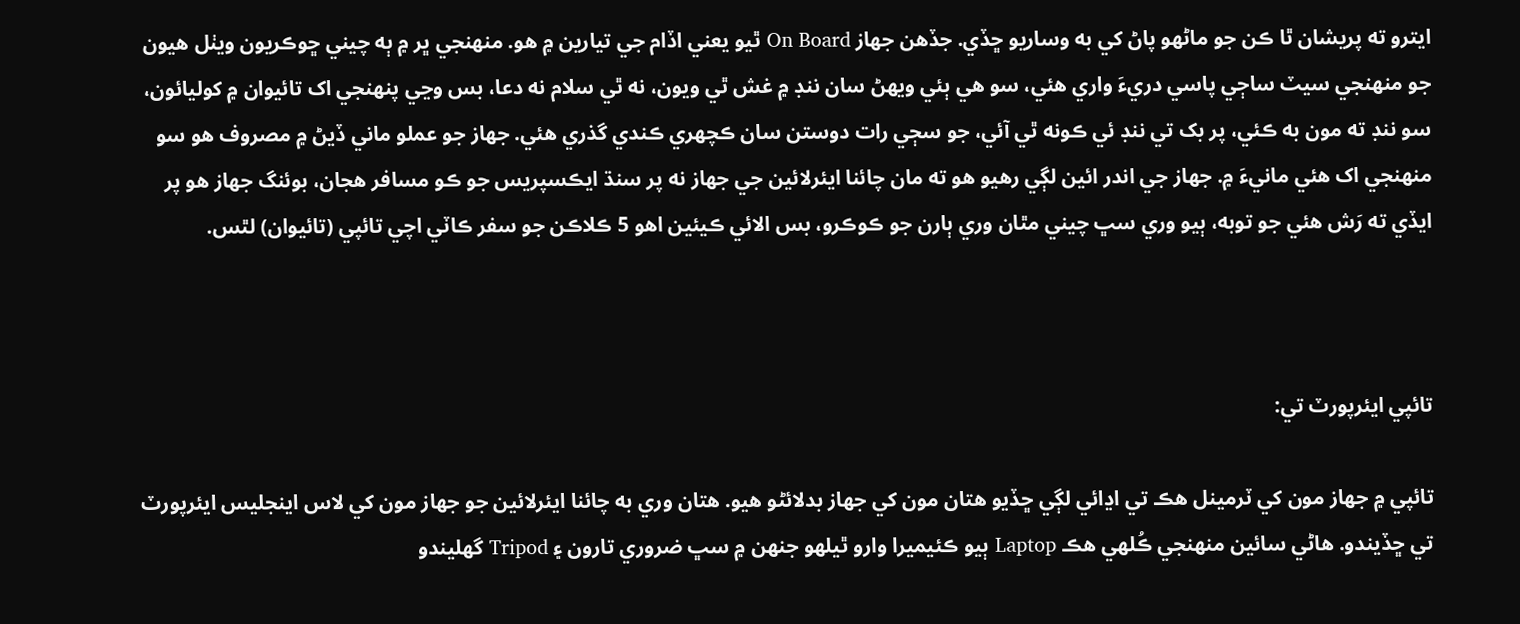ايترو ته پريشان ٿا ڪن جو ماڻهو پاڻ کي به وساريو ڇڏي. جڏهن جهاز On Board ٿيو يعني اڏام جي تيارين ۾ هو. منهنجي ڀر ۾ ٻه چيني ڇوڪريون ويٺل هيون جو منهنجي سيٽ ساڄي پاسي دريءَ واري هئي، سو هي ٻئي ويهڻ سان ننڊ ۾ غش ٿي ويون، نه ٿي سلام نه دعا، بس وڃي پنهنجي اک تائيوان ۾ کوليائون، سو ننڊ ته مون به ڪئي، پر بک تي ننڊ ئي ڪونه ٿي آئي، جو سڄي رات دوستن سان ڪچهري ڪندي گذري هئي. جهاز جو عملو ماني ڏيڻ ۾ مصروف هو سو منهنجي اک هئي مانيءَ ۾. جهاز جي اندر ائين لڳي رهيو هو ته مان چائنا ايئرلائين جي جهاز نه پر سنڌ ايڪسپريس جو ڪو مسافر هجان، بوئنگ جهاز هو پر ايڏي ته رَش هئي جو توبه، ٻيو وري سڀ چيني مٿان وري ٻارن جو ڪوڪرو، بس الائي ڪيئين اهو 5 ڪلاڪن جو سفر ڪاٽي اچي تائپي (تائيوان) لٿس.



تائپي ايئرپورٽ تي:

تائپي ۾ جهاز مون کي ٽرمينل هڪ تي اڍائي لڳي ڇڏيو هتان مون کي جهاز بدلائڻو هيو. هتان وري به چائنا ايئرلائين جو جهاز مون کي لاس اينجليس ايئرپورٽ تي ڇڏيندو. هاڻي سائين منهنجي ڪُلهي هڪ Laptop ٻيو ڪئيميرا وارو ٿيلهو جنهن ۾ سڀ ضروري تارون ۽ Tripod گهليندو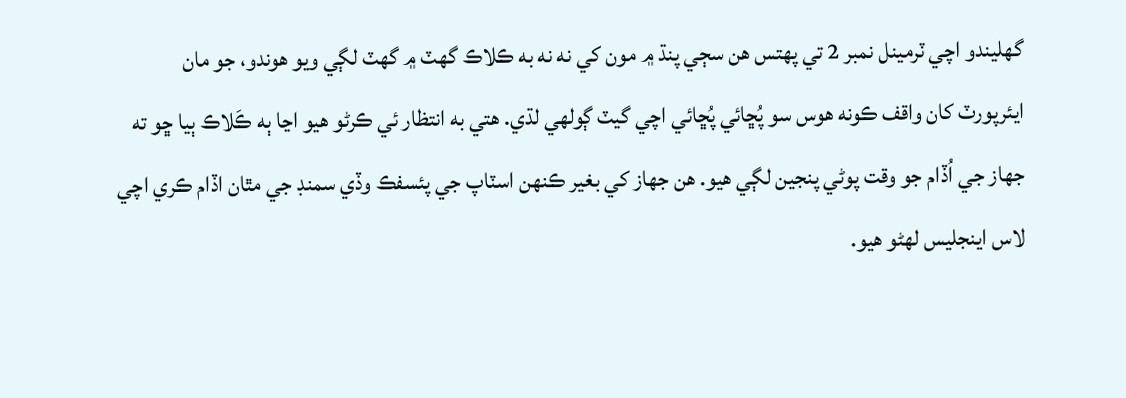گهليندو اچي ٽرمينل نمبر 2 تي پهتس هن سڄي پنڌ ۾ مون کي نه نه به ڪلاڪ گهٽ ۾ گهٽ لڳي ويو هوندو، جو مان ايئرپورٽ کان واقف ڪونه هوس سو پُڇائي پُڇائي اچي گيٽ ڳولهي لڌي. هتي به انتظار ئي ڪرڻو هيو اڃا ٻه ڪَلاڪ ٻيا ڇو ته جهاز جي اُڏام جو وقت پوڻي پنجين لڳي هيو. هن جهاز کي بغير ڪنهن اسٽاپ جي پئسفڪ وڏي سمنڊ جي مٿان اڏام ڪري اچي لاس اينجليس لهڻو هيو.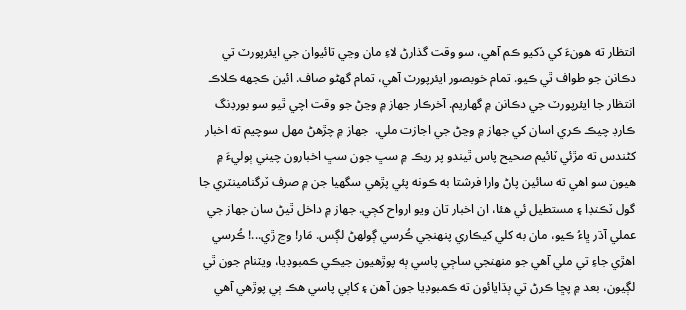انتظار ته هونءَ کي ڏکيو ڪم آهي، سو وقت گذارڻ لاءِ مان وڃي تائيوان جي ايئرپورٽ تي دڪانن جو طواف ٿي ڪيو. تمام خوبصور ايئرپورٽ آهي، تمام گهڻو صاف. ائين ڪجهه ڪلاڪ انتظار جا ايئرپورٽ جي دڪانن ۾ گهاريم. آخرڪار جهاز ۾ وڃڻ جو وقت اچي ٿيو سو بورڊنگ ڪارڊ چيڪ ڪري اسان کي جهاز ۾ وڃڻ جي اجازت ملي.  جهاز ۾ چڙهڻ مهل سوچيم ته اخبار کڻندس ته مڙئي ٽائيم صحيح پاس ٿيندو پر ريڪ ۾ سڀ جون سڀ اخبارون چيني ٻوليءَ ۾ هيون سو اهي ته سائين پاڻ وارا فرشتا به ڪونه پئي پڙهي سگهيا جن ۾ صرف ٽرگنامينٽري جا گول ٽڪنڊا ۽ مستطيل ئي هئا، ان اخبار تان ويو ارواح کڄي. جهاز ۾ داخل ٿيڻ سان جهاز جي عملي آڌر ڀاءُ ڪيو، مان به کلي کيڪاري پنهنجي ڪُرسي ڳولهڻ لڳس. مَار! وڃ ڙي...! ڪُرسي اهڙي جاءِ تي ملي آهي جو منهنجي ساڄي پاسي ٻه پوڙهيون جيڪي ڪمبوڊيا، ويٽنام جون ٿي لڳيون، بعد ۾ پڇا ڪرڻ تي ٻڌايائون ته ڪمبوڊيا جون آهن ۽ کاٻي پاسي هڪ ٻي پوڙهي آهي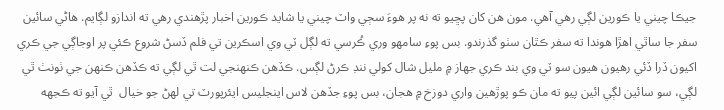جيڪا چيني يا ڪورين لڳي رهي آهي. مون هن کان پڇيو ته نه پر هوءَ سڄي واٽ چيني يا شايد ڪورين اخبار پڙهندي رهي ته اندازو لڳايم. هاڻي سائين سفر جا ساٿي اهڙا هوندا ته سفر ڪٿان سٺو گذرندو. بس پوءِ سامهو وري ڪُرسي ته لڳل ٽي وي اسڪرين تي فلم ڏسڻ شروع ڪئي پر اوجاڳي جي ڪري اکيون ڏرا ڏئي رهيون هيون سو ٽي وي بند ڪري جهاز ۾ مليل شال کولي ننڊ ڪرڻ لڳس. ڪڏهن ڪنهنجي لت ٿي لڳي ته ڪڏهن ڪنهن جي ٺونٺ ٿي لڳي، سو سائين لڳي ائين پيو ته مان ڪو پوڙهين واري دوزخ ۾ هجان، بس پوءِ جڏهن لاس اينجليس ايئرپورٽ تي لهڻ جو خيال  ٿي آيو ته ڪجهه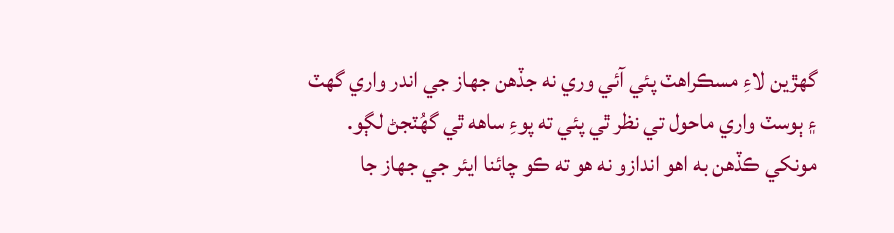گهڙين لاءِ مسڪراهٽ پئي آئي وري نه جڏهن جهاز جي اندر واري گهٽ ۽ ٻوسٽ واري ماحول تي نظر ٿي پئي ته پوءِ ساهه ٿي گهُٽجڻ لڳو. مونکي ڪڏهن به اهو اندازو نه هو ته ڪو چائنا ايئر جي جهاز جا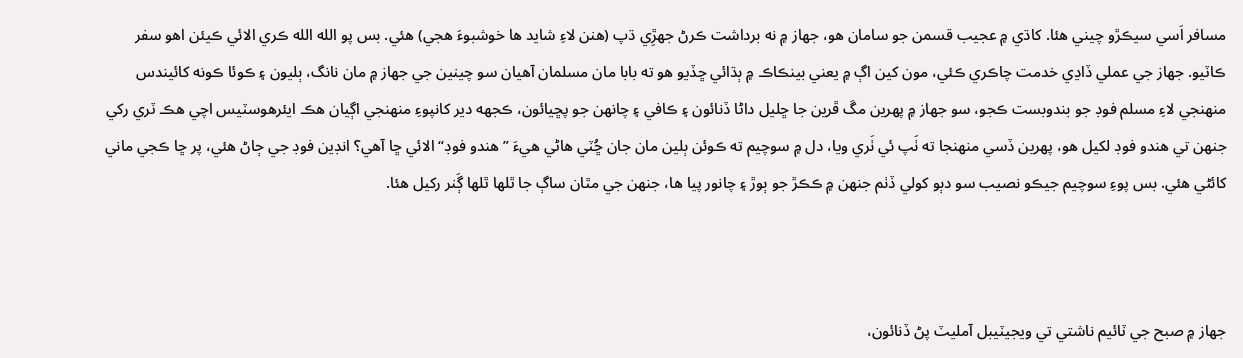مسافر اَسي سيڪڙو چيني هئا. کاڌي ۾ عجيب قسمن جو سامان هو، جهاز ۾ نه برداشت ڪرڻ جهڙِي ڌپ (هنن لاءِ شايد ها خوشبوءَ هجي) هئي. بس پو الله الله ڪري الائي ڪيئن اهو سفر ڪاٽيو. جهاز جي عملي ڏاڍي خدمت چاڪري ڪئي، مون کين اڳ ۾ يعني بينڪاڪ ۾ ٻڌائي ڇڏيو هو ته بابا مان مسلمان آهيان سو چينين جي جهاز ۾ مان نانگ، ٻليون ۽ ڪوئا ڪونه کائيندس منهنجي لاءِ مسلم فوڊ جو بندوبست ڪجو، سو جهاز ۾ پهرين مڱ ڦرين جا ڇليل داڻا ڏنائون ۽ ڪافي ۽ چانهن جو پڇيائون، ڪجهه دير کانپوءِ منهنجي اڳيان هڪ ايئرهوسٽيس اچي هڪ ٽري رکي جنهن تي هندو فوڊ لکيل هو، پهرين ڏسي منهنجا ته ٺَپ ئي ٺَري ويا، دل ۾ سوچيم ته ڪوئن ٻلين مان جان ڇُٽي هاڻي هيءَ ”هندو فوڊ“ الائي ڇا آهي؟ انڊين فوڊ جي ڄاڻ هئي، پر ڇا ڪجي ماني کائڻي هئي. بس پوءِ سوچيم جيڪو نصيب سو دٻو کولي ڏٺم جنهن ۾ ڪڪڙ جو ٻوڙ ۽ چانور پيا ها، جنهن جي مٿان ساڳ جا ٿلها ٿلها ڳَنر رکيل هئا.



جهاز ۾ صبح جي ٽائيم ناشتي تي ويجيٽيبل آمليٽ پڻ ڏنائون،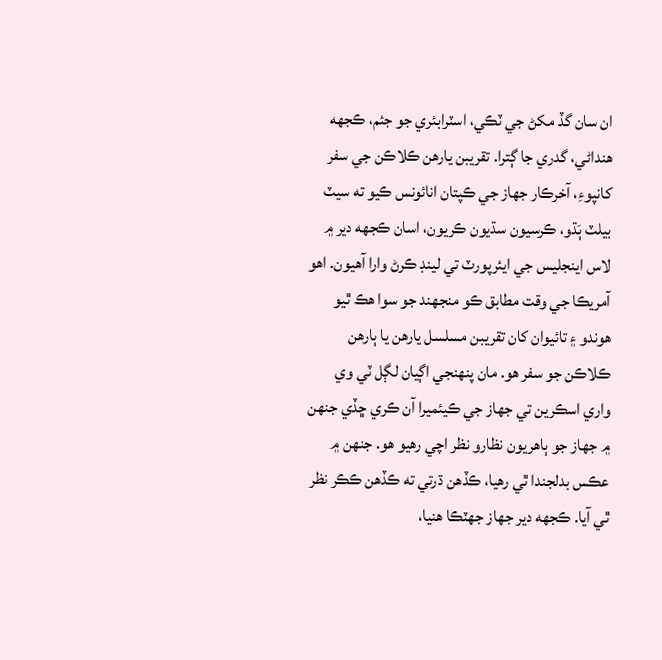ان سان گڏ مکڻ جي ٽڪي، اسٽرابئري جو جئم، ڪجھه هنداڻي، گدري جا ڳترا. تقريبن يارهن ڪلاڪن جي سفر کانپوءِ، آخرڪار جهاز جي ڪپتان انائونس ڪيو ته سيٽ بيلٽ ٻَڌو، ڪرسيون سڌيون ڪريون، اسان ڪجهه دير ۾ لاس اينجليس جي ايئرپورٽ تي لينڊ ڪرڻ وارا آهيون. اهو آمريڪا جي وقت مطابق ڪو منجهند جو سوا هڪ ٿيو هوندو ۽ تائيوان کان تقريبن مسلسل يارهن يا ٻارهن ڪلاڪن جو سفر هو. مان پنهنجي اڳيان لڳل ٽي وي واري اسڪرين تي جهاز جي ڪيئميرا آن ڪري ڇڏي جنهن ۾ جهاز جو ٻاهريون نظارو نظر اچي رهيو هو. جنهن ۾ عڪس بدلجندا ٿي رهيا، ڪڏهن ڌرتي ته ڪڏهن ڪڪر نظر ٿي آيا. ڪجھه دير جهاز جهٽڪا هنيا،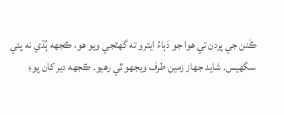ڪَنن جي پردن تي هوا جو دَٻاءُ ايترو ته گهٽجي ويو هو، ڪجھه ٻُڌي نه پئي سگهيس. شايد جهاز زمين طرف ويجهو ٿي رهيو. ڪجهه دير کان پوءِ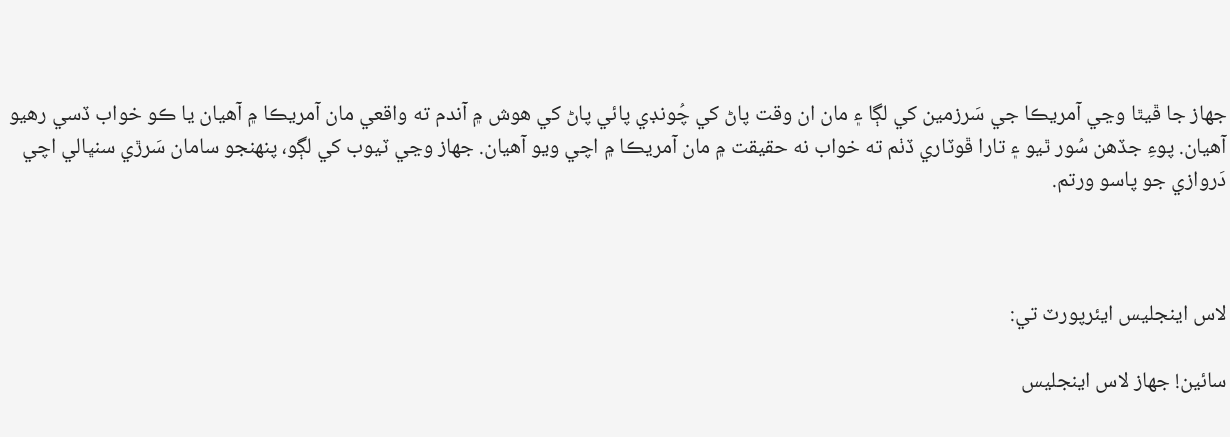جهاز جا ڦيٿا وڃي آمريڪا جي سَرزمين کي لڳا ۽ مان ان وقت پاڻ کي چُونڊي پائي پاڻ کي هوش ۾ آندم ته واقعي مان آمريڪا ۾ آهيان يا ڪو خواب ڏسي رهيو آهيان. پوءِ جڏهن سُور ٿيو ۽ تارا ڦوٽاري ڏٺم ته خواب نه حقيقت ۾ مان آمريڪا ۾ اچي ويو آهيان. جهاز وڃي ٽيوب کي لڳو، پنهنجو سامان سَرڙي سنڀالي اچي دَروازي جو پاسو ورتم.



لاس اينجليس ايئرپورٽ تي:

سائين! جهاز لاس اينجليس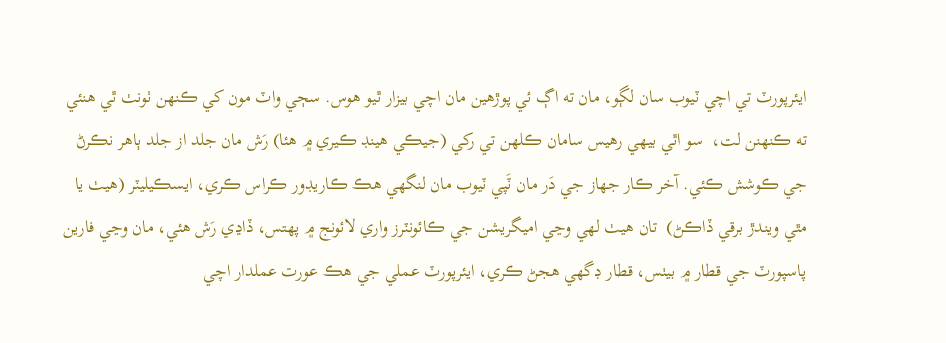ايئرپورٽ تي اچي ٽيوب سان لڳو، مان ته اڳ ئي پوڙهين مان اچي بيزار ٿيو هوس. سڄي واٽ مون کي ڪنهن ٺونٺ ٿي هنئي ته ڪنهنن لت،  سو اٿي بيهي رهيس سامان ڪلهن تي رکي (جيڪي هينڊ ڪيري ۾ هئا) رَش مان جلد از جلد ٻاهر نڪرڻ جي ڪوشش ڪئي. آخر ڪار جهاز جي دَر مان ٽَپي ٽيوب مان لنگهي هڪ ڪاريڊور ڪراس ڪري، ايسڪيليٽر (هيٺ يا مٿي ويندڙ برقي ڏاڪڻ)  تان هيٺ لهي وڃي اميگريشن جي ڪائونٽرز واري لائونج ۾ پهتس، ڏاڍي رَش هئي، مان وڃي فارين پاسپورٽ جي قطار ۾ بيٺس، قطار ڊگهي هجڻ ڪري، ايئرپورٽ عملي جي هڪ عورت عملدار اچي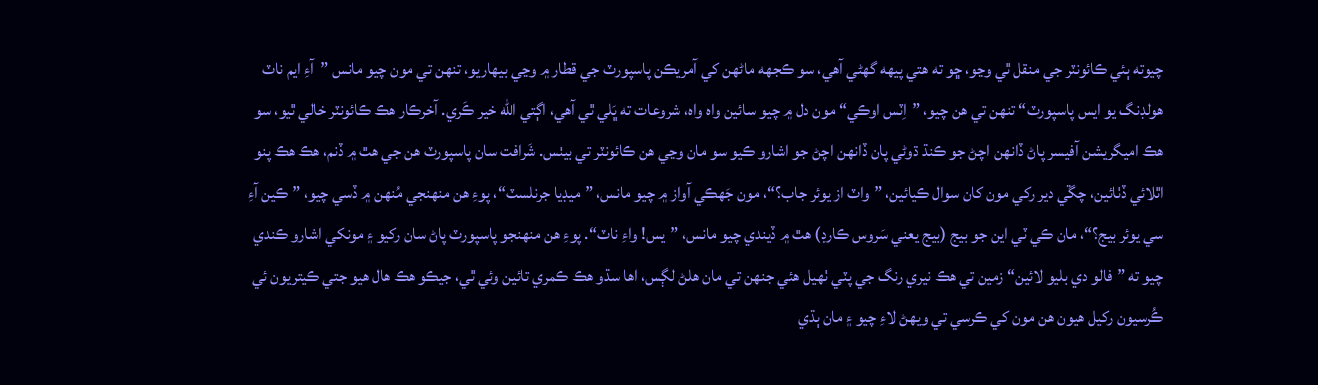چيوته ٻئي ڪائونٽر جي منقل ٿي وڃو، ڇو ته هتي پيهه گهڻي آهي، سو ڪجھه ماڻهن کي آمريڪن پاسپورٽ جي قطار ۾ وڃي بيهاريو، تنهن تي مون چيو مانس ”آءِ ايم ناٽ هولڊنگ يو ايس پاسپورٽ“ تنهن تي هن چيو، ”اِٽس اوڪي“ مون دل ۾ چيو سائين واه واه، شروعات ته ڀَلي ٿي آهي، اڳتي الله خير ڪَري. آخرڪار هڪ ڪائونٽر خالي ٿيو، سو هڪ اميگريشن آفيسر پاڻ ڏانهن اچڻ جو ڪنڌ ڌوڻي پان ڏانهن اچڻ جو اشارو ڪيو سو مان وڃي هن ڪائونٽر تي بيٺس. شَرافت سان پاسپورٽ هن جي هٿ ۾ ڏنم، هڪ هڪ پنو اٿلائي ڏٺائين، چڱي دير رکي مون کان سوال ڪيائين، ”واٽ از يوئر جاب؟“، مون جَهڪي آواز ۾ چيو مانس، ”ميڊيا جرنلسٽ“، پوءِ هن منهنجي مُنهن ۾ ڏسي چيو، ”ڪين آءِ سي يوئر بيج؟“، مان ڪي ٽي اين جو بيج (بيج يعني سَروس ڪارڊ) هٿ ۾ ڏيندي چيو مانس، ”يس! واءِ ناٽ“. پوءِ هن منهنجو پاسپورٽ پاڻ سان رکيو ۽ مونکي اشارو ڪندي چيو ته ”فالو دي بليو لائين“ زمين تي هڪ نيري رنگ جي پٽي ٺهيل هئي جنهن تي مان هلڻ لڳس، اها سڌو هڪ ڪمري تائين وئي ٿي، جيڪو هڪ هال هيو جتي ڪيتريون ئي ڪُرسيون رکيل هيون هن مون کي ڪرسي تي ويهڻ لاءِ چيو ۽ مان ٻڌي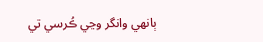ٻانهي وانگر وڃي ڪُرسي تي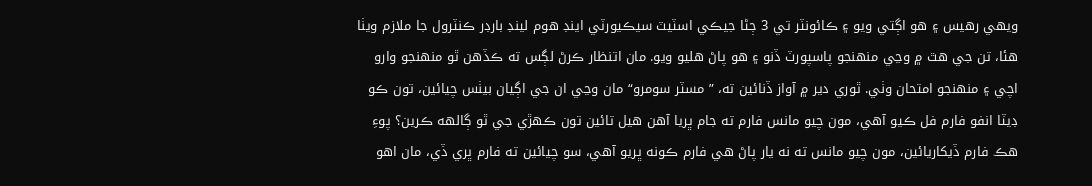ويهي رهيس ۽ هو اڳتي ويو ۽ ڪائونٽر تي 3 ڄڻا جيڪي اسٽيٽ سيڪيورٽي اينڊ هوم لينڊ بارڊر ڪنٽرول جا ملازم ويٺا هئا، تن جي هٿ ۾ وڃي منهنجو پاسپورٽ ڏنو ۽ هو پاڻ هليو ويو. مان اتنظار ڪرڻ لڳس ته ڪڏهن ٿو منهنجو وارو اچي ۽ منهنجو امتحان وٺي. ٿوري دير ۾ آواز ڏنائين ته، ”مسٽر سومرو“ مان وڃي ان جي اڳيان بيٺس چيائين، تون ڪو ڊيٽا انفو فارم فل ڪيو آهي، مون چيو مانس فارم ته جام ڀريا آهن هيل تائين تون ڪهڙي جي ٿو ڳالهه ڪرين؟ پوءِ هڪ فارم ڏيکاريائين، مون چيو مانس ته نه يار پاڻ هي فارم ڪونه ڀريو آهي، سو چيائين ته فارم ڀري ڏي، مان اهو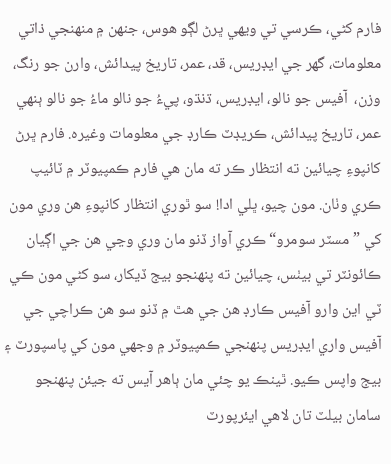فارم کڻي، ڪرسي تي ويهي ڀرڻ لڳو هوس، جنهن ۾ منهنجي ذاتي معلومات، گهر جي ايڊريس، قد، عمر، تاريخ پيدائش، وارن جو رنگ، وزن،  آفيس جو نالو، ايڊريس، ڌنڌو، پيءُ جو نالو ماءُ جو نالو ٻنهي عمر، تاريخ پيدائش، ڪريڊٽ ڪارڊ جي معلومات وغيره. فارم ڀرڻ کانپوءِ چيائين ته انتظار ڪر ته مان هي فارم ڪمپيوٽر ۾ ٽائيپ ڪري وٺان. مون چيو، ڀلي ادا! سو ٿوري انتظار کانپوءِ هن وري مون کي ”مسٽر سومرو“ ڪري آواز ڏنو مان وري وڃي هن جي اڳيان ڪائونٽر تي بيٺس، چيائين ته پنهنجو بيج ڏيکار، سو کڻي مون ڪي ٽي اين وارو آفيس ڪارڊ هن جي هٿ ۾ ڏنو سو هن ڪراچي جي آفيس واري ايڊريس پنهنجي ڪمپيوٽر ۾ وجھي مون کي پاسپورٽ ۽ بيج واپس ڪيو. ٿينڪ يو چئي مان ٻاهر آيس ته جيئن پنهنجو سامان بيلٽ تان لاهي ايئرپورٽ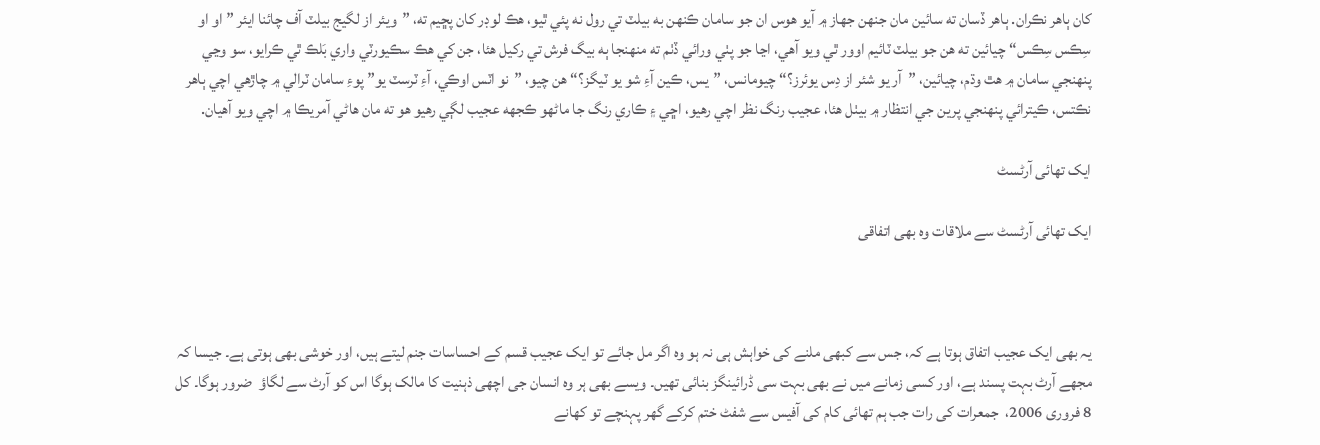کان ٻاهر نڪران. ٻاهر ڏسان ته سائين مان جنهن جهاز ۾ آيو هوس ان جو سامان ڪنهن به بيلٽ تي رول نه پئي ٿيو، هڪ لوڊر کان پڇيم ته، ”ويئر از لگيج بيلٽ آف چائنا ايئر ”او او سِڪس سِڪس“ چيائين ته هن جو بيلٽ ٽائيم اوور ٿي ويو آهي، اڃا جو پٺي ورائي ڏٺم ته منهنجا ٻه بيگ فرش تي رکيل هئا، جن کي هڪ سڪيورٽي واري بَلڪ ٿي ڪرايو، سو وڃي پنهنجي سامان ۾ هٿ وڌم، چيائين، ”آر يو شئر از دِس يوئرز؟“ چيومانس، ”يس، ڪين آءِ شو يو ٽيگز؟“ هن چيو، ”نو اٽس اوڪي، آءِ ٽرسٽ يو” پوءِ سامان ٽرالي ۾ چاڙهي اچي ٻاهر نڪتس، ڪيترائي پنهنجي پرين جي انتظار ۾ بيٺل هئا، عجيب رنگ نظر اچي رهيو، اڇي ۽ ڪاري رنگ جا ماڻهو ڪجھه عجيب لڳي رهيو هو ته مان هاڻي آمريڪا ۾ اچي ويو آهيان.

ایک تھائی آرٹسٹ

ایک تھائی آرٹسٹ سے ملاقات وہ بھی اتفاقی



یہ بھی ایک عجیب اتفاق ہوتا ہے کہ، جس سے کبھی ملنے کی خواہش ہی نہ ہو وہ اگر مل جائے تو ایک عجیب قسم کے احساسات جنم لیتے ہیں، اور خوشی بھی ہوتی ہے۔ جیسا کہ مجھے آرٹ بہت پسند ہے، اور کسی زمانے میں نے بھی بہت سی ڈرائینگز بنائی تھیں۔ ویسے بھی ہر وہ انسان جی اچھی ذہنیت کا مالک ہوگا اس کو آرٹ سے لگاؤ  ضرور ہوگا۔ کل 8 فروری 2006،  جمعرات کی رات جب ہم تھائی کام کی آفیس سے شفٹ ختم کرکے گھر پہنچے تو کھانے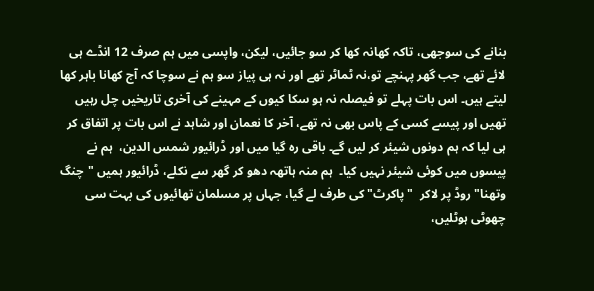بنانے کی سوجھی، تاکہ کھانہ کھا کر سو جائیں، لیکن، واپسی میں ہم صرف 12 انڈے ہی لائے تھے، جب گھر پہنچے تو،نہ ٹماٹر تھے اور نہ ہی پیاز سو ہم نے سوچا کہ آج کھانا باہر کھا لیتے ہیں۔ اس بات پہلے تو فیصلہ نہ ہو سکا کیوں کے مہینے کی آخری تاریخیں چل رہیں تھیں اور پیسے کسی کے پاس بھی نہ تھے، آخر کا نعمان اور شاہد نے اس بات پر اتفاق کر ہی لیا کہ ہم دونوں شیئر کر لیں گے۔ باقی رہ گیا میں اور ڈرائیور شمس الدین،  ہم نے پیسوں میں کوئی شیئر نہیں کیا۔  ہم منہ ہاتھہ دھو کر گھر سے نکلے، ڈرائیور ہمیں "چنگ وتھنا" روڈ پر لاکر  "پاکرٹ" کی طرف لے گیا، جہاں پر مسلمان تھائیوں کی بہت سی چھوٹی ہوٹلیں،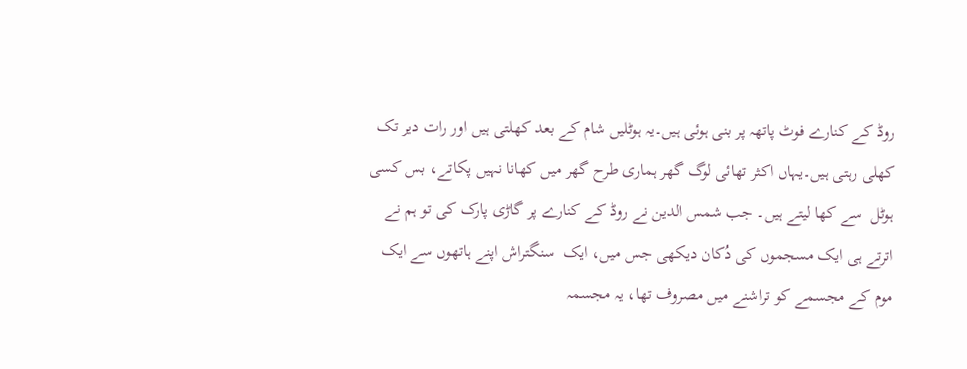روڈ کے کنارے فوٹ پاتھہ پر بنی ہوئی ہیں۔یہ ہوٹلیں شام کے بعد کھلتی ہیں اور رات دیر تک کھلی رہتی ہیں۔یہاں اکثر تھائی لوگ گھر ہماری طرح گھر میں کھانا نہیں پکاتے، بس کسی ہوٹل  سے کھا لیتے ہیں۔ جب شمس الدین نے روڈ کے کنارے پر گاڑی پارک کی تو ہم نے اترتے ہی ایک مسجموں کی دُکان دیکھی جس میں، ایک  سنگتراش اپنے ہاتھوں سے ایک موم کے مجسمے کو تراشنے میں مصروف تھا، یہ مجسمہ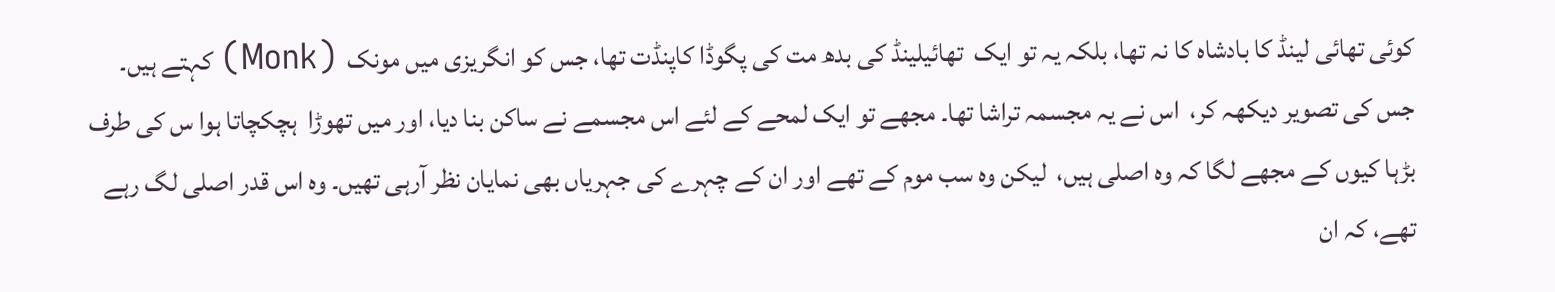کوئی تھائی لینڈ کا بادشاہ کا نہ تھا، بلکہ یہ تو ایک  تھائیلینڈ کی بدھ مت کی پگوڈا کاپنڈت تھا، جس کو انگریزی میں مونک  (Monk) کہتے ہیں۔ جس کی تصویر دیکھہ کر،  اس نے یہ مجسمہ تراشا تھا۔ مجھے تو ایک لمحے کے لئے اس مجسمے نے ساکن بنا دیا، اور میں تھوڑا  ہچکچاتا ہوا س کی طرف بڑہا کیوں کے مجھے لگا کہ وہ اصلی ہیں،  لیکن وہ سب موم کے تھے اور ان کے چہرے کی جہریاں بھی نمایان نظر آرہی تھیں۔ وہ اس قدر اصلی لگ رہے تھے، کہ ان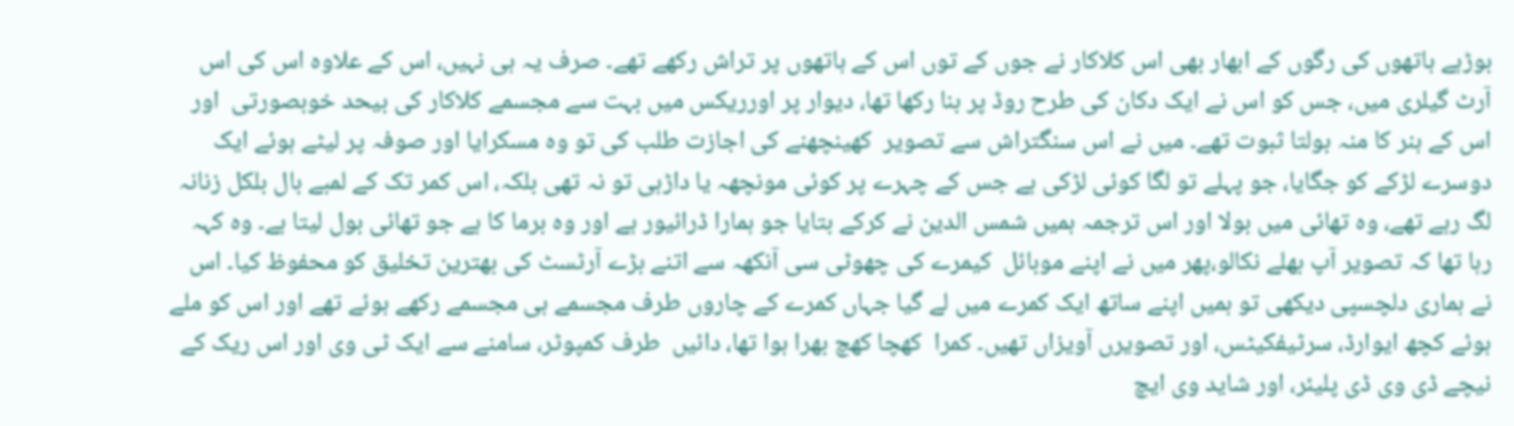بوڑہے ہاتھوں کی رگوں کے ابھار بھی اس کلاکار نے جوں کے توں اس کے ہاتھوں پر تراش رکھے تھے۔ صرف یہ ہی نہیں، اس کے علاوہ اس کی اس آرٹ گیلری میں، جس کو اس نے ایک دکان کی طرح روڈ پر بنا رکھا تھا، دیوار پر اورریکس میں بہت سے مجسمے کلاکار کی بیحد خوبصورتی  اور اس کے ہنر کا منہ بولتا ثبوت تھے۔ میں نے اس سنگتراش سے تصویر  کھینچھنے کی اجازت طلب کی تو وہ مسکرایا اور صوفہ پر لیٹے ہوئے ایک دوسرے لڑکے کو جگایا، جو پہلے تو لگا کوئی لڑکی ہے جس کے چہرے پر کوئی مونچھہ یا داڑہی تو نہ تھی بلکہ، اس کمر تک کے لمبے بال بلکل زنانہ لگ رہے تھے، وہ تھائی میں بولا اور اس ترجمہ ہمیں شمس الدین نے کرکے بتایا جو ہمارا ڈرائیور ہے اور وہ برما کا ہے جو تھائی بول لیتا ہے۔ وہ کہہ رہا تھا کہ تصویر آپ بھلے نکالو،پھر میں نے اپنے موبائل  کیمرے کی چھوٹی سی آنکھہ سے اتنے بڑے آرٹسٹ کی بھترین تخلیق کو محفوظ کیا۔ اس نے ہماری دلچسپی دیکھی تو ہمیں اپنے ساتھ ایک کمرے میں لے گیا جہاں کمرے کے چاروں طرف مجسمے ہی مجسمے رکھے ہوئے تھے اور اس کو ملے ہوئے کچھ ایوارڈ، سرٹیفکیٹس، اور تصویرں آویزاں تھیں۔ کمرا  کھچا کھچ بھرا ہوا تھا، دائیں  طرف کمپوٹر، سامنے سے ایک ٹی وی اور اس ریک کے نیچے ڈی وی ڈی پلیئر، اور شاید وی ایچ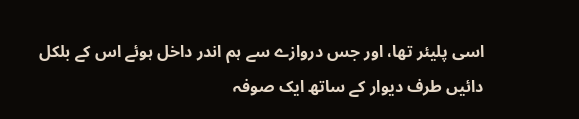اسی پلیئر تھا، اور جس دروازے سے ہم اندر داخل ہوئے اس کے بلکل دائیں طرف دیوار کے ساتھ ایک صوفہ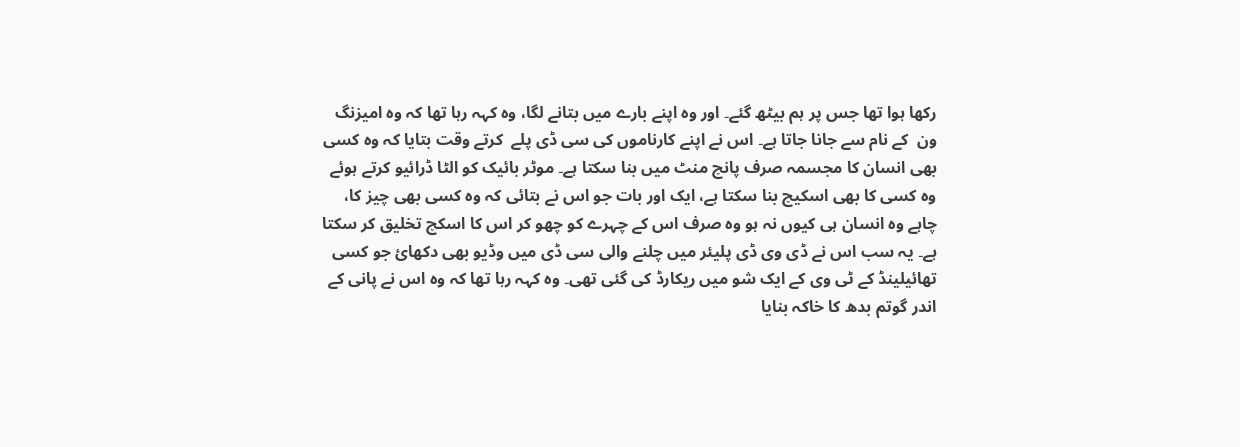رکھا ہوا تھا جس پر ہم بیٹھ گئے۔ اور وہ اپنے بارے میں بتانے لگا، وہ کہہ رہا تھا کہ وہ امیزنگ ون  کے نام سے جانا جاتا ہے۔ اس نے اپنے کارناموں کی سی ڈی پلے  کرتے وقت بتایا کہ وہ کسی بھی انسان کا مجسمہ صرف پانچ منٹ میں بنا سکتا ہے۔ موٹر بائیک کو الٹا ڈرائیو کرتے ہوئے وہ کسی کا بھی اسکیچ بنا سکتا ہے، ایک اور بات جو اس نے بتائی کہ وہ کسی بھی چیز کا، چاہے وہ انسان ہی کیوں نہ ہو وہ صرف اس کے چہرے کو چھو کر اس کا اسکچ تخلیق کر سکتا ہے۔ یہ سب اس نے ڈی وی ڈی پلیئر میں چلنے والی سی ڈی میں وڈیو بھی دکھائ جو کسی تھائیلینڈ کے ٹی وی کے ایک شو میں ریکارڈ کی گئی تھی۔ وہ کہہ رہا تھا کہ وہ اس نے پانی کے اندر گوتم بدھ کا خاکہ بنایا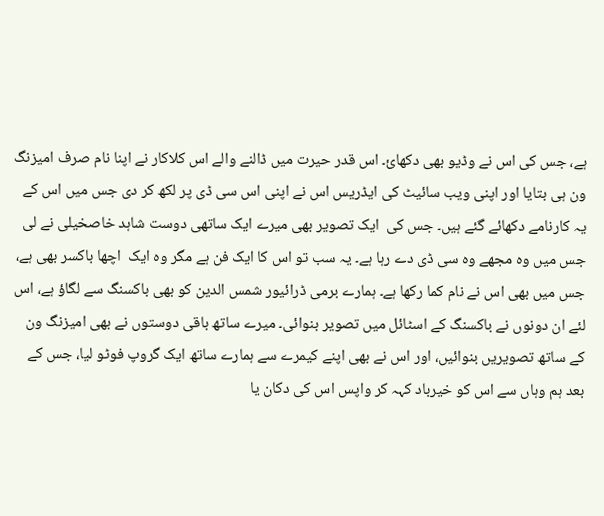ہے، جس کی اس نے وڈیو بھی دکھائ۔ اس قدر حیرت میں ڈالنے والے اس کلاکار نے اپنا نام صرف امیزنگ ون ہی بتایا اور اپنی ویب سائیٹ کی ایڈریس اس نے اپنی اس سی ڈی پر لکھ کر دی جس میں اس کے یہ کارنامے دکھائے گئے ہیں۔ جس کی  ایک تصویر بھی میرے ایک ساتھی دوست شاہد خاصخیلی نے لی جس میں وہ مجھے وہ سی ڈی دے رہا ہے۔ یہ سب تو اس کا ایک فن ہے مگر وہ ایک  اچھا باکسر بھی ہے، جس میں بھی اس نے نام کما رکھا ہے۔ ہمارے برمی ڈرائیور شمس الدین کو بھی باکسنگ سے لگاؤ ہے، اس لئے ان دونوں نے باکسنگ کے اسٹائل میں تصویر بنوائی۔ میرے ساتھ باقی دوستوں نے بھی امیزنگ ون کے ساتھ تصویریں بنوائیں، اور اس نے بھی اپنے کیمرے سے ہمارے ساتھ ایک گروپ فوٹو لیا، جس کے بعد ہم وہاں سے اس کو خیرباد کہہ کر واپس اس کی دکان یا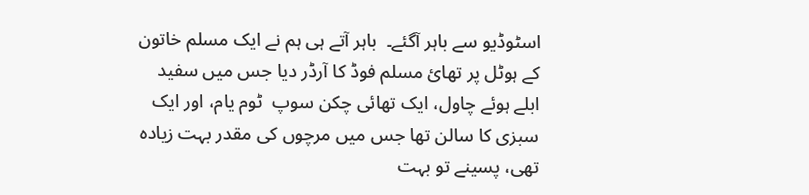اسٹوڈیو سے باہر آگئے۔  باہر آتے ہی ہم نے ایک مسلم خاتون کے ہوٹل پر تھائ مسلم فوڈ کا آرڈر دیا جس میں سفید ابلے ہوئے چاول، ایک تھائی چکن سوپ  ٹوم یام، اور ایک  سبزی کا سالن تھا جس میں مرچوں کی مقدر بہت زیادہ تھی، پسینے تو بہت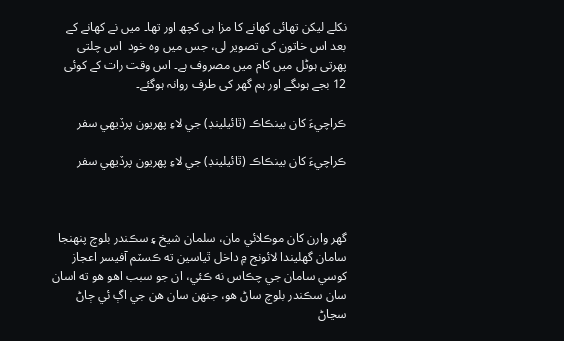نکلے لیکن تھائی کھانے کا مزا ہی کچھ اور تھا۔ میں نے کھانے کے بعد اس خاتون کی تصویر لی، جس میں وہ خود  اس چلتی  پھرتی ہوٹل میں کام میں مصروف ہے۔ اس وقت رات کے کوئی 12 بجے ہوںگے اور ہم گھر کی طرف روانہ ہوگئے۔

ڪراچيءَ کان بينڪاڪ (ٿائيلينڊ) جي لاءِ پهريون پرڏيهي سفر

ڪراچيءَ کان بينڪاڪ (ٿائيلينڊ) جي لاءِ پهريون پرڏيهي سفر



گهر وارن کان موڪلائي مان، سلمان شيخ ۽ سڪندر بلوچ پنهنجا سامان گهليندا لائونج ۾ داخل ٿياسين ته ڪسٽم آفيسر اعجاز کوسي سامان جي چڪاس نه ڪئي، ان جو سبب اهو هو ته اسان سان سڪندر بلوچ ساڻ هو، جنهن سان هن جي اڳ ئي ڄاڻ سڃاڻ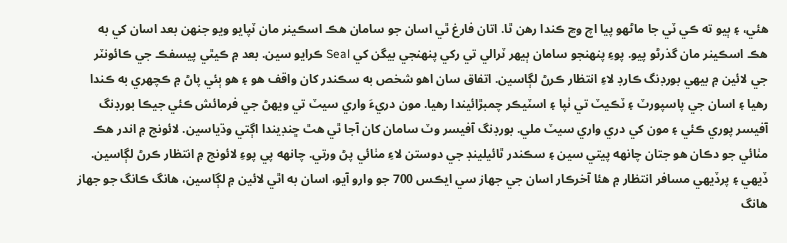هئي، ۽ ٻيو ته ڪي ٽي جا ماڻهو پيا اچ وڃ ڪندا رهن ٿا. اتان فارغ ٿي اسان جو سامان هڪ اسڪينر مان ٽپايو ويو جنهن بعد اسان کي به هڪ اسڪينر مان گذرڻو پيو. پوءِ پنهنجو سامان ٻيهر ٽرالي تي رکي پنهنجي بيگن کي Seal ڪرايو سين. بعد ۾ ڪيٿي پيسفڪ جي ڪائونٽر جي لائين ۾ بيهي بورڊنگ ڪارڊ لاءِ انتظار ڪرڻ لڳاسين. اتفاق سان اهو شخص به سڪندر کان واقف هو ۽ هو ٻئي پاڻ ۾ ڪچهري به ڪندا رهيا ۽ اسان جي پاسپورٽ ۽ ٽڪيٽ تي ٺپا ۽ اسٽيڪر چمبڙائيندا رهيا. مون دريءَ واري سيٽ تي ويهڻ جي فرمائش ڪئي جيڪا بورڊنگ آفيسر پوري ڪئي ۽ مون کي دري واري سيٽ ملي. بورڊنگ آفيسر وٽ سامان کان آجا ٿي هٿ ڇنڊيندا اڳتي وڌياسين. لائونج ۾ اندر هڪ مٺائي جو دڪان هو جتان چانهه پيتي سين ۽ سڪندر ٿائيلينڊ جي دوستن لاءِ مٺائي پڻ ورتي. چانهه پي پوءِ لائونج ۾ انتظار ڪرڻ لڳاسين. ڏيهي ۽ پرڏيهي مسافر انتظار ۾ هئا آخرڪار اسان جي جهاز سي ايڪس 700 جو وارو آيو، اسان به اٿي لائين ۾ لڳاسين، هانگ ڪانگ جو جهاز هانگ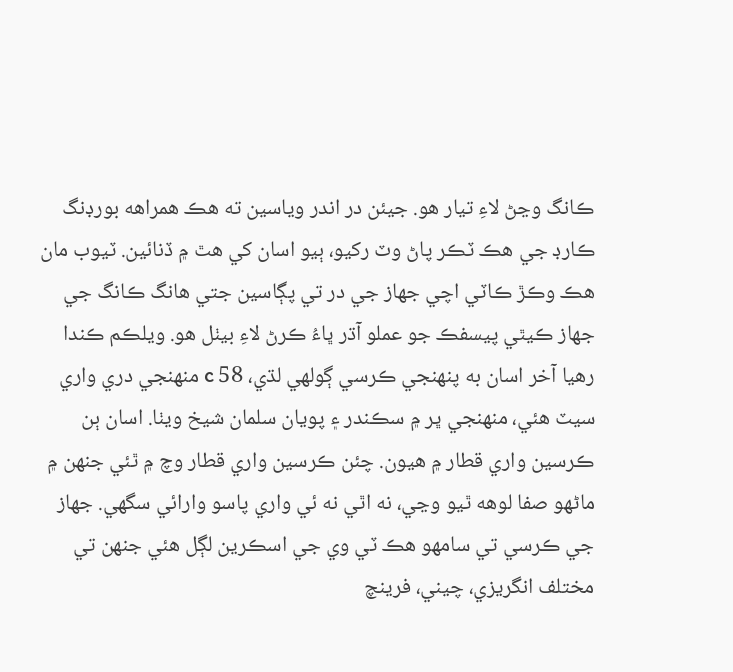ڪانگ وڃڻ لاءِ تيار هو. جيئن در اندر وياسين ته هڪ همراهه بورڊنگ ڪارڊ جي هڪ ٽڪر پاڻ وٽ رکيو، ٻيو اسان کي هٿ ۾ ڏنائين. ٽيوب مان هڪ وڪڙ ڪاٽي اچي جهاز جي در تي پڳاسين جتي هانگ ڪانگ جي جهاز ڪيٿي پيسفڪ جو عملو آڌر ڀاءُ ڪرڻ لاءِ بيٺل هو. ويلڪم ڪندا رهيا آخر اسان به پنهنجي ڪرسي ڳولهي لڌي، 58 c منهنجي دري واري سيٽ هئي، منهنجي ڀر ۾ سڪندر ۽ پويان سلمان شيخ ويٺا. اسان ٻن ڪرسين واري قطار ۾ هيون. چئن ڪرسين واري قطار وچ ۾ ٿئي جنهن ۾ ماڻهو صفا لوهه ٿيو وڃي، نه اٿي نه ئي واري پاسو وارائي سگهي. جهاز جي ڪرسي تي سامهو هڪ ٽي وي جي اسڪرين لڳل هئي جنهن تي مختلف انگريزي، چيني، فرينچ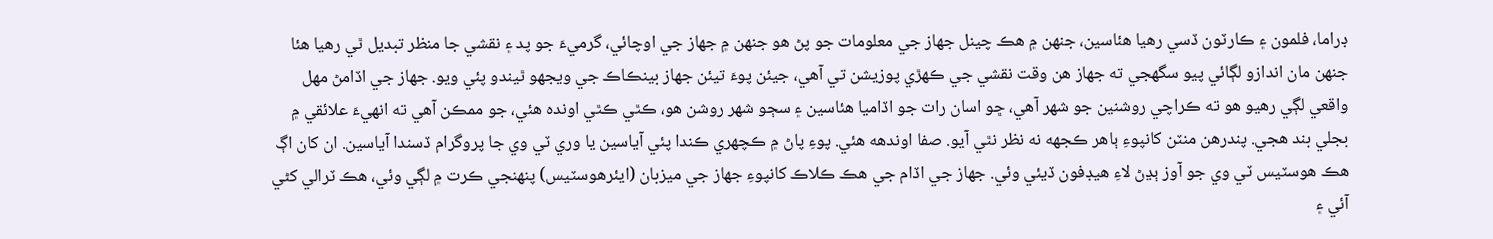ڊراما، فلمون ۽ ڪارٽون ڏسي رهيا هئاسين، جنهن ۾ هڪ چينل جهاز جي معلومات جو پڻ هو جنهن ۾ جهاز جي اوچائي، گرميءَ جو پد ۽ نقشي جا منظر تبديل ٿي رهيا هئا جنهن مان اندازو لڳائي پيو سگهجي ته جهاز هن وقت نقشي جي ڪهڙي پوزيشن تي آهي، جيئن پوءَ تيئن جهاز بينڪاڪ جي ويجهو ٿيندو پئي ويو. جهاز جي اڏامڻ مهل واقعي لڳي رهيو هو ته ڪراچي روشنين جو شهر آهي، ڇو اسان رات جو اڏاميا هئاسين ۽ سڄو شهر روشن هو، ڪٿي ڪٿي اونده هئي، جو ممڪن آهي ته انهيءَ علائقي ۾ بجلي بند هجي. پندرهن منٽن کانپوءِ ٻاهر ڪجهه نه نظر نٿي آيو. صفا اوندهه هئي. پوءِ پاڻ ۾ ڪچهري ڪندا پئي آياسين يا وري ٽي وي جا پروگرام ڏسندا آياسين. ان کان اڳ هڪ هوسٽيس ٽي وي جو آوز ٻڍڻ لاءِ هيڊفون ڏيئي وئي. جهاز جي اڏام جي هڪ ڪلاڪ کانپوءِ جهاز جي ميزبان (ايئرهوسٽيس) پنهنجي ڪرت ۾ لڳي وئي، هڪ ٽرالي کڻي آئي ۽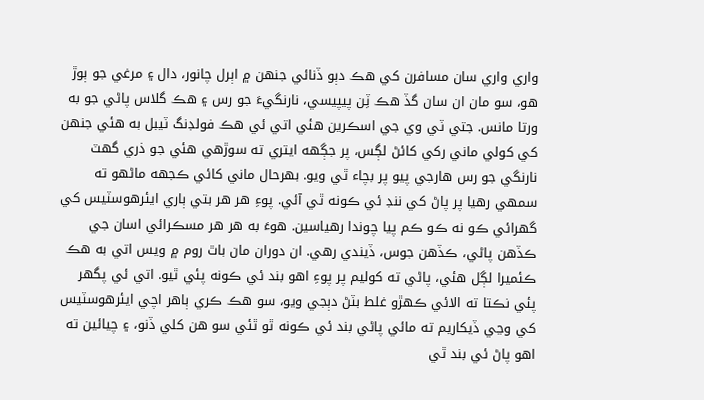واري واري سان مسافرن کي هڪ دٻو ڏنائي جنهن ۾ اٻرل چانور، دال ۽ مرغي جو ٻوڙ هو، سو مان ان سان گڏ هڪ ٽِن پيپيسي، نارنگيءَ جو رس ۽ هڪ گلاس پاڻي جو به ورتا مانس. جتي ٽي وي جي اسڪرين هئي اتي ئي هڪ فولڊنگ ٽيبل به هئي جنهن کي کولي ماني رکي کائڻ لڳس، پر جڳهه ايتري ته سوڙهي هئي جو ذري گهٽ نارنگي جو رس هارجي پيو پر بچاء ٿي ويو. بهرحال ماني کائي ڪجهه ماڻهو ته سمهي رهيا پر پاڻ کي ننڊ ئي ڪونه ٿي آئي. پوءِ هر هر بتي ٻاري ايئرهوسٽيس کي گهرائي ڪو نه ڪو ڪم پيا چوندا رهياسين. هوءَ به هر هر مسڪرائي اسان جي ڪڏهن پاڻي، ڪڏهن جوس، ڏيندي رهي. ان دوران مان باٿ روم ۾ ويس اتي به هڪ ڪئميرا لڳل هئي، پاڻي ته کوليم پر پوءِ اهو بند ئي ڪونه پئي ٿيو. اتي ئي پگهر پئي نڪتا ته الائي ڪهڙو غلط بٽڻ دٻجي ويو، سو هڪ ڪري ٻاهر اچي ايئرهوسٽيس کي وڃي ڏيکاريم ته مائي پاڻي بند ئي ڪونه ٿو ٿئي سو هن کلي ڏنو، ۽ چيائين ته اهو پاڻ ئي بند ٿي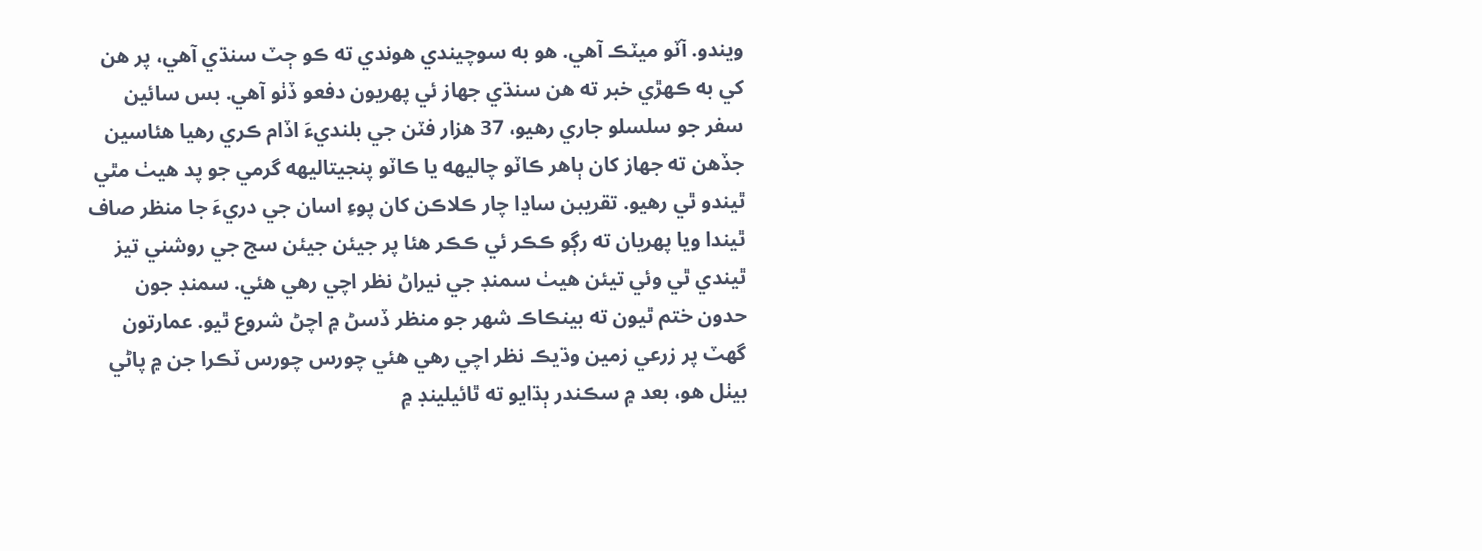ويندو. آٽو ميٽڪ آهي. هو به سوچيندي هوندي ته ڪو ڄٽ سنڌي آهي، پر هن کي به ڪهڙي خبر ته هن سنڌي جهاز ئي پهريون دفعو ڏٺو آهي. بس سائين سفر جو سلسلو جاري رهيو، 37 هزار فٽن جي بلنديءَ اڏام ڪري رهيا هئاسين جڏهن ته جهاز کان ٻاهر ڪاٽو چاليهه يا ڪاٽو پنجيتاليهه گرمي جو پد هيٺ مٿي ٿيندو ٿي رهيو. تقريبن ساڍا چار ڪلاڪن کان پوءِ اسان جي دريءَ جا منظر صاف ٿيندا ويا پهريان ته رڳو ڪڪر ئي ڪڪر هئا پر جيئن جيئن سج جي روشني تيز ٿيندي ٿي وئي تيئن هيٺ سمنڊ جي نيراڻ نظر اچي رهي هئي. سمنڊ جون حدون ختم ٿيون ته بينڪاڪ شهر جو منظر ڏسڻ ۾ اچڻ شروع ٿيو. عمارتون گهٽ پر زرعي زمين وڌيڪ نظر اچي رهي هئي چورس چورس ٽڪرا جن ۾ پاڻي بيٺل هو، بعد ۾ سڪندر ٻڌايو ته ٿائيلينڊ ۾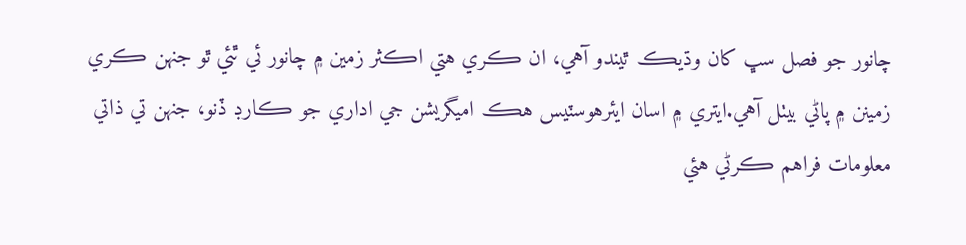چانور جو فصل سڀ کان وڌيڪ ٿيندو آهي، ان ڪري هتي اڪثر زمين ۾ چانور ئي ٿئي ٿو جنهن ڪري زمينن ۾ پاڻي بيٺل آهي.ايتري ۾ اسان ايئرهوسٽيس هڪ اميگريشن جي اداري جو ڪارڊ ڏنو، جنهن تي ذاتي معلومات فراهم ڪرڻي هئي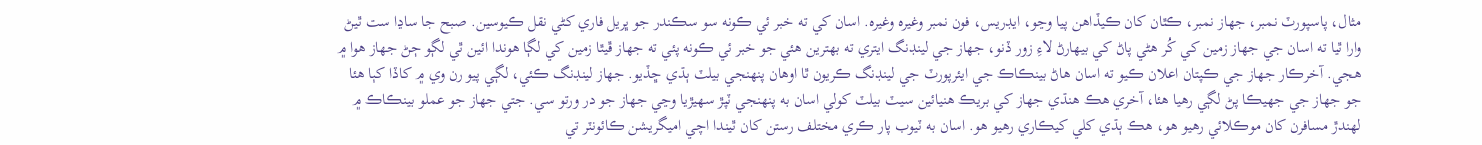مثال، پاسپورٽ نمبر، جهاز نمبر، ڪٿان کان ڪيڏاهن پيا وڃو، ايڊريس، فون نمبر وغيره وغيره. اسان کي ته خبر ئي ڪونه سو سڪندر جو ڀريل فاري کڻي نقل ڪيوسين. صبح جا ساڍا ست ٿيڻ وارا ٿيا ته اسان جي جهاز زمين کي کُر هڻي پاڻ کي بيهارڻ لاءِ زور ڏنو، جهاز جي لينڊنگ ايتري ته بهترين هئي جو خبر ئي ڪونه پئي ته جهاز ڦيٿا زمين کي لڳا هوندا ائين ٿي لڳو ڄڻ جهاز هوا ۾ هجي. آخرڪار جهاز جي ڪپتان اعلان ڪيو ته اسان هاڻ بينڪاڪ جي ايئرپورٽ جي لينڊنگ ڪريون ٿا اوهان پنهنجي بيلٽ ٻڌي ڇڏيو. جهاز لينڊنگ ڪئي، لڳي پيو رن وي ۾ کاڏا کٻا هئا جو جهاز جي جهيڪا پڻ لڳي رهيا هئا، آخري هڪ هنڌي جهاز کي بريڪ هنيائين سيٽ بيلٽ کولي اسان به پنهنجي ٽپڙ سهيڙيا وڃي جهاز جو در ورتو سي. جتي جهاز جو عملو بينڪاڪ ۾ لهندڙ مسافرن کان موڪلائي رهيو هو، هڪ ٻڌي کلي کيڪاري رهيو هو. اسان به ٽيوب پار ڪري مختلف رستن کان ٿيندا اچي اميگريشن ڪائونٽر تي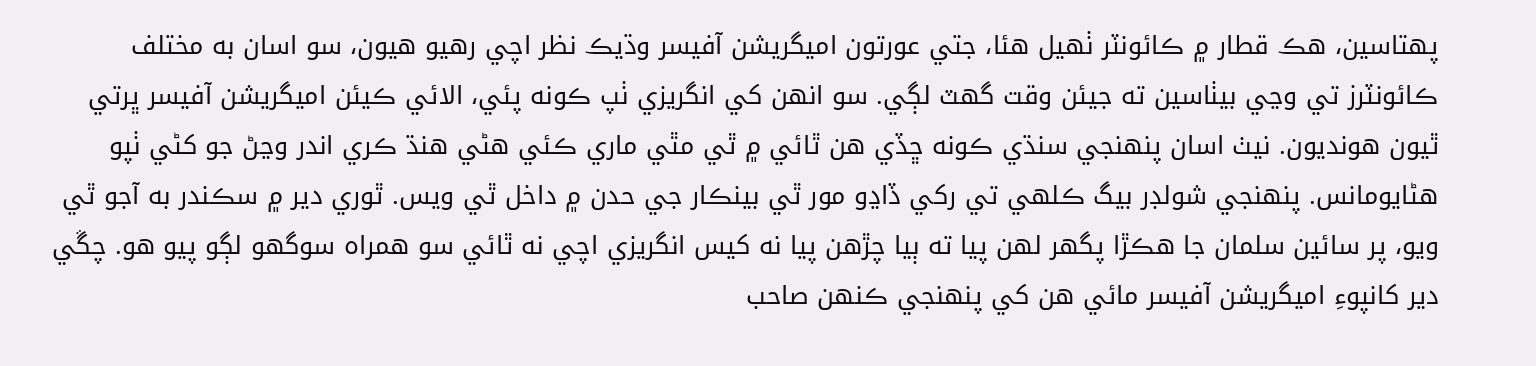پهتاسين، هڪ قطار ۾ ڪائونٽر ٺهيل هئا، جتي عورتون اميگريشن آفيسر وڌيڪ نظر اچي رهيو هيون، سو اسان به مختلف ڪائونٽرز تي وڃي بيٺاسين ته جيئن وقت گهٽ لڳي. سو انهن کي انگريزي ٺپ ڪونه پئي، الائي ڪيئن اميگريشن آفيسر ڀرتي ٿيون هونديون. نيٺ اسان پنهنجي سنڌي ڪونه ڇڏي هن ٿائي ۾ ٿي مٿي ماري ڪئي هڻي هنڌ ڪري اندر وڃڻ جو کڻي ٺپو هڻايومانس. پنهنجي شولڊر بيگ ڪلهي تي رکي ڏاڍو مور ٿي بينڪار جي حدن ۾ داخل ٿي ويس. ٿوري دير ۾ سڪندر به آجو ٿي ويو، پر سائين سلمان جا هڪڙا پگهر لهن پيا ته ٻيا چڙهن پيا نه کيس انگريزي اچي نه ٿائي سو همراه سوگهو لڳو پيو هو. چڱي دير کانپوءِ اميگريشن آفيسر مائي هن کي پنهنجي ڪنهن صاحب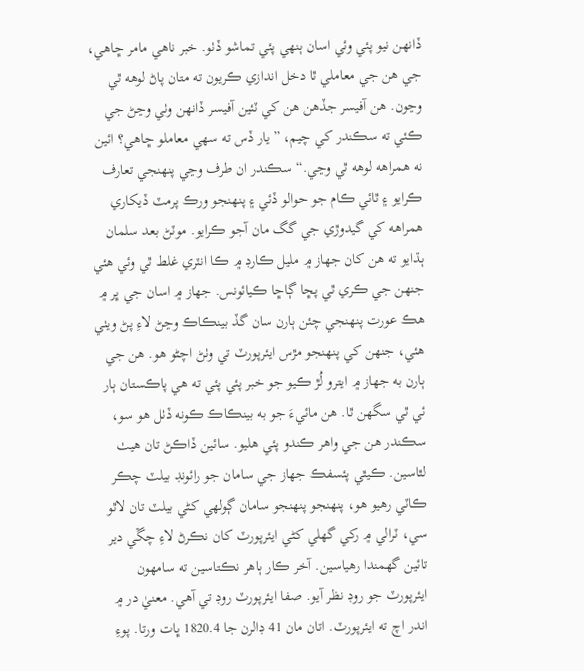ڏانهن نيو پئي وئي اسان ٻنهي پئي تماشو ڏٺو. خبر ناهي مامر ڇاهي، جي هن جي معاملي ٿا دخل اندازي ڪريون ته متان پاڻ لوهه ٿي وڃون. هن آفيسر جڏهن هن کي ٽئين آفيسر ڏانهن وٺي وڃڻ جي ڪئي ته سڪندر کي چيم، ”يار ڏس ته سهي معاملو ڇاهي؟ ائين نه همراهه لوهه ٿي وڃي.“ سڪندر ان طرف وڃي پنهنجي تعارف ڪرايو ۽ ٿائي ڪام جو حوالو ڏئي ۽ پنهنجو ورڪ پرمٽ ڏيکاري همراهه کي گيدوڙي جي گگ مان آجو ڪرايو. موٽڻ بعد سلمان ٻڌايو ته هن کان جهاز ۾ مليل ڪارڊ ۾ ڪا انٽري غلط ٿي وئي هئي جنهن جي ڪري ٿي پڇا ڳاڇا ڪيائونس. جهاز ۾ اسان جي ڀر ۾ هڪ عورت پنهنجي چئن ٻارن سان گڏ بينڪاڪ وڃڻ لاءِ پڻ ويٺي هئي، جنهن کي پنهنجو مڙس ايئرپورٽ تي وٺڻ اچڻو هو. هن جي ٻارن به جهاز ۾ ايترو لُڙ ڪيو جو خبر پئي پئي ته هي پاڪستان ٻار ئي ٿي سگهن ٿا. هن مائيءَ جو به بينڪاڪ ڪونه ڏٺل هو سو، سڪندر هن جي واهر ڪندو پئي هليو. سائين ڏاڪڻ تان هيٺ لٿاسين. ڪيٿي پئسفڪ جهاز جي سامان جو رائونڊ بيلٽ چڪر ڪاٽي رهيو هو، پنهنجو پنهنجو سامان ڳولهي کڻي بيلٽ تان لاٿو سي، ٽرالي ۾ رکي گهلي کڻي ايئرپورٽ کان نڪرڻ لاءِ چڱي دير تائين گهمندا رهياسين. آخر ڪار ٻاهر نڪتاسين ته سامهون ايئرپورٽ جو روڊ نظر آيو. صفا ايئرپورٽ روڊ تي آهي. معنيٰ در ۾ اندر اچ ته ايئرپورٽ. اتان مان 41 ڊالرن جا 1820.4 ڀات ورتا. پوءِ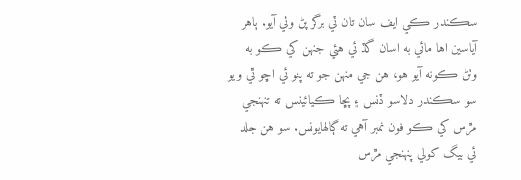سڪندر ڪي ايف سان تان ٽي برگر پڻ وٺي آيو. ٻاهر آياسين اها مائي به اسان گڏ ئي هئي جنهن کي ڪو به وٺڻ ڪونه آيو هو، هن جي منهن جو ته پنو ئي اڇو ٿي ويو سو سڪندر دلاسو ڏنس ۽ پڇا ڪيائينس ته تنهنجي مڙس کي ڪو فون نمبر آهي ته ڳالهايونس. سو هن جلد ئي بيگ کولي پنهنجي مڙس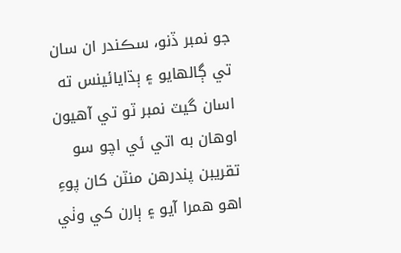جو نمبر ڏنو، سڪندر ان سان تي ڳالهايو ۽ ٻڌايائينس ته اسان گيٽ نمبر ٽو تي آهيون اوهان به اتي ئي اچو سو تقريبن پندرهن منٽن کان پوءِ اهو همرا آيو ۽ ٻارن کي وٺي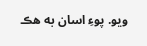ويو. پوءِ اسان به هڪ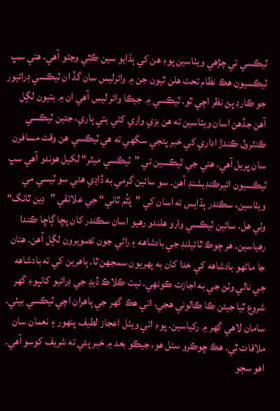ٽيڪسي تي چڙهي ويٺاسين پوءِ هن کي ٻڌايو سين ڪٿي وڃڻو آهي. هتي سڀ ٽيڪسيون هڪ نظام تحت هلن ٿيون جن ۾ وائرليس سان گڏ ان ٽيڪسي ڊرائيور جو ڪارڊ پڻ نظر اچي ٿو. ٽيڪسي ۾ جيڪا وائر ليس آهي ان ۾ بتيون لڳل آهن جڏهن اسان ويٺاسين ته هن بزي واري کڻي بتي ٻاري، جئين ٽيڪسي ڪنٽرول ڪندڙ اداري کي خبر پئجي سگهي ته هي ٽيڪسي هن وقت مسافرن سان ڀريل آهي. هتي جي ٽيڪسين تي ”ٽيڪسي ميٽر“ لکيل هوندو آهي سڀ ٽيڪسيون ائيرڪنڊيشنڊ آهن. سو سائين گرمي به ڏاڍي هئي سو ٽيسي مي ويٺاسين، سڪندر ٻڌايس ته اسان کي ”پَٿُم ٿاني“ جي علائقي ”ڊين ٿانگ“ وٺي هل. سائين ٽيڪسي وارو هلندو رهيو اسان سڪندر کان پڇا ڳاڇا ڪندا رهياسين. هر چوڪ ٿائيلنڊ جي بادشاهه ۽ راڻي جون تصويرون لڳل آهن. هتان جا ماڻهو بادشاهه کي خدا کان به پهريون سمجهن ٿا. ٻاهرين کي ته بادشاهه جي نالي وٺڻ جي به اجازت ڪونهي. نيٺ ڪلاڪ ڏيڍ جي ڊرائيو کانپوءِ گهر شروع ٿيا جيئن ڪا ڪالوني هجي، اتي هڪ گهر جي ٻاهران اچي ٽيڪسي بيٺي. سامان لاهي گهر ۾ رکياسين. پوءِ اتي ويٺل اعجاز لطيف پنهور ۽ نعمان سان ملاقات ٿي. هڪ ڇوڪرو ستل هو، جيڪو بعد ۾ خبر پئي ته شريف کوسو آهي. اهو سڄو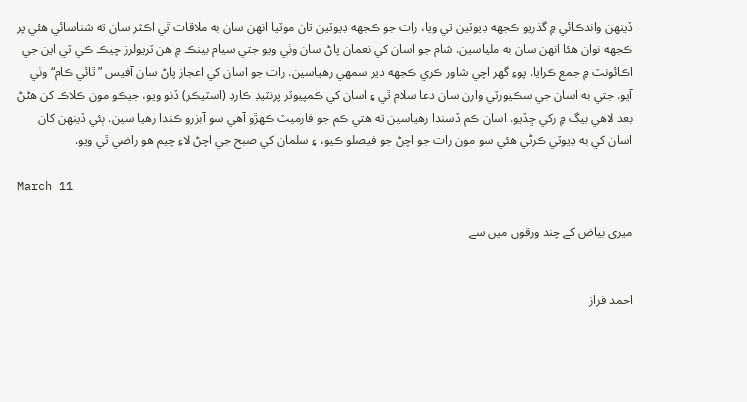ڏينهن واندڪائي ۾ گذريو ڪجهه ڊيوٽين تي ويا، رات جو ڪجهه ڊيوٽين تان موٽيا انهن سان به ملاقات ٿي اڪثر سان ته شناسائي هئي پر ڪجهه نوان هئا انهن سان به ملياسين. شام جو اسان کي نعمان پاڻ سان وٺي ويو جتي سيام بينڪ ۾ هن ٽريولرز چيڪ ڪي ٽي اين جي اڪائونٽ ۾ جمع ڪرايا. پوءِ گهر اچي شاور ڪري ڪجهه دير سمهي رهياسين. رات جو اسان کي اعجاز پاڻ سان آفيس ”ٿائي ڪام“ وٺي آيو. جتي به اسان جي سڪيورٽي وارن سان دعا سلام ٿي ۽ اسان کي ڪمپيوٽر پرنٽيڊ ڪارڊ (اسٽيڪر) ڏنو ويو، جيڪو مون ڪلاڪ کن هڻڻ بعد لاهي بيگ ۾ رکي ڇڏيو. اسان ڪم ڏسندا رهياسين ته هتي ڪم جو فارميٽ ڪهڙو آهي سو آبزرو ڪندا رهيا سين. ٻئي ڏينهن کان اسان کي به ڊيوٽي ڪرڻي هئي سو مون رات جو اچڻ جو فيصلو ڪيو، ۽ سلمان کي صبح جي اچڻ لاءِ چيم هو راضي ٿي ويو.

March 11

میری بیاض کے چند ورقوں میں سے


احمد فراز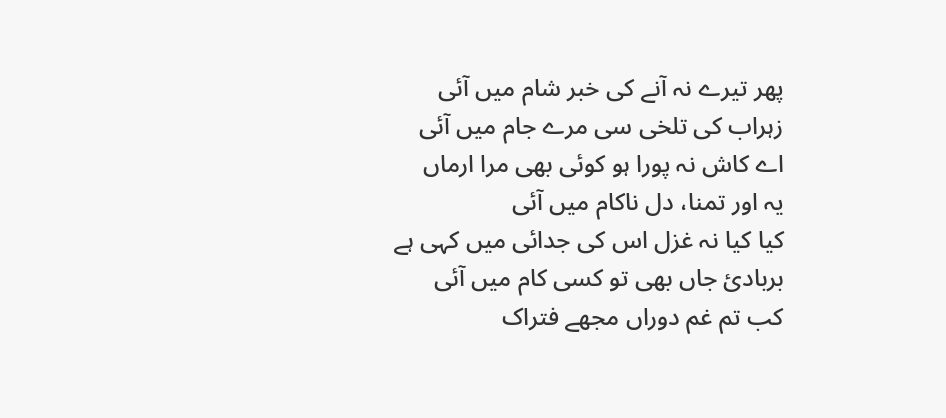پھر تیرے نہ آنے کی خبر شام میں آئی
زہراب کی تلخی سی مرے جام میں آئی
اے کاش نہ پورا ہو کوئی بھی مرا ارماں
یہ اور تمنا، دل ناکام میں آئی
کیا کیا نہ غزل اس کی جدائی میں کہی ہے
بربادئ جاں بھی تو کسی کام میں آئی
کب تم غم دوراں مجھے فتراک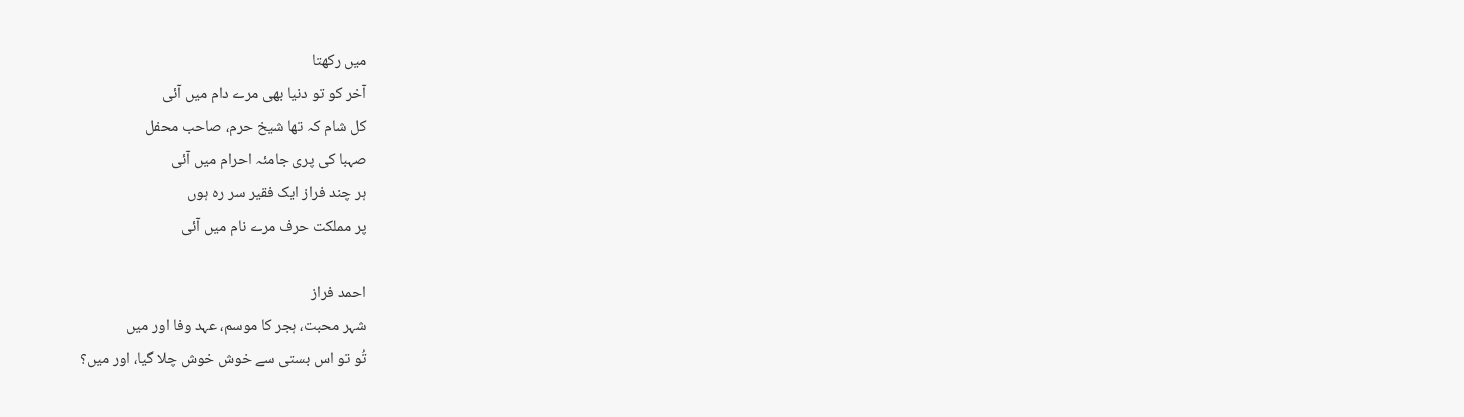میں رکھتا
آخر کو تو دنیا بھی مرے دام میں آئی
کل شام کہ تھا شیخ حرم، صاحب محفل
صہبا کی پری جامئہ احرام میں آئی
ہر چند فراز ایک فقیر سر رہ ہوں
پر مملکت حرف مرے نام میں آئی

احمد فراز
شہر محبت، ہجر کا موسم، عہد وفا اور میں
تُو تو اس بستی سے خوش خوش چلا گیا، اور میں؟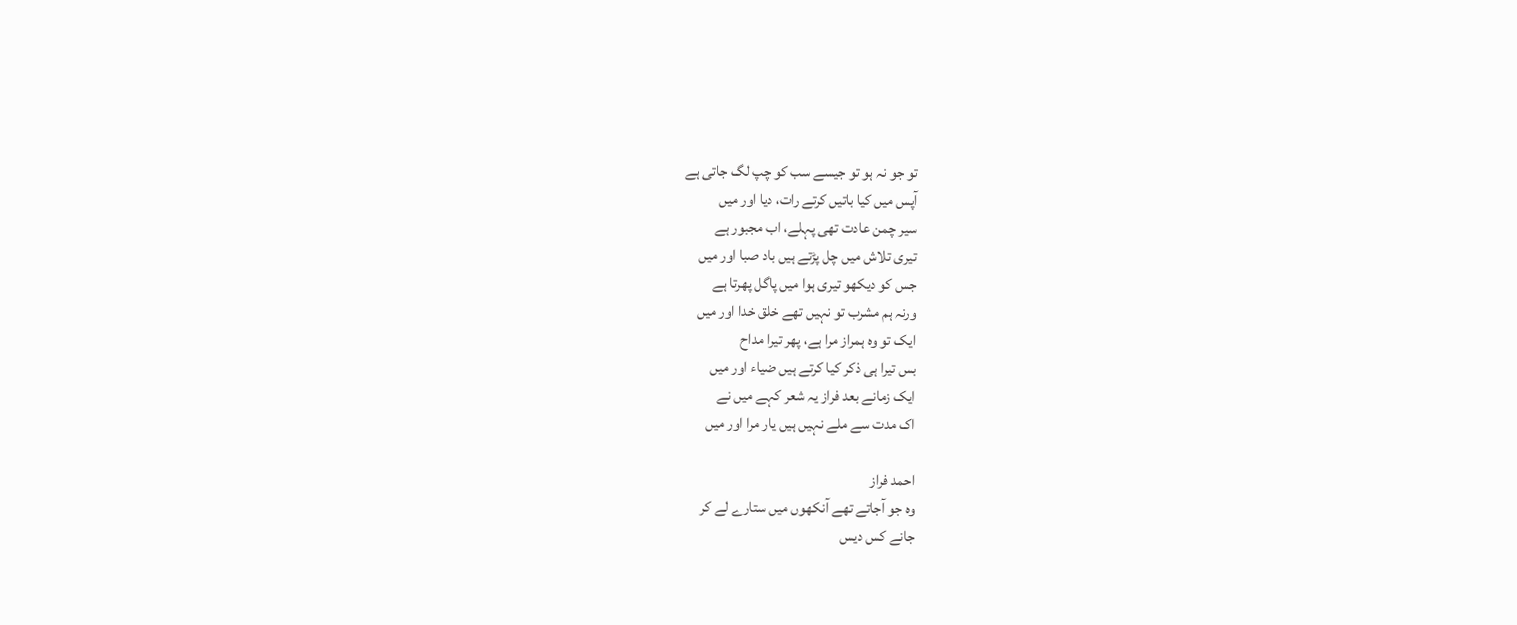تو جو نہ ہو تو جیسے سب کو چپ لگ جاتی ہے
آپس میں کیا باتیں کرتے رات، دیا اور میں
سیر چمن عادت تھی پہلے، اب مجبور ہے
تیری تلاش میں چل پڑتے ہیں باد صبا اور میں
جس کو دیکھو تیری ہوا میں پاگل پھرتا ہے
ورنہ ہم مشرب تو نہیں تھے خلق خدا اور میں
ایک تو وہ ہمراز مرا ہے، پھر تیرا مداح
بس تیرا ہی ذکر کیا کرتے ہیں ضیاء اور میں
ایک زمانے بعد فراز یہ شعر کہے میں نے
اک مدت سے ملے نہیں ہیں یار مرا اور میں

احمد فراز
وہ جو آجاتے تھے آنکھوں میں ستارے لے کر
جانے کس دیس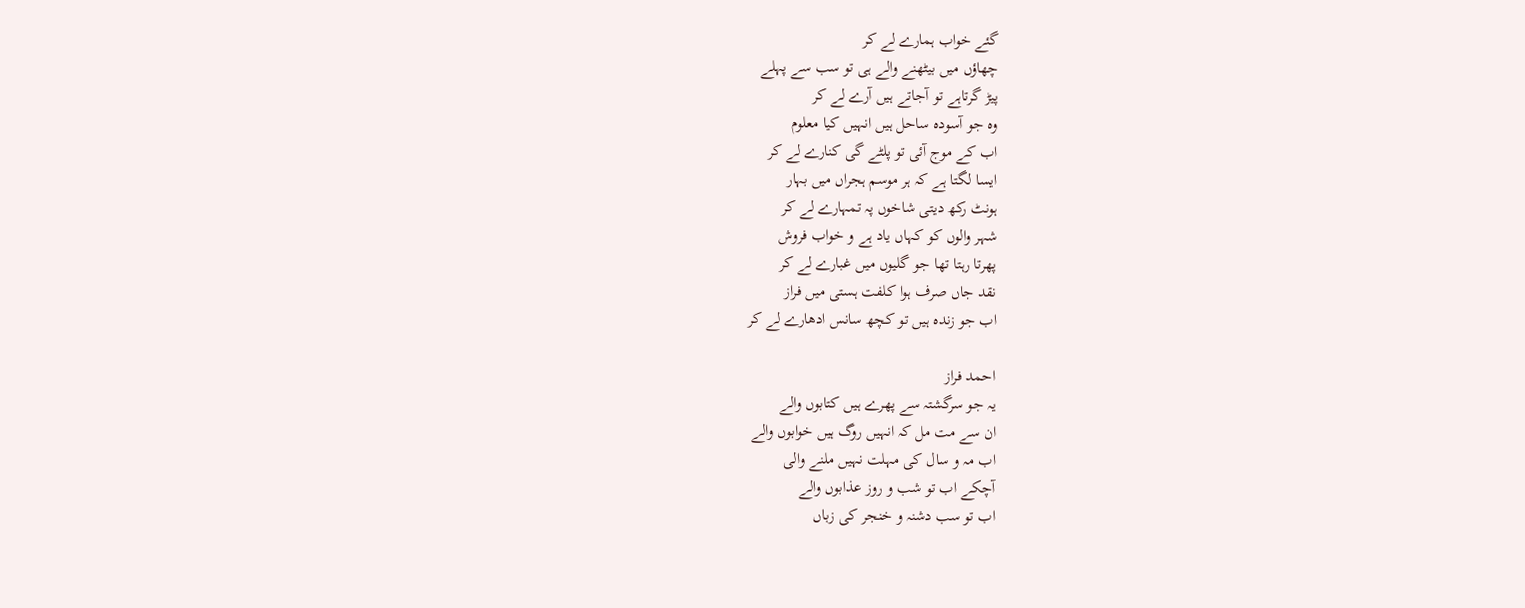گئے خواب ہمارے لے کر
چھاؤں میں بیٹھنے والے ہی تو سب سے پہلے
پیڑ گرتاہے تو آجاتے ہیں آرے لے کر
وہ جو آسودہ ساحل ہیں انہیں کیا معلوم
اب کے موج آئی تو پلٹے گی کنارے لے کر
ایسا لگتا ہے کہ ہر موسم ہجراں میں بہار
ہونٹ رکھ دیتی شاخوں پہ تمہارے لے کر
شہر والوں کو کہاں یاد ہے و خواب فروش
پھرتا رہتا تھا جو گلیوں میں غبارے لے کر
نقد جاں صرف ہوا کلفت ہستی میں فراز
اب جو زندہ ہیں تو ک‍چھ سانس ادھارے لے کر

احمد فراز
یہ جو سرگشتہ سے پھرے ہیں کتابوں والے
ان سے مت مل کہ انہیں روگ ہیں خوابوں والے
اب مہ و سال کی مہلت نہیں ملنے والی
آچکے اب تو شب و روز عذابوں والے
اب تو سب دشنہ و خنجر کی زباں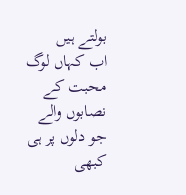بولتے ہیں
اب کہاں لوگ محبت کے نصابوں والے
جو دلوں پر ہی کبھی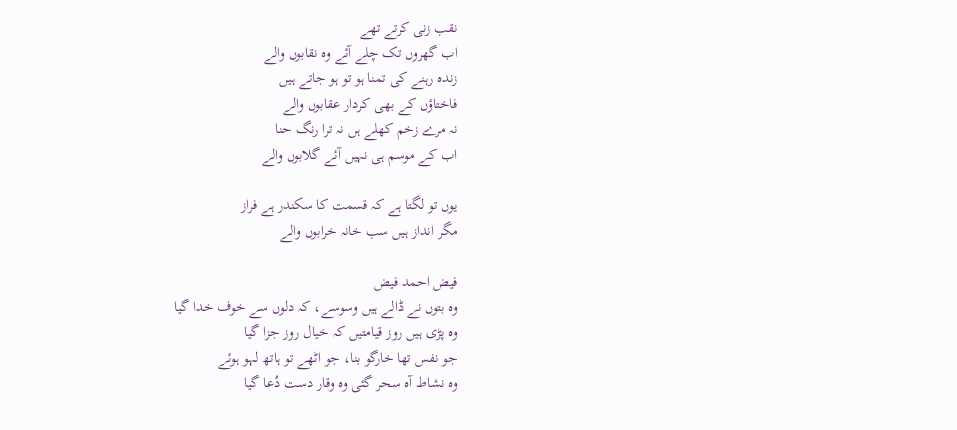نقب زنی کرتے تھے
اب گھروں تک چلے آئے وہ نقابوں والے
زندہ رہنے کی تمنا ہو تو ہو جاتے ہیں
فاختاؤں کے بھی کردار عقابوں والے
نہ مرے زخم کھلے ہں نہ ترا رنگ حنا
اب کے موسم ہی نہیں آئے گلابوں والے

یوں تو لگتا ہے کہ قسمت کا سکندر ہے فراز
مگر انداز ہیں سب خانہ خرابوں والے

فيض احمد فيض
وہ بتوں نے ڈالے ہیں وسوسے، کہ دلوں سے خوف خدا گیا
وہ پڑی ہیں روز قیامتیں کہ خیال روز جزا گیا
جو نفس تھا خارگو بنا، جو اٹھے تو ہاتھ لہو ہوئے
وہ نشاط آہ سحر گئی وہ وقار دست دُعا گیا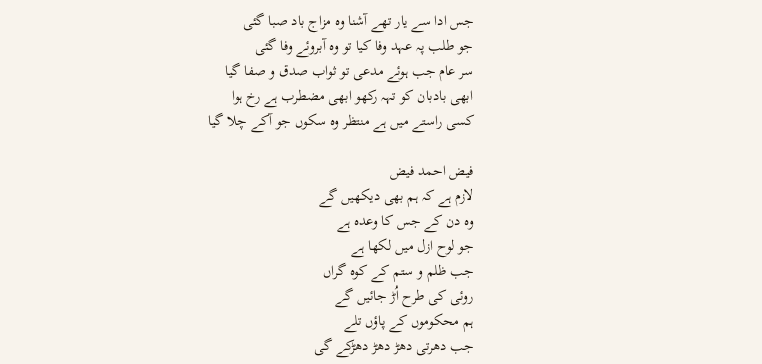جس ادا سے یار تھے آشنا وہ مزاج باد صبا گئی
جو طلب پہ عہد وفا کیا تو وہ آبروئے وفا گئی
سر عام جب ہوئے مدعی تو ثواب صدق و صفا گیا
ابھی بادبان کو تہہ رکھو ابھی مضطرب ہے رخ ہوا
کسی راستے میں ہے منتظر وہ سکوں جو آکے چلا گیا

فیض احمد فیض
لازم ہے کہ ہم بھی دیکھیں گے
وہ دن کے جس کا وعدہ ہے
جو لوح ازل میں لکھا ہے
جب ظلم و ستم کے کوہ گراں
روئی کی طرح اُڑ جائیں گے
ہم محکوموں کے پاؤں تلے
جب دھرتی دھڑ دھڑ دھڑکے گی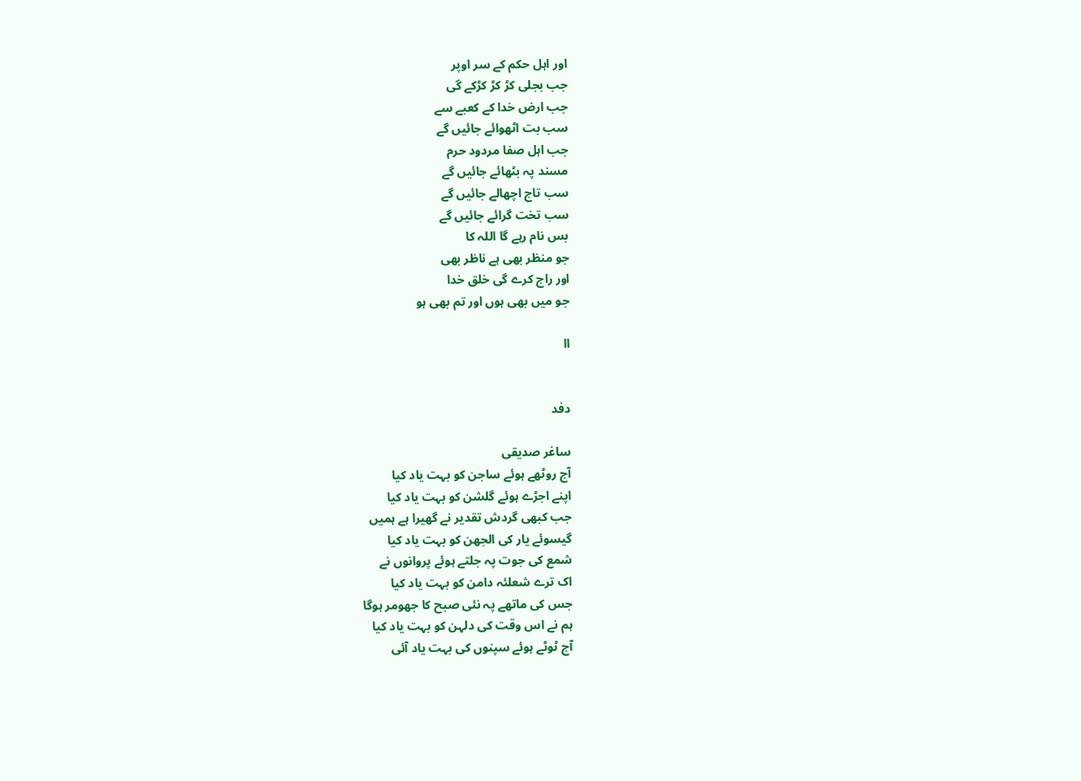اور اہل حکم کے سر اوپر
جب بجلی کڑ کڑ کڑکے گی
جب ارض خدا کے کعبے سے
سب بت اٹھوائے جائیں گے
جب اہل صفا مردود حرم
مسند پہ بٹھائے جائیں گے
سب تاج اچھالے جائیں گے
سب تخت گرائے جائیں گے
بس نام رہے گا اللہ کا
جو منظر بھی ہے ناظر بھی
اور راج کرے گی خلق خدا
جو میں بھی ہوں اور تم بھی ہو

اا


دفد

ساغر صدیقی
آج روٹھے ہوئے ساجن کو بہت یاد کیا
اپنے اجڑے ہوئے گلشن کو بہت یاد کیا
جب کبھی گردش تقدیر نے گھیرا ہے ہمیں
گیسوئے یار کی الجھن کو بہت یاد کیا
شمع کی جوت پہ جلتے ہوئے پروانوں نے
اک ترے شعلئہ دامن کو بہت یاد کیا
جس کی ماتھے پہ نئی صبح کا جھومر ہوگا
ہم نے اس وقت کی دلہن کو بہت یاد کیا
آج ٹوٹے ہوئے سپنوں کی بہت یاد آئی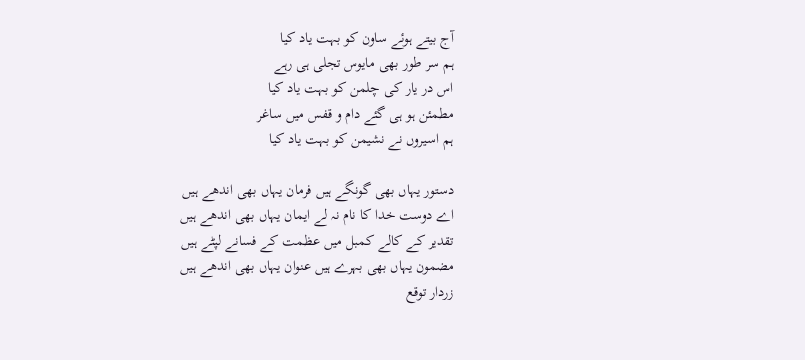آج بیتے ہوئے ساون کو بہت یاد کیا
ہم سر طور بھی مایوس تجلی ہی رہے
اس در یار کی چلمن کو بہت یاد کیا
مطمئن ہو ہی گئے دام و قفس میں ساغر
ہم اسیروں نے نشیمن کو بہت یاد کیا

دستور یہاں بھی گونگے ہیں فرمان یہاں بھی اندھے ہیں
اے دوست خدا کا نام نہ لے ایمان یہاں بھی اندھے ہیں
تقدیر کے کالے کمبل میں عظمت کے فسانے لپٹے ہیں
مضمون یہاں بھی بہرے ہیں عنوان یہاں بھی اندھے ہیں
زردار توقع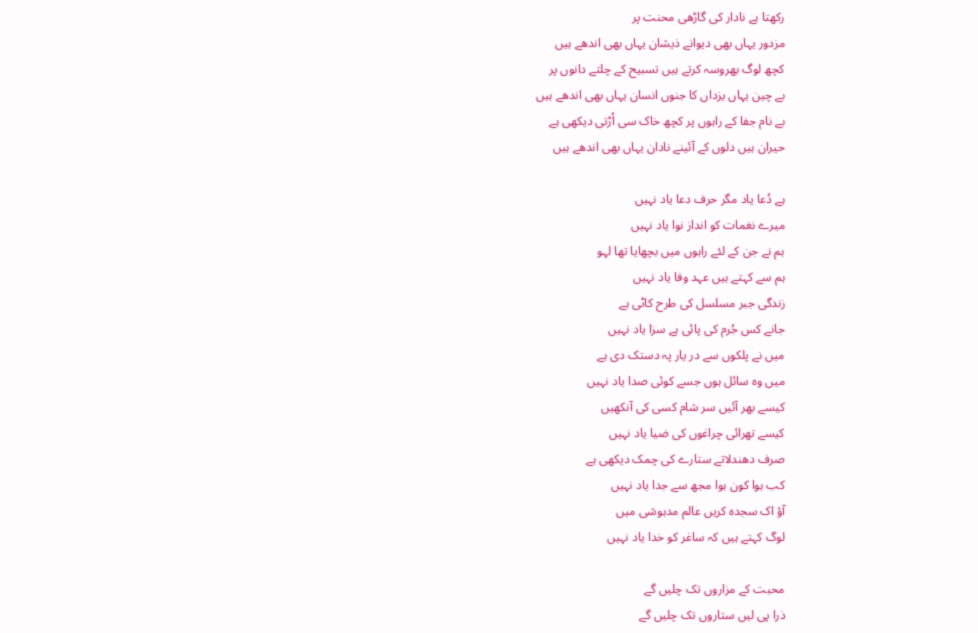رکھتا ہے نادار کی گاڑھی محنت پر
مزدور یہاں بھی دیوانے ذیشان یہاں بھی اندھے ہیں
کچھ لوگ بھروسہ کرتے ہیں تسبیح کے چلتے دانوں پر
بے چین یہاں یزداں کا جنوں انسان یہاں بھی اندھے ہیں
بے نام جفا کے راہوں پر کچھ خاک سی اُڑتی دیکھی ہے
حیران ہیں دلوں کے آئینے نادان یہاں بھی اندھے ہیں

ہے دُعا یاد مگر حرف دعا یاد نہیں
میرے نغمات کو انداز نوا یاد نہیں
ہم نے جن کے لئے راہوں میں بچھایا تھا لہو
ہم سے کہتے ہیں عہد وفا یاد نہیں
زندگی جبر مسلسل کی طرح کاٹی ہے
جانے کس جُرم کی پائی ہے سزا یاد نہیں
میں نے پلکوں سے در یار پہ دستک دی ہے
میں وہ سائل ہوں جسے کوئی صدا یاد نہیں
کیسے بھر آئیں سر شام کسی کی آنکھیں
کیسے تھرائی چراغوں کی ضیا یاد نہیں
صرف دھندلاتے ستارے کی چمک دیکھی ہے
کب ہوا کون ہوا مجھ سے جدا یاد نہیں
آؤ اک سجدہ کریں عالم مدہوشی میں
لوگ کہتے ہیں کہ ساغر کو خدا یاد نہیں

محبت کے مزاروں تک چلیں گے
ذرا پی لیں ستاروں تک چلیں گے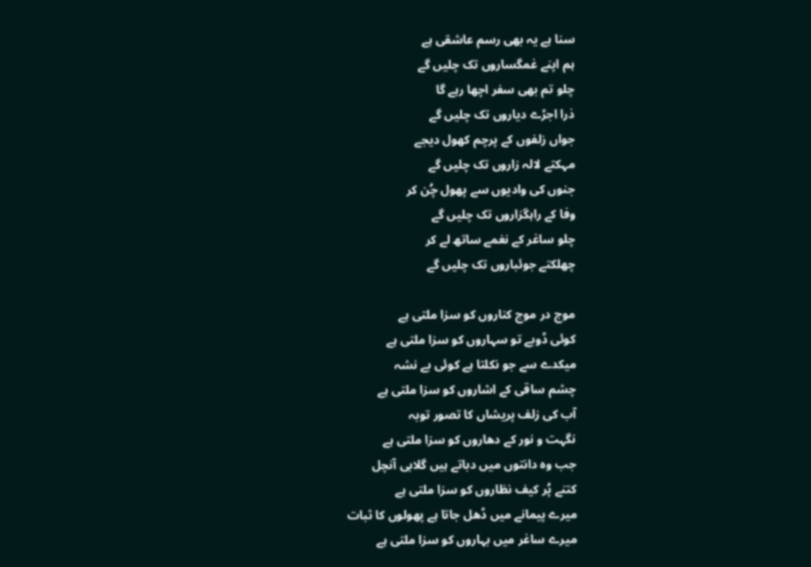سنا ہے یہ بھی رسم عاشقی ہے
ہم اپنے غمگساروں تک چلیں گے
چلو تم بھی سفر اچھا رہے گا
ذرا اجڑے دیاروں تک چلیں گے
جواں زلفوں کے پرچم کھول دیجے
مہکتے لالہ زاروں تک چلیں گے
جنوں کی وادیوں سے پھول چُن کر
وفا کے راہگزاروں تک چلیں گے
چلو ساغر کے نغمے ساتھ لے کر
چھلکتے جوئباروں تک چلیں گے

موج در موج کناروں کو سزا ملتی ہے
کوئی ڈوبے تو سہاروں کو سزا ملتی ہے
میکدے سے جو نکلتا ہے کوئی بے نشہ
چشم ساقی کے اشاروں کو سزا ملتی ہے
آب کی زلف پریشاں کا تصور توبہ
نگہت و نور کے دھاروں کو سزا ملتی ہے
جب وہ دانتوں میں دباتے ہیں گلابی آنچل
کتنے پُر کیف نظاروں کو سزا ملتی ہے
میرے پیمانے میں ڈھل جاتا ہے پھولوں کا ثبات
میرے ساغر میں بہاروں کو سزا ملتی ہے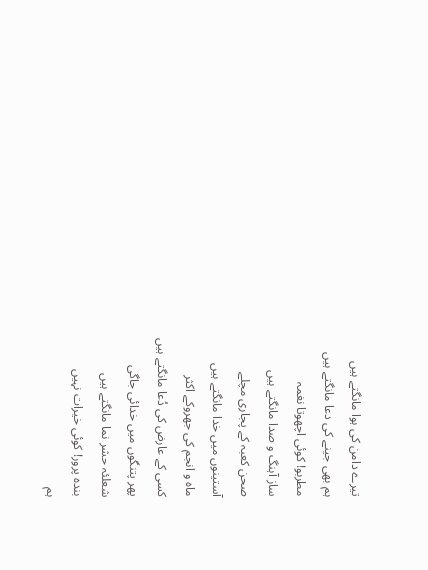تیرے دامن کی ہوا مانگتے ہیں
ہم بھی جینے کی دعا مانگتے ہیں
مطربو! کوئی اچھوتا نغمہ
ساز آہنگ و صدا مانگتے ہیں
صحن کعبہ کے پجاری مچلے
آستینوں میں خدا مانگتے ہیں
ماہ و انجم کی جھروکے اکثر
کسی کے عارض کی دُعا مانگتے ہیں
پھر پتنگوں میں خدائی جاگی
شعلئہ حشر نما مانگتے ہیں
بندہ پرور! کوئی خیرات نہیں
ہم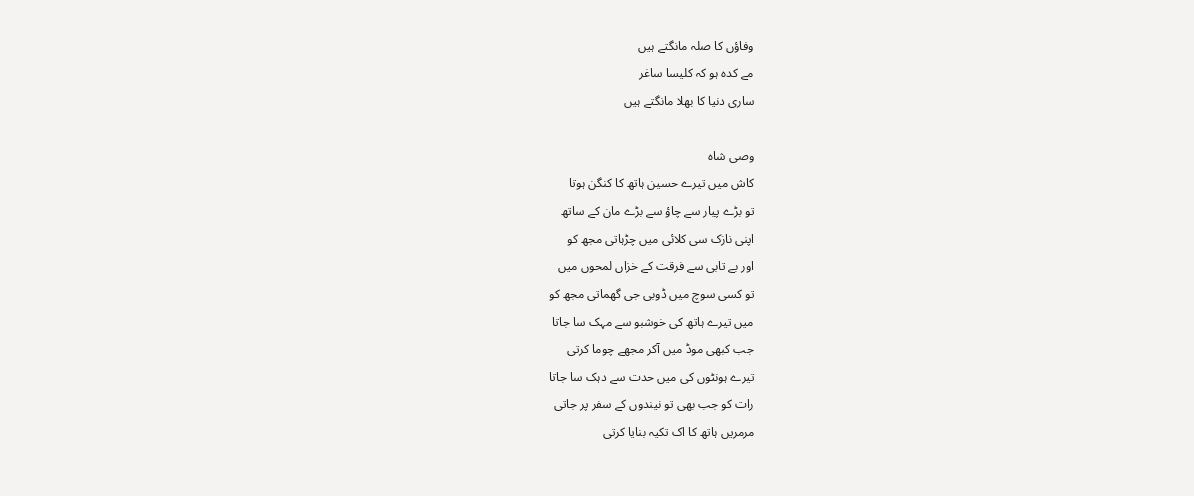وفاؤں کا صلہ مانگتے ہیں
مے کدہ ہو کہ کلیسا ساغر
ساری دنیا کا بھلا مانگتے ہیں

وصی شاہ
کاش میں تیرے حسین ہاتھ کا کنگن ہوتا
تو بڑے پیار سے چاؤ سے بڑے مان کے ساتھ
اپنی نازک سی کلائی میں چڑہاتی مجھ کو
اور بے تابی سے فرقت کے خزاں لمحوں میں
تو کسی سوچ میں ڈوبی جی گھماتی مجھ کو
میں تیرے ہاتھ کی خوشبو سے مہک سا جاتا
جب کبھی موڈ میں آکر مجھے چوما کرتی
تیرے ہونٹوں کی میں حدت سے دہک سا جاتا
رات کو جب بھی تو نیندوں کے سفر پر جاتی
مرمریں ہاتھ کا اک تکیہ بنایا کرتی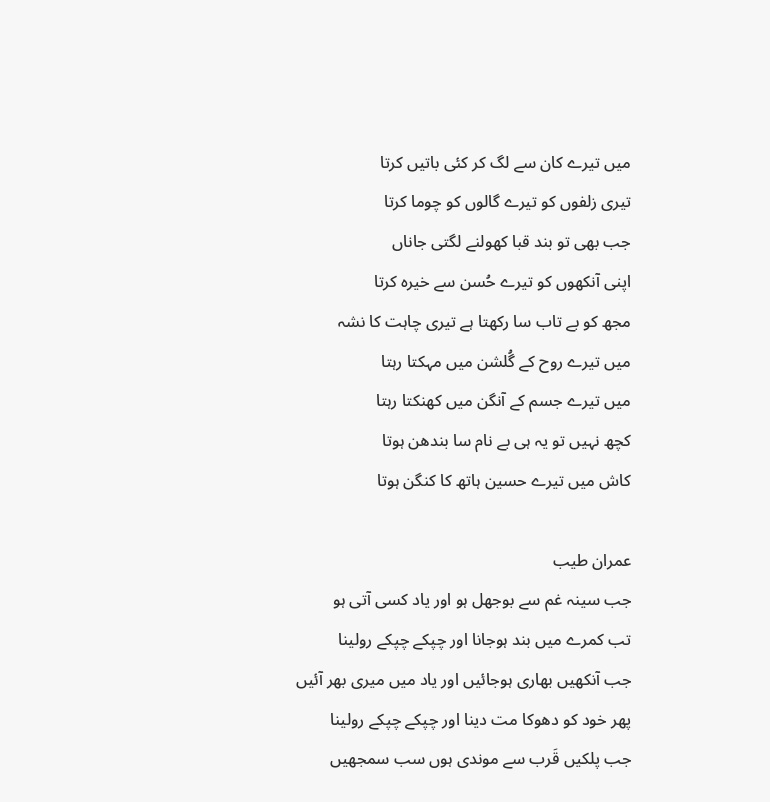میں تیرے کان سے لگ کر کئی باتیں کرتا
تیری زلفوں کو تیرے گالوں کو چوما کرتا
جب بھی تو بند قبا کھولنے لگتی جاناں
اپنی آنکھوں کو تیرے حُسن سے خیرہ کرتا
مجھ کو بے تاب سا رکھتا ہے تیری چاہت کا نشہ
میں تیرے روح کے گُلشن میں مہکتا رہتا
میں تیرے جسم کے آنگن میں کھنکتا رہتا
کچھ نہیں تو یہ ہی بے نام سا بندھن ہوتا
کاش میں تیرے حسین ہاتھ کا کنگن ہوتا

عمران طیب
جب سینہ غم سے بوجھل ہو اور یاد کسی آتی ہو
تب کمرے میں بند ہوجانا اور چپکے چپکے رولینا
جب آنکھیں بھاری ہوجائیں اور یاد میں میری بھر آئیں
پھر خود کو دھوکا مت دینا اور چپکے چپکے رولینا
جب پلکیں قَرب سے موندی ہوں سب سمجھیں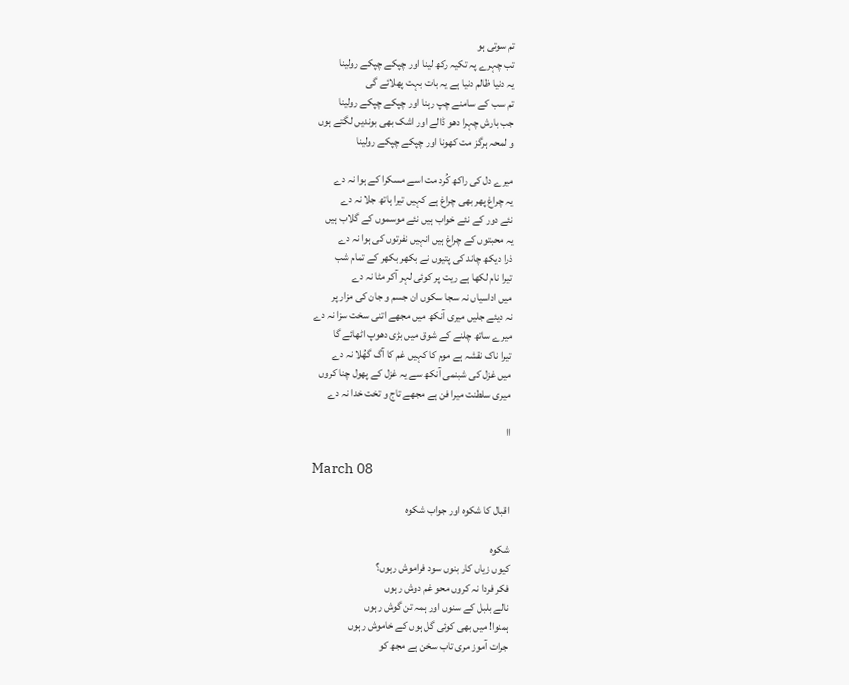تم سوتی ہو
تب چہرے پہ تکیہ رکھ لینا اور چپکے چپکے رولینا
یہ دنیا ظالم دنیا ہے یہ بات بہت پھلائے گی
تم سب کے سامنے چپ رہنا اور چپکے چپکے رولینا
جب بارش چہرا دھو ڈالے اور اشک بھی بوندیں لگتے ہوں
و لمحہ ہرگز مت کھونا اور چپکے چپکے رولینا

میرے دل کی راکھ کُرد مت اسے مسکرا کے ہوا نہ دے
یہ چراغ پھر بھی چراغ ہے کہیں تیرا ہاتھ جلا نہ دے
نئے دور کے نئے خواب ہیں نئے موسموں کے گلاب ہیں
یہ محبتوں کے چراغ ہیں انہیں نفرتوں کی ہوا نہ دے
ذرا دیکھ چاند کی پتیوں نے بکھر بکھر کے تمام شب
تیرا نام لکھا ہے ریت پر کوئی لہر آکر مٹا نہ دے
میں اداسیاں نہ سجا سکوں ان جسم و جان کی مزار پر
نہ دیئے جلیں میری آنکھ میں مجھے اتنی سخت سزا نہ دے
میرے ساتھ چلنے کے شوق میں بڑی دھوپ اٹھائے گا
تیرا ناک نقشہ ہے موم کا کہیں غم کا آگ گھُلا نہ دے
میں غزل کی شبنمی آنکھ سے یہ غزل کے پھول چنا کروں
میری سلطنت میرا فن ہے مجھے تاج و تخت خدا نہ دے

اا

March 08

اقبال کا شکوہ اور جواب شکوہ

شکوہ
کیوں زیاں کار بنوں سود فراموش رہوں؟
فکر فردا نہ کروں محو غم دوش رہوں
نالے بلبل کے سنوں اور ہمہ تن گوش رہوں
ہمنوا! میں بھی کوئی گل ہوں کے خاموش رہوں
جرات آموز مری تاب سخن ہے مجھ کو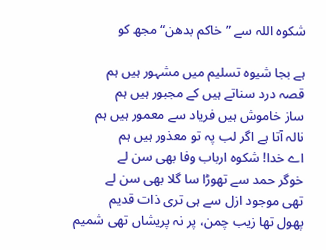شکوہ اللہ سے ”خاکم بدھن“ مجھ کو

ہے بجا شیوہ تسلیم میں مشہور ہیں ہم
قصہ درد سناتے ہیں کے مجبور ہیں ہم
ساز خاموش ہیں فریاد سے معمور ہیں ہم
نالہ آتا ہے اگر لب پہ تو معذور ہیں ہم
اے خدا! شکوہ ارباب وفا بھی سن لے
خوگر حمد سے تھوڑا سا گلا بھی سن لے
تھی موجود ازل سے ہی تری ذات قدیم
پھول تھا زیب چمن، پر نہ پریشاں تھی شمیم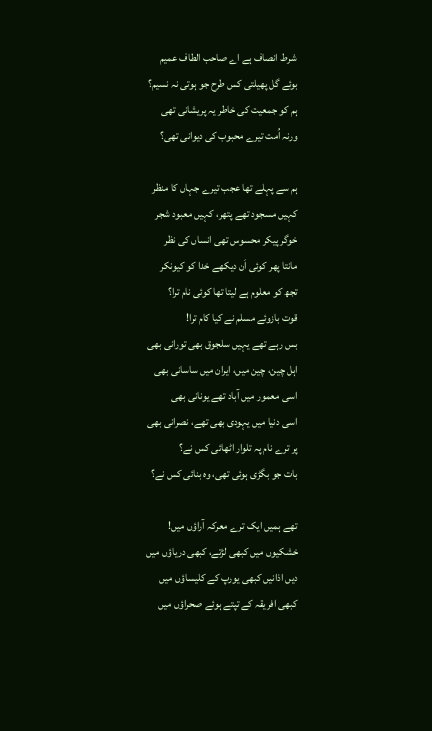شرط انصاف ہے اے صاحب الطاف عمیم
بوئے گل پھیلتی کس طرح جو ہوتی نہ نسیم؟
ہم کو جمعیت کی خاطر یہ پریشانی تھی
ورنہ اُمت تیرے محبوب کی دیوانی تھی؟

ہم سے پہلے تھا عجب تیرے جہاں کا منظر
کہیں مسجود تھے پتھر، کہیں معبود شجر
خوگر پيکر محسوس تھی انساں کی نظر
مانتا پھر کوئی اَن دیکھے خدا کو کیونکر
تجھ کو معلوم ہے لیتا تھا کوئی نام ترا؟
قوت بازوئے مسلم نے کیا کام ترا!
بس رہے تھے یہیں سلجوق بھی تورانی بھی
اہل چین، چین میں، ایران میں ساسانی بھی
اسی معمور میں آباد تھے یونانی بھی
اسی دنیا میں یہودی بھی تھے، نصرانی بھی
پر ترے نام پہ تلوار اٹھائی کس نے؟
بات جو بگڑی ہوئی تھی، وہ بنائی کس نے؟

تھے ہمیں ایک ترے معرکہ آراؤں میں!
خشکیوں میں کبھی لڑتے، کبھی دریاؤں میں
دیں اذانیں کبھی یورپ کے کلیساؤں میں
کبھی افریقہ کے تپتے ہوئے صحراؤں میں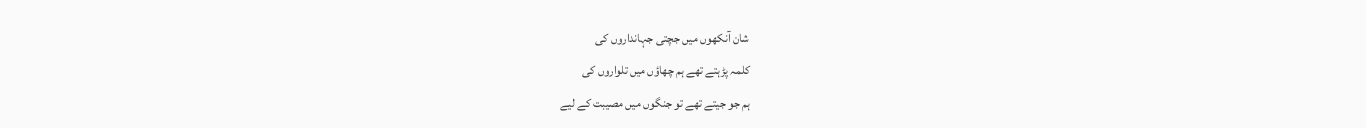شان آنکھوں میں جچتی جہانداروں کی
کلمہ پڑہتے تھے ہم چھاؤں میں تلواروں کی
ہم جو جیتے تھے تو جنگوں میں مصیبت کے لیے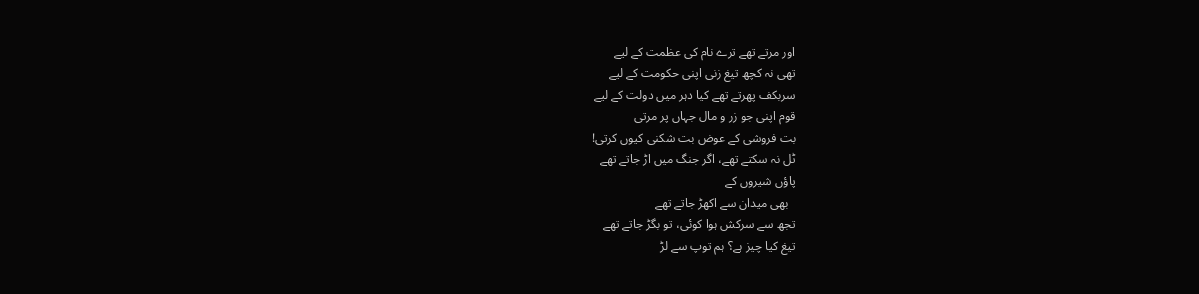اور مرتے تھے ترے نام کی عظمت کے لیے
تھی نہ کچھ تیغ زنی اپنی حکومت کے لیے
سربکف پھرتے تھے کیا دہر میں دولت کے لیے
قوم اپنی جو زر و مال جہاں پر مرتی
بت فروشی کے عوض بت شکنی کیوں کرتی!
ٹل نہ سکتے تھے، اگر جنگ میں اڑ جاتے تھے
پاؤں شیروں کے
  بھی میدان سے اکھڑ جاتے تھے
تجھ سے سرکش ہوا کوئی، تو بگڑ جاتے تھے
تیغ کیا چیز ہے؟ ہم توپ سے لڑ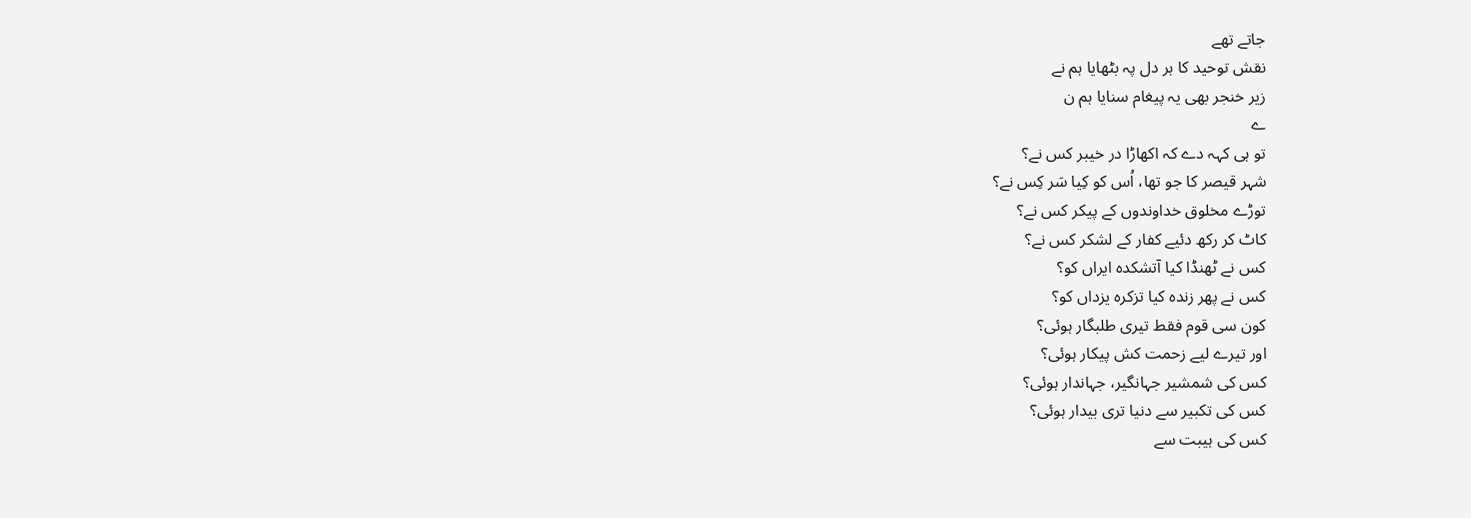جاتے تھے
نقش توحید کا ہر دل پہ بٹھایا ہم نے
زیر خنجر بھی یہ پیغام سنایا ہم ن
ے
تو ہی کہہ دے کہ اکھاڑا در خیبر کس نے؟
شہر قیصر کا جو تھا، اُس کو کِیا سَر کِس نے؟
توڑے مخلوق خداوندوں کے پیکر کس نے؟
کاٹ کر رکھ دئیے کفار کے لشکر کس نے؟
کس نے ٹھنڈا کیا آتشکدہ ایراں کو؟
کس نے پھر زندہ کیا تزکرہ یزداں کو؟
کون سی قوم فقط تیری طلبگار ہوئی؟
اور تیرے لیے زحمت کش پیکار ہوئی؟
کس کی شمشیر جہانگیر، جہاندار ہوئی؟
کس کی تکبیر سے دنیا تری بیدار ہوئی؟
کس کی ہیبت سے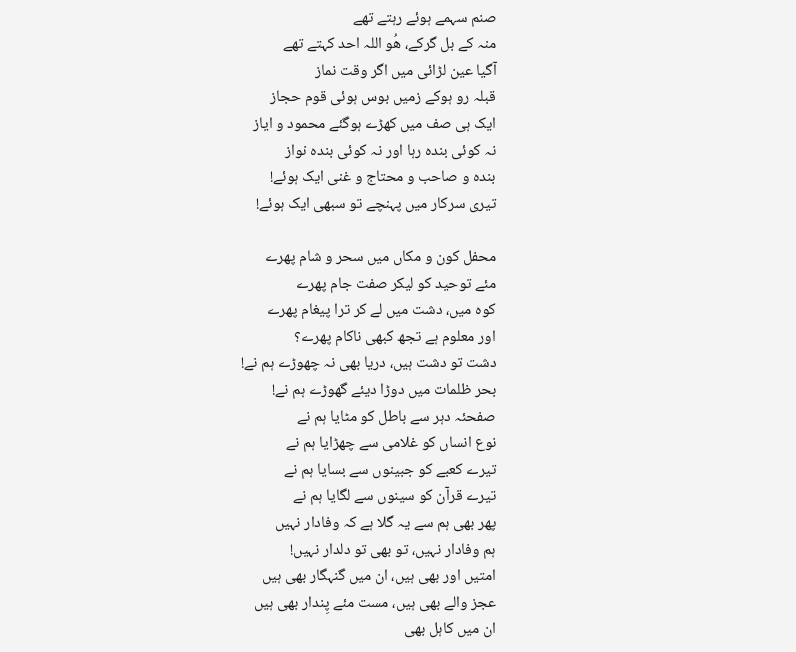صنم سہمے ہوئے رہتے تھے
منہ کے بل گرکے، ھُو اللہ احد کہتے تھے
آگیا عین لڑائی میں اگر وقت نماز
قبلہ رو ہوکے زمیں بوس ہوئی قوم حجاز
ایک ہی صف میں کھڑے ہوگئے محمود و ایاز
نہ کوئی بندہ رہا اور نہ کوئی بندہ نواز
بندہ و صاحب و محتاج و غنی ایک ہوئے!
تیری سرکار میں پہنچے تو سبھی ایک ہوئے!

محفل کون و مکاں میں سحر و شام پھرے
مئے توحید کو لیکر صفت جام پھرے
کوہ میں، دشت میں لے کر ترا پیغام پھرے
اور معلوم ہے تجھ کبھی ناکام پھرے؟
دشت تو دشت ہیں، دریا بھی نہ چھوڑے ہم نے!
بحر ظلمات میں دوڑا دیئے گھوڑے ہم نے!
صفحئہ دہر سے باطل کو مٹایا ہم نے
نوع انساں کو غلامی سے چھڑایا ہم نے
تیرے کعبے کو جبینوں سے بسایا ہم نے
تیرے قرآن کو سینوں سے لگایا ہم نے
پھر بھی ہم سے یہ گلا ہے کہ وفادار نہیں
ہم وفادار نہیں، تو بھی تو دلدار نہیں!
امتیں اور بھی ہیں، ان میں گنہگار بھی ہیں
عجز والے بھی ہیں، مست مئے پِندار بھی ہیں
ان میں کاہل بھی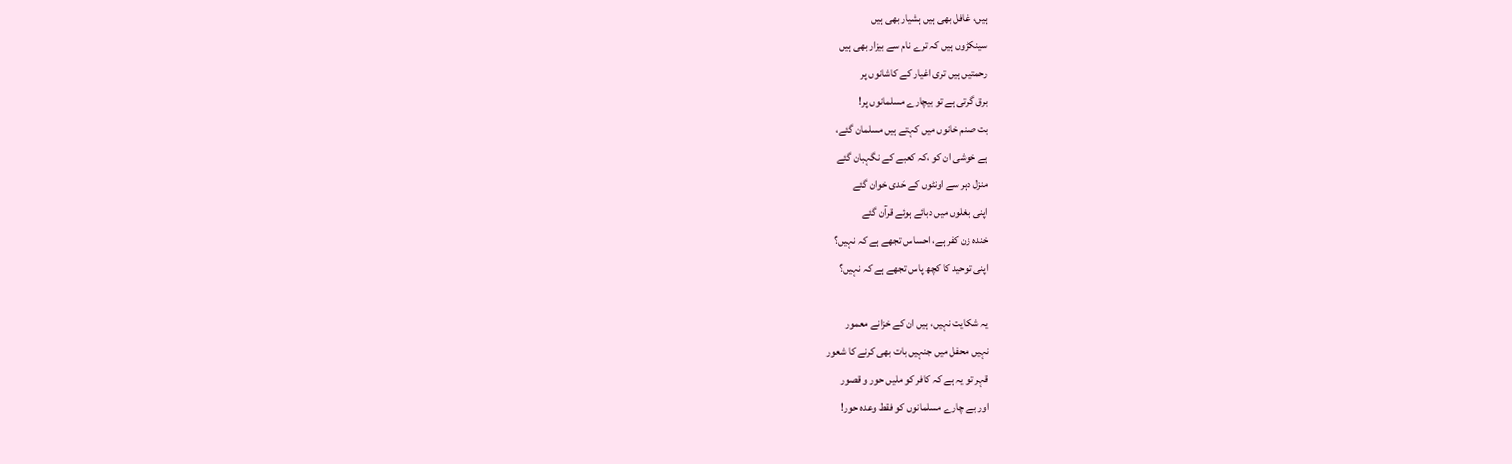ہیں، غافل بھی ہیں ہشیار بھی ہیں
سینکڑوں ہیں کہ ترے نام سے بیزار بھی ہیں
رحمتیں ہیں تری اغیار کے کاشانوں پر
برق گرتی ہے تو بیچارے مسلمانوں پر!
بت صنم خانوں میں کہتے ہیں مسلمان گئے،
ہے خوشی ان کو ،کہ کعبے کے نگہبان گئے
منزل دہر سے اونٹوں کے حَدی خوان گئے
اپنی بغلوں میں دبائے ہوئے قرآن گئے
خندہ زن کفر ہے، احساس تجھے ہے کہ نہیں؟
اپنی توحید کا کچھ پاس تجھے ہے کہ نہیں؟

یہ شکایت نہیں، ہیں ان کے خزانے معمور
نہیں محفل میں جنہیں بات بھی کرنے کا شعور
قہر تو یہ ہے کہ کافر کو ملیں حور و قصور
اور بے چارے مسلمانوں کو فقط وعدہ حور!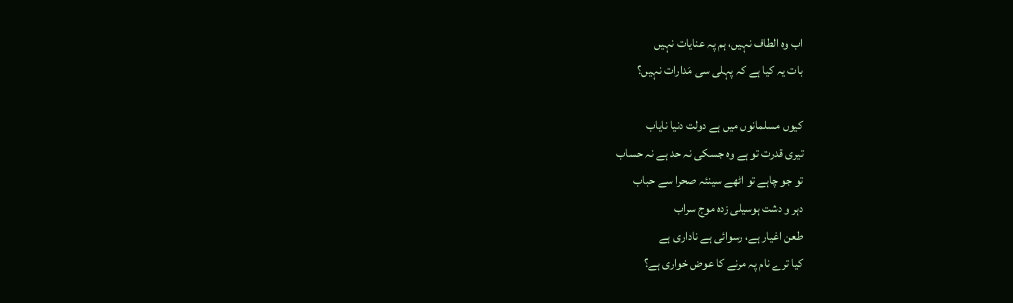اب وہ الطاف نہیں، ہم پہ عنایات نہیں
بات یہ کیا ہے کہ پہلی سی مَدارات نہیں؟

کیوں مسلمانوں میں ہے دولت دنیا نایاب
تیری قدرت تو ہے وہ جسکی نہ حد ہے نہ حساب
تو جو چاہے تو اٹھے سینئہ صحرا سے حباب
دہر و دشت ہوسیلی زدہ موج سراب
طعن اغیار ہے، رسوائی ہے ناداری ہے
کیا ترے نام پہ مرنے کا عوض خواری ہے؟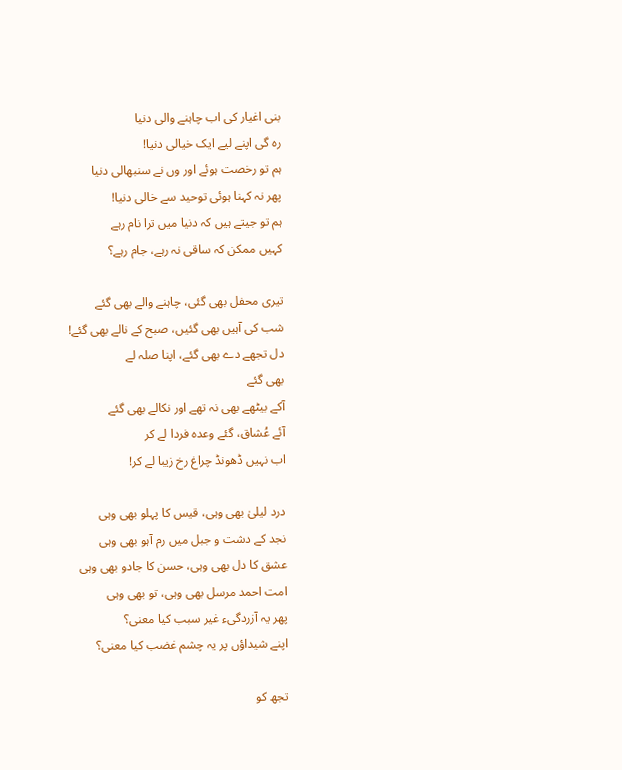بنی اغیار کی اب چاہنے والی دنیا
رہ گی اپنے لیے ایک خیالی دنیا!
ہم تو رخصت ہوئے اور وں نے سنبھالی دنیا
پھر نہ کہنا ہوئی توحید سے خالی دنیا!
ہم تو جیتے ہیں کہ دنیا میں ترا نام رہے
کہیں ممکن کہ ساقی نہ رہے، جام رہے؟

تیری محفل بھی گئی، چاہنے والے بھی گئے
شب کی آہیں بھی گئیں، صبح کے نالے بھی گئے!
دل تجھے دے بھی گئے، اپنا صلہ لے
بھی گئے
آکے بیٹھے بھی نہ تھے اور نکالے بھی گئے
آئے عُشاق، گئے وعدہ فردا لے کر
اب نہیں ڈھونڈ چراغ رخ زیبا لے کر!

درد لیلیٰ بھی وہی، قیس کا پہلو بھی وہی
نجد کے دشت و جبل میں رم آہو بھی وہی
عشق کا دل بھی وہی، حسن کا جادو بھی وہی
امت احمد مرسل بھی وہی، تو بھی وہی
پھر یہ آزردگیء غیر سبب کیا معنی؟
اپنے شیداؤں پر یہ چشم غضب کیا معنی؟

تجھ کو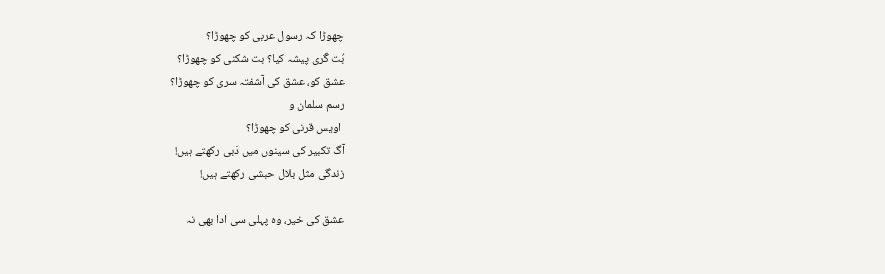چھوڑا کہ رسول عربی کو چھوڑا؟
بُت گَری پیشہ کیا؟ بت شکنی کو چھوڑا؟
عشق کو، عشق کی آشفتہ سری کو چھوڑا؟
رسم سلمان و
 اویس قرنی کو چھوڑا؟
آگ تکبیر کی سینوں میں دَبی رکھتے ہیں!
زندگی مثل بلال حبشی رکھتے ہیں!

عشق کی خیر، وہ پہلی سی ادا بھی نہ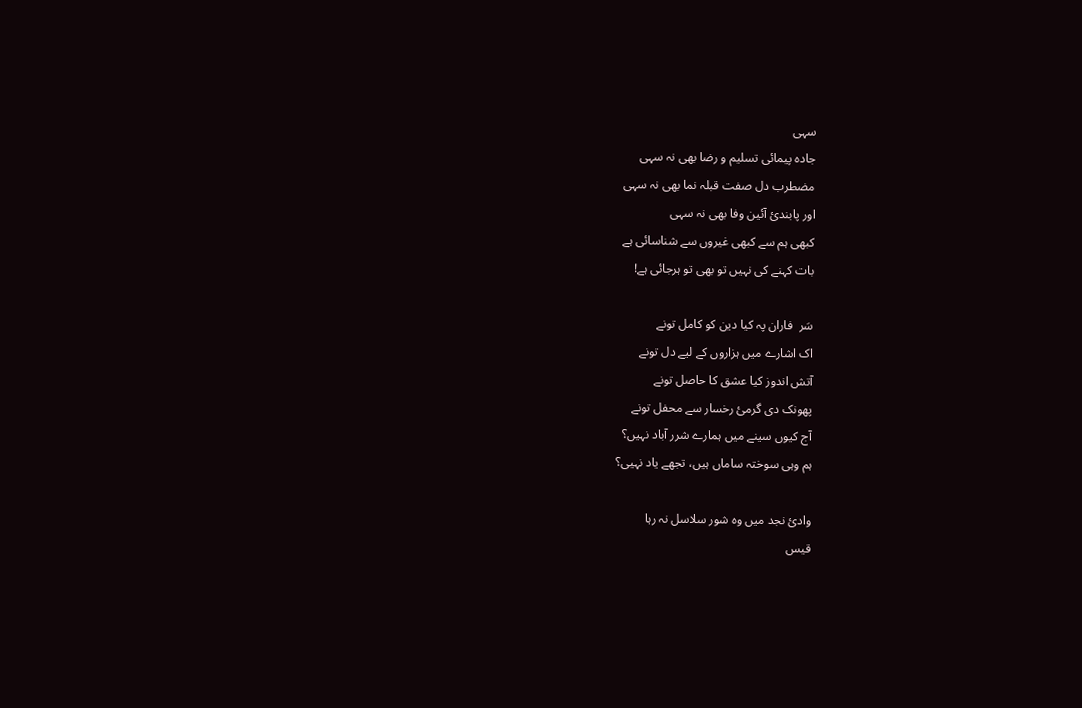سہی
جادہ پیمائی تسلیم و رضا بھی نہ سہی
مضطرب دل صفت قبلہ نما بھی نہ سہی
اور پابندئ آئین وفا بھی نہ سہی
کبھی ہم سے کبھی غیروں سے شناسائی ہے
بات کہنے کی نہیں تو بھی تو ہرجائی ہے!

سَر  فاران پہ کیا دین کو کامل تونے
اک اشارے میں ہزاروں کے لیے دل تونے
آتش اندوز کیا عشق کا حاصل تونے
پھونک دی گرمئ رخسار سے محفل تونے
آج کیوں سینے میں ہمارے شرر آباد نہیں؟
ہم وہی سوختہ ساماں ہیں، تجھے یاد نہیی؟

وادئ نجد میں وہ شور سلاسل نہ رہا
قیس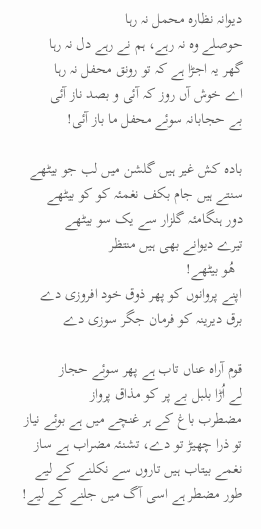دیوانہ نظارہ محمل نہ رہا
حوصلے وہ نہ رہے، ہم نے رہے دل نہ رہا
گھر یہ اجڑا ہے کہ تو رونق محفل نہ رہا
اے خوش آں روز کہ آئی و بصد ناز آئی
بے حجابانہ سوئے محفل ما باز آئی!

بادہ کش غیر ہیں گلشن میں لب جو بیٹھے
سنتے ہیں جام بکف نغمئہ کو کو بیٹھے
دور ہنگامئہ گلزار سے یک سو بیٹھے
تیرے دیوانے بھی ہیں منتظر
  ھُو بیٹھے!
اپنے پروانوں کو پھر ذوق خود افروزی دے
برق دیرینہ کو فرمان جگر سوزی دے

قوم آراہ عناں تاب ہے پھر سوئے حجاز
لے اُڑا بلبل بے پر کو مذاق پرواز
مضطرب باغ کے ہر غنچے میں ہے بوئے نیاز
تو ذرا چھیڑ تو دے، تشنئہ مضراب ہے ساز
نغمے بیتاب ہیں تاروں سے نکلنے کے لیے
طور مضطر ہے اسی آگ میں جلنے کے لیے!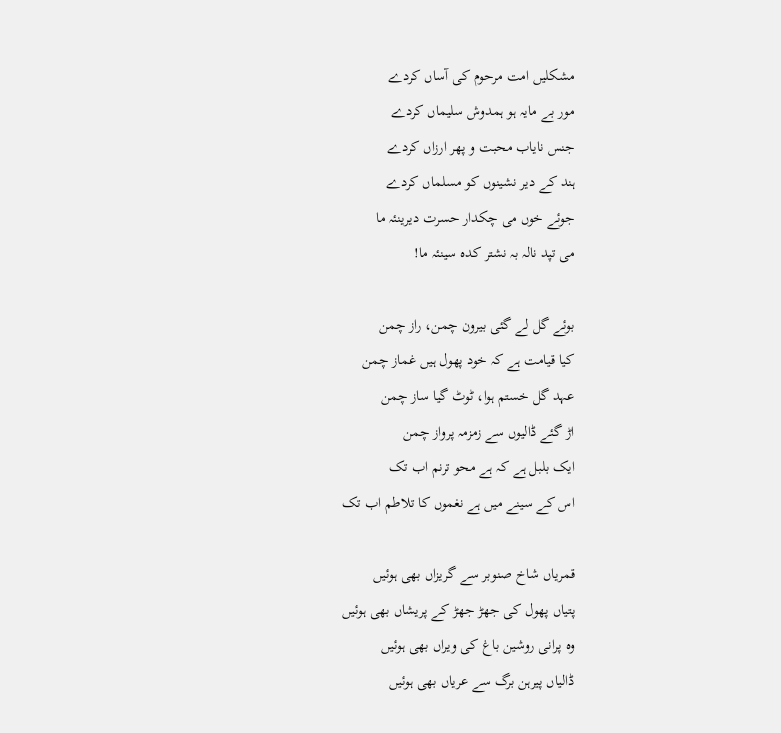مشکلیں امت مرحوم کی آساں کردے
مور بے مایہ ہو ہمدوش سلیماں کردے
جنس نایاب محبت و پھر ارزاں کردے
ہند کے دیر نشینوں کو مسلماں کردے
جوئے خوں می چکدار حسرت دیرینئہ ما
می تپد نالہ بہ نشتر کدہ سینئہ ما!

بوئے گل لے گئی بیرون چمن، راز چمن
کیا قیامت ہے کہ خود پھول ہیں غماز چمن
عہد گل خستم ہوا، ٹوٹ گیا ساز چمن
اڑ گئے ڈالیوں سے زمزمہ پرواز چمن
ایک بلبل ہے کہ ہے محو ترنم اب تک
اس کے سینے میں ہے نغموں کا تلاطم اب تک

قمریاں شاخ صنوبر سے گریزاں بھی ہوئیں
پتیاں پھول کی جھڑ جھڑ کے پریشاں بھی ہوئیں
وہ پرانی روشین باغ کی ویراں بھی ہوئیں
ڈالیاں پیرہن برگ سے عریاں بھی ہوئیں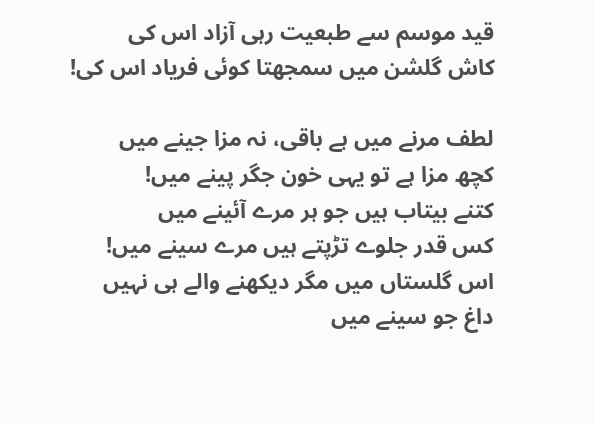قید موسم سے طبعیت رہی آزاد اس کی
کاش گلشن میں سمجھتا کوئی فریاد اس کی!

لطف مرنے میں ہے باقی، نہ مزا جینے میں
کچھ مزا ہے تو یہی خون جگر پینے میں!
کتنے بیتاب ہیں جو ہر مرے آئینے میں
کس قدر جلوے تڑپتے ہیں مرے سینے میں!
اس گلستاں میں مگر دیکھنے والے ہی نہیں
داغ جو سینے میں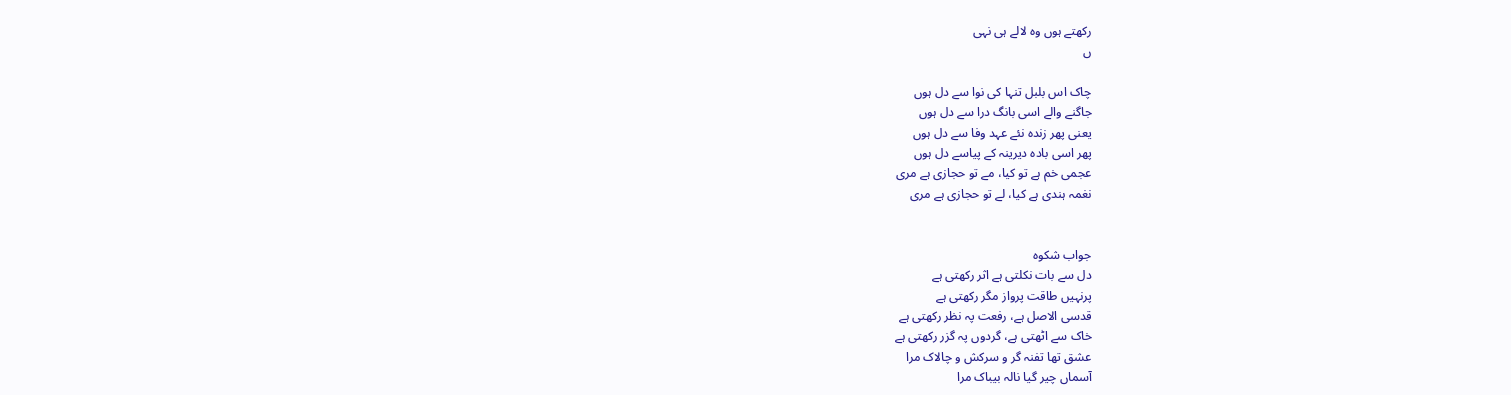رکھتے ہوں وہ لالے ہی نہی
ں

چاک اس بلبل تنہا کی نوا سے دل ہوں
جاگنے والے اسی بانگ درا سے دل ہوں
یعنی پھر زندہ نئے عہد وفا سے دل ہوں
پھر اسی بادہ دیرینہ کے پیاسے دل ہوں
عجمی خم ہے تو کیا، مے تو حجازی ہے مری
نغمہ ہندی ہے کیا، لے تو حجازی ہے مری


جواب شکوہ
دل سے بات نکلتی ہے اثر رکھتی ہے
پرنہیں طاقت پرواز مگر رکھتی ہے
قدسی الاصل ہے، رفعت پہ نظر رکھتی ہے
خاک سے اٹھتی ہے، گردوں پہ گزر رکھتی ہے
عشق تھا تفنہ گر و سرکش و چالاک مرا
آسماں چیر گیا نالہ بیباک مرا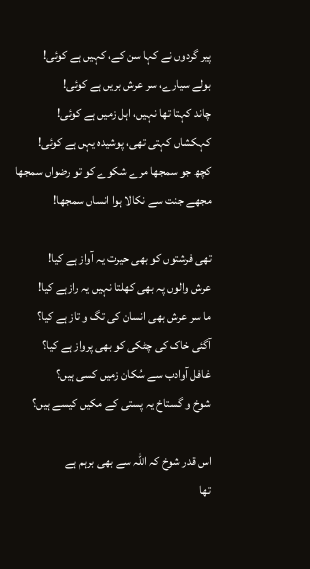پیر گردوں نے کہا سن کے، کہیں ہے کوئی!
بولے سیارے، سر عرش بریں ہے کوئی!
چاند کہتا تھا نہیں، اہل زمیں ہے کوئی!
کہکشاں کہتی تھی، پوشیدہ یہں ہے کوئی!
کچھ جو سمجھا مرے شکوے کو تو رضواں سمجھا
مجھے جنت سے نکالا ہوا انساں سمجھا!

تھی فرشتوں کو بھی حیرت یہ آواز ہے کیا!
عرش والوں پہ بھی کھلتا نہیں یہ رازہے کیا!
ما سر عرش بھی انسان کی تگ و تاز ہے کیا؟
آگئی خاک کی چٹکی کو بھی پرواز ہے کیا؟
غافل آوادب سے سُکان زمیں کسی ہیں؟
شوخ و گستاخ یہ پستی کے مکیں کیسے ہیں؟

اس قدر شوخ کہ اللہ سے بھی برہم ہے
تھا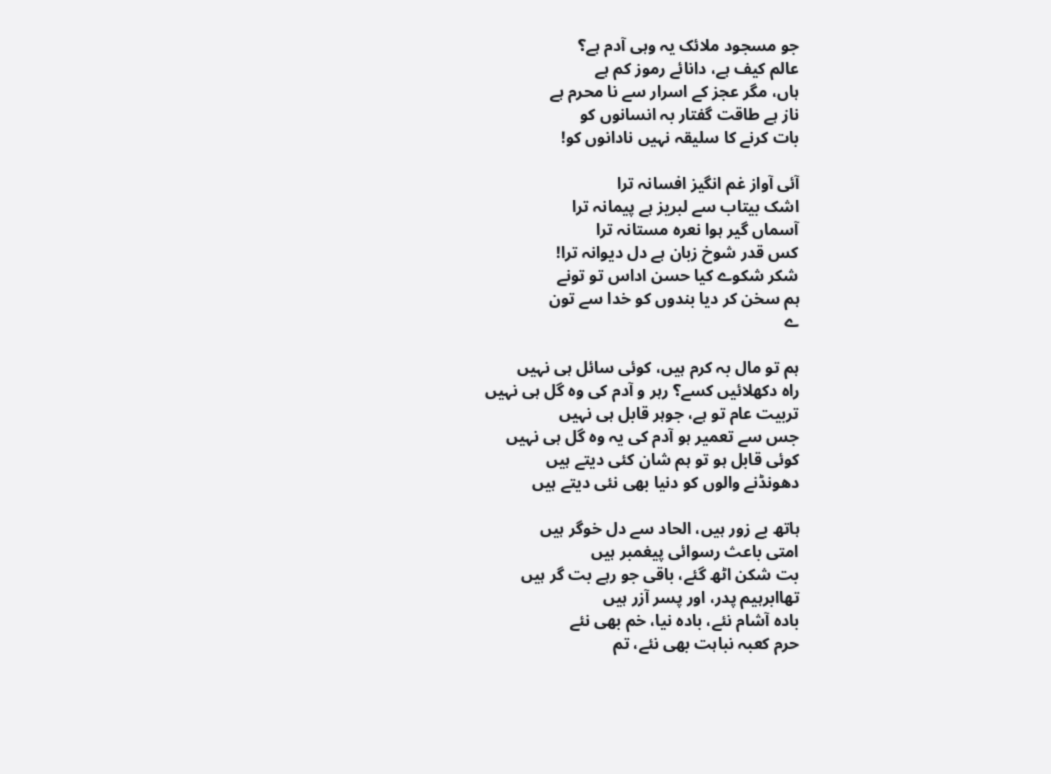جو مسجود ملائک یہ وہی آدم ہے؟
عالم کیف ہے، دانائے رموز کم ہے
ہاں، مگر عجز کے اسرار سے نا محرم ہے
ناز ہے طاقت گفتار بہ انسانوں کو
بات کرنے کا سلیقہ نہیں نادانوں کو!

آئی آواز غم انگیز افسانہ ترا
اشک بیتاب سے لبریز ہے پیمانہ ترا
آسماں گیر ہوا نعرہ مستانہ ترا
کس قدر شوخ زبان ہے دل دیوانہ ترا!
شکر شکوے کیا حسن اداس تو تونے
ہم سخن کر دیا بندوں کو خدا سے تون
ے

ہم تو مال بہ کرم ہیں، کوئی سائل ہی نہیں
راہ دکھلائیں کسے؟ رہر و آدم کی وہ گل ہی نہیں
تربیت عام تو ہے، جوہر قابل ہی نہیں
جس سے تعمیر ہو آدم کی یہ وہ گل ہی نہیں
کوئی قابل ہو تو ہم شان کئی دیتے ہیں
دھونڈنے والوں کو دنیا بھی نئی دیتے ہیں

ہاتھ بے زور ہیں، الحاد سے دل خوگر ہیں
امتی باعث رسوائی پیغمبر ہیں
بت شکن اٹھ گئے، باقی جو رہے بت گر ہیں
تھاابرہیم پدر، اور پسر آزر ہیں
بادہ آشام نئے، بادہ نیا، خم بھی نئے
حرم کعبہ نباہت بھی نئے، تم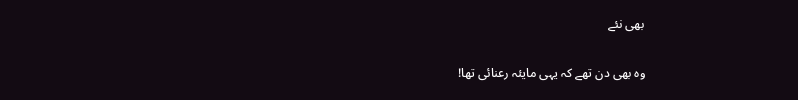بھی نئے

وہ بھی دن تھے کہ یہی مایئہ رعنائی تھا!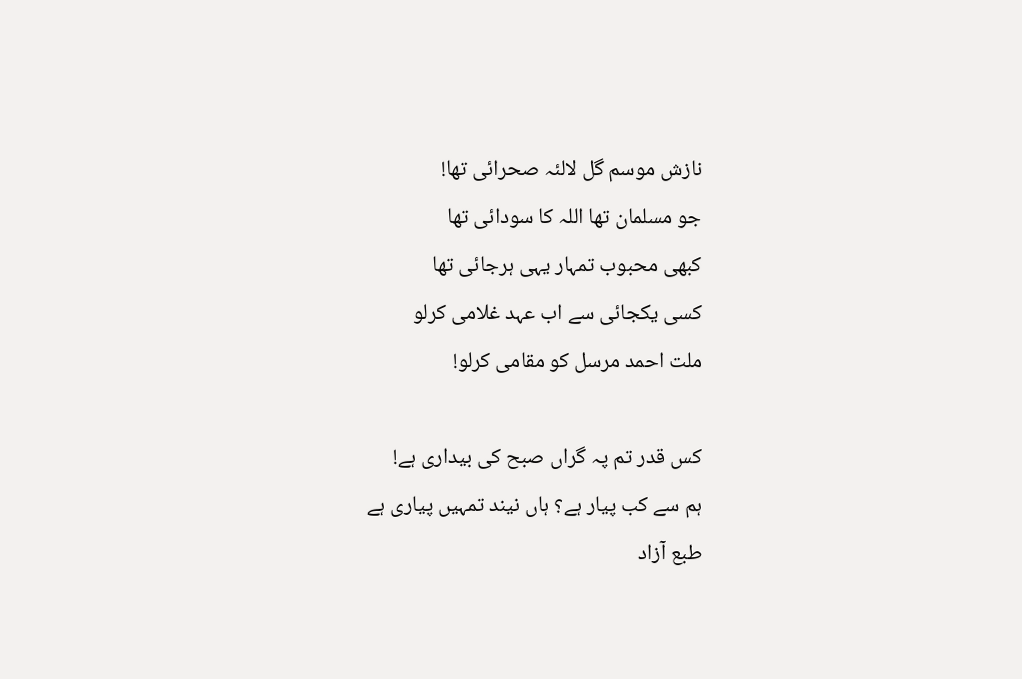نازش موسم گل لالئہ صحرائی تھا!
جو مسلمان تھا اللہ کا سودائی تھا
کبھی محبوب تمہار یہی ہرجائی تھا
کسی یکجائی سے اب عہد غلامی کرلو
ملت احمد مرسل کو مقامی کرلو!

کس قدر تم پہ گراں صبح کی بیداری ہے!
ہم سے کب پیار ہے؟ ہاں نیند تمہیں پیاری ہے
طبع آزاد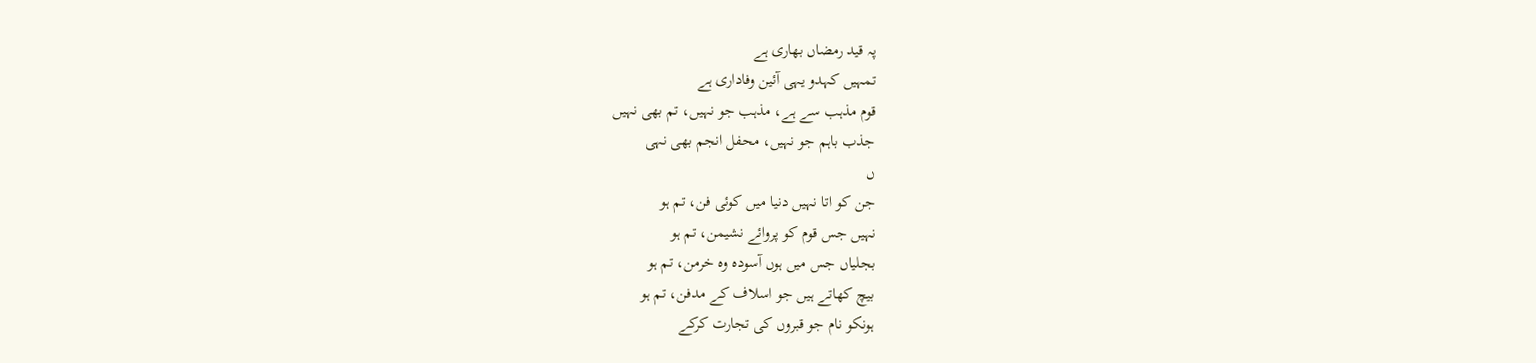پہ قید رمضاں بھاری ہے
تمہیں کہدو یہی آئین وفاداری ہے
قوم مذہب سے ہے، مذہب جو نہیں، تم بھی نہیں
جذب باہم جو نہیں، محفل انجم بھی نہی
ں
جن کو اتا نہیں دنیا میں کوئی فن، تم ہو
نہیں جس قوم کو پروائے نشیمن، تم ہو
بجلیاں جس میں ہوں آسودہ وہ خرمن، تم ہو
بیچ کھاتے ہیں جو اسلاف کے مدفن، تم ہو
ہونکو نام جو قبروں کی تجارت کرکے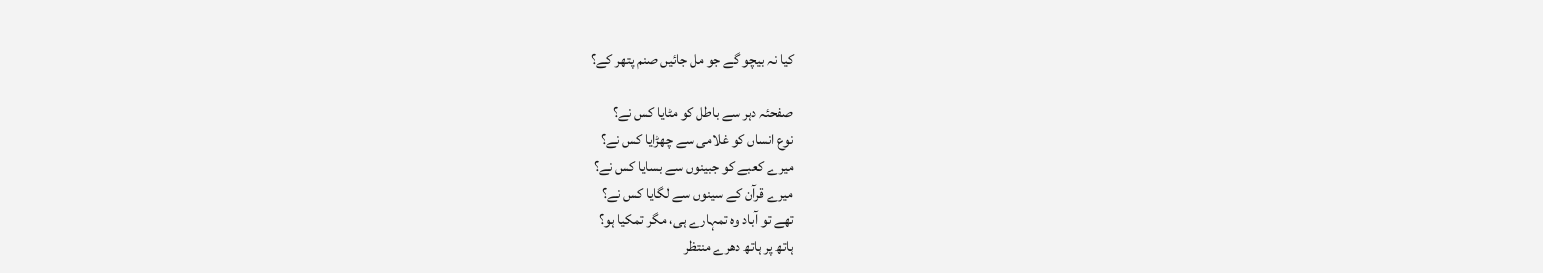کیا نہ بیچو گے جو مل جائیں صنم پتھر کے؟

صفحئہ دہر سے باطل کو مٹایا کس نے؟
نوع انساں کو غلامی سے چھڑایا کس نے؟
میرے کعبے کو جبینوں سے بسایا کس نے؟
میرے قرآن کے سینوں سے لگایا کس نے؟
تھے تو آباد وہ تمہارے ہی، مگر تمکیا ہو؟
ہاتھ پر ہاتھ دھرے منتظر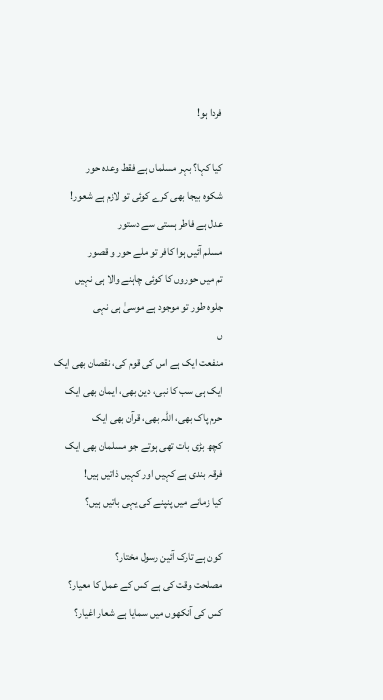فردا ہو!

کیا کہا؟ بہر مسلماں ہے فقط وعدہ حور
شکوہ بیجا بھی کرے کوئی تو لازم ہے شعور!
عدل ہے فاطر ہستی سے دستور
مسلم آئیں ہوا کافر تو ملے حور و قصور
تم میں حوروں کا کوئی چاہنے والا ہی نہیں
جلوہ طور تو موجود ہے موسیٰ ہی نہی
ں
منفعت ایک ہے اس کی قوم کی، نقصان بھی ایک
ایک ہی سب کا نبی، دین بھی، ایمان بھی ایک
حرم پاک بھی، اللہ بھی، قرآن بھی ایک
کچھ بڑی بات تھی ہوتے جو مسلمان بھی ایک
فرقہ بندی ہے کہیں اور کہیں ذاتیں ہیں!
کیا زمانے میں پنپنے کی یہی باتیں ہیں؟

کون ہے تارک آئین رسول مختار؟
مصلحت وقت کی ہے کس کے عمل کا معیار؟
کس کی آنکھوں میں سمایا ہے شعار اغیار؟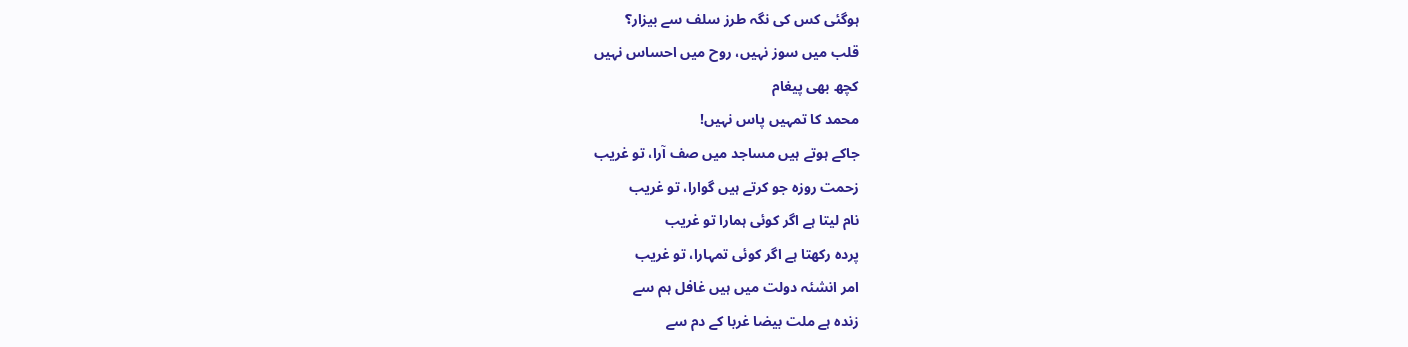ہوگئی کس کی نگہ طرز سلف سے بیزار؟
قلب میں سوز نہیں، روح میں احساس نہیں
کچھ بھی پیغام
محمد کا تمہیں پاس نہیں!
جاکے ہوتے ہیں مساجد میں صف آرا، تو غریب
زحمت روزہ جو کرتے ہیں گوارا، تو غریب
نام لیتا ہے اگر کوئی ہمارا تو غریب
پردہ رکھتا ہے اگر کوئی تمہارا، تو غریب
امر انشئہ دولت میں ہیں غافل ہم سے
زندہ ہے ملت بیضا غربا کے دم سے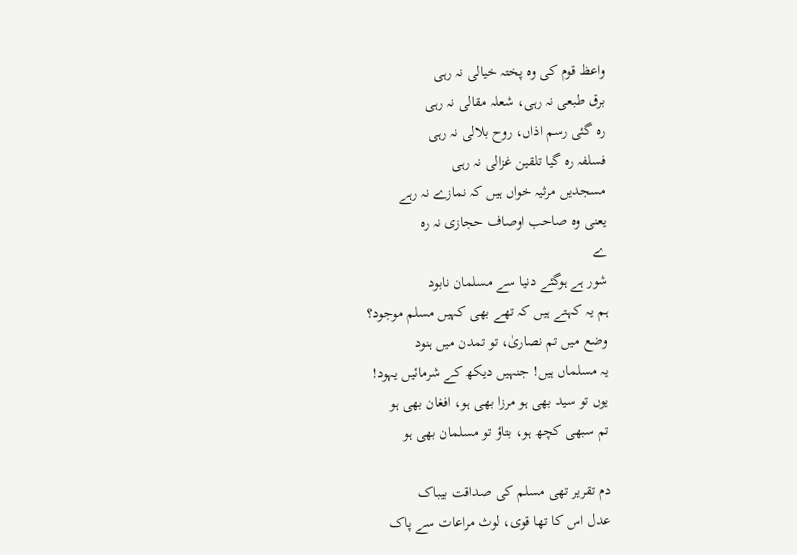واعظ قوم کی وہ پختہ خیالی نہ رہی
برق طبعی نہ رہی، شعلہ مقالی نہ رہی
رہ گئی رسم اذاں، روح بلالی نہ رہی
فسلفہ رہ گیا تلقین غزالی نہ رہی
مسجدیں مرثیہ خواں ہیں کہ نمازے نہ رہے
یعنی وہ صاحب اوصاف حجازی نہ رہ
ے
شور ہے ہوگئے دنیا سے مسلمان نابود
ہم یہ کہتے ہیں کہ تھے بھی کہیں مسلم موجود؟
وضع میں تم نصاریٰ، تو تمدن میں ہنود
یہ مسلماں ہیں! جنہیں دیکھ کے شرمائیں یہود!
یوں تو سید بھی ہو مرزا بھی ہو، افغان بھی ہو
تم سبھی کچھ ہو، بتاؤ تو مسلمان بھی ہو

دم تقریر تھی مسلم کی صداقت بیباک
عدل اس کا تھا قوی، لوث مراعات سے پاک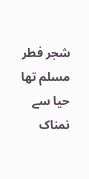شجر فطر مسلم تھا حیا سے نمناک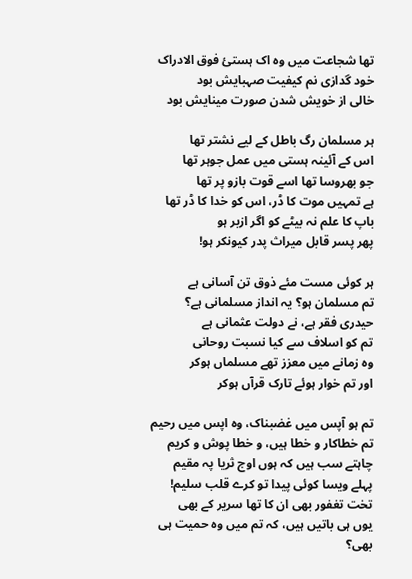تھا شجاعت میں وہ اک ہستئ فوق الادراک
خود گدازی نم کیفیت صہبایش بود
خالی از خویش شدن صورت مینایش بود

ہر مسلمان رگ باطل کے لیے نشتر تھا
اس کے آئینہ ہستی میں عمل جوہر تھا
جو بھروسا تھا اسے قوت بازو پر تھا
ہے تمہیں موت کا ڈر، اس کو خدا کا ڈر تھا
باپ کا علم نہ بیٹے کو اگر ازبر ہو
پھر پسر قابل میراث پدر کیونکر ہو!

ہر کوئی مست مئے ذوق تن آسانی ہے
تم مسلمان ہو؟ یہ انداز مسلمانی ہے؟
حیدری فقر ہے، نے دولت عثمانی ہے
تم کو اسلاف سے کیا نسبت روحانی
وہ زمانے میں معزز تھے مسلماں ہوکر
اور تم خوار ہوئے تارک قرآں ہوکر

تم ہو آپس میں غضبناک، وہ اپس میں رحیم
تم خطاکار و خطا ہیں، و خطا پوش و کریم
چاہتے سب ہیں کہ ہوں اوج ثریا پہ مقیم
پہلے ویسا کوئی پیدا تو کرے قلب سلیم!
تخت تغفور بھی ان کا تھا سریر کے بھی
یوں ہی باتیں ہیں، کہ تم میں وہ حمیت ہی بھی؟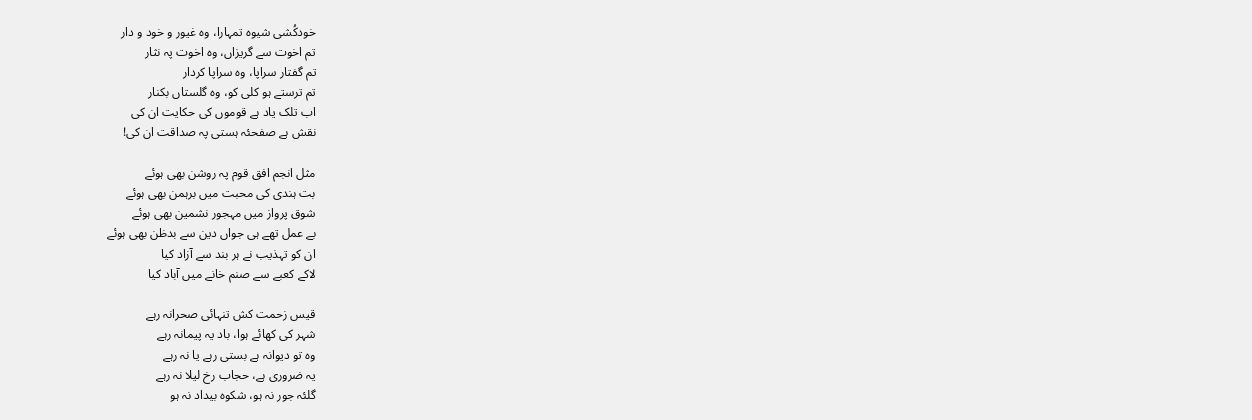خودکُشی شیوہ تمہارا، وہ غیور و خود و دار
تم اخوت سے گریزاں، وہ اخوت پہ نثار
تم گفتار سراپا، وہ سراپا کردار
تم ترستے ہو کلی کو، وہ گلستاں بکنار
اب تلک یاد ہے قوموں کی حکایت ان کی
نقش ہے صفحئہ ہستی پہ صداقت ان کی!

مثل انجم افق قوم پہ روشن بھی ہوئے
بت ہندی کی محبت میں برہمن بھی ہوئے
شوق پرواز میں مہجور نشمین بھی ہوئے
بے عمل تھے ہی جواں دین سے بدظن بھی ہوئے
ان کو تہذیب نے ہر بند سے آزاد کیا
لاکے کعبے سے صنم خانے میں آباد کیا

قیس زحمت کش تنہائی صحرانہ رہے
شہر کی کھائے ہوا، باد یہ پیمانہ رہے
وہ تو دیوانہ ہے بستی رہے یا نہ رہے
یہ ضروری ہے، حجاب رخ لیلا نہ رہے
گلئہ جور نہ ہو، شکوہ بیداد نہ ہو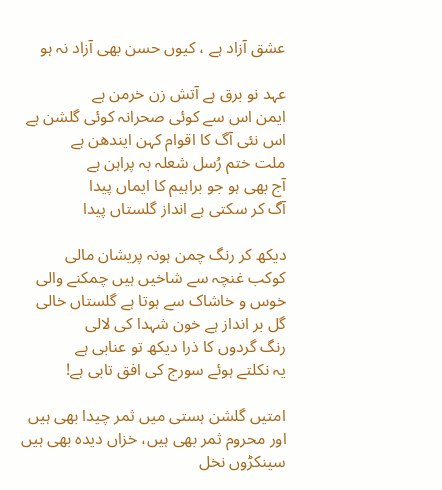عشق آزاد ہے ، کیوں حسن بھی آزاد نہ ہو

عہد نو برق ہے آتش زن خرمن ہے
ایمن اس سے کوئی صحرانہ کوئی گلشن ہے
اس نئی آگ کا اقوام کہن ایندھن ہے
ملت ختم رُسل شعلہ بہ پراہن ہے
آج بھی ہو جو براہیم کا ایماں پیدا
آگ کر سکتی ہے انداز گلستاں پیدا

دیکھ کر رنگ چمن ہونہ پریشان مالی
کوکب غنچہ سے شاخیں ہیں چمکنے والی
خوس و خاشاک سے ہوتا ہے گلستاں خالی
گل بر انداز ہے خون شہدا کی لالی
رنگ گردوں کا ذرا دیکھ تو عنابی ہے
یہ نکلتے ہوئے سورج کی افق تابی ہے!

امتیں گلشن ہستی میں ثمر چیدا بھی ہیں
اور محروم ثمر بھی ہیں، خزاں دیدہ بھی ہیں
سینکڑوں نخل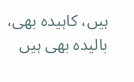ہیں، کاہیدہ بھی، بالیدہ بھی ہیں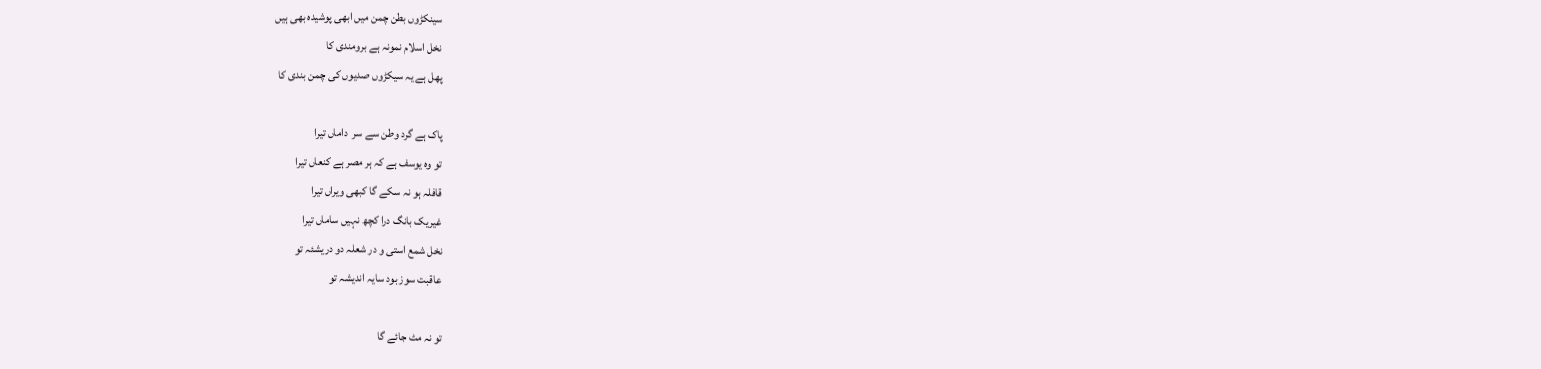سینکڑوں بطن چمن میں ابھی پوشیدہ بھی ہیں
نخل اسلام نمونہ ہے برومندی کا
پھل ہے یہ سیکڑوں صدیوں کی چمن بندی کا

پاک ہے گرد وطن سے سر  داماں تیرا
تو وہ یوسف ہے کہ ہر مصر ہے کنعاں تیرا
قافلہ ہو نہ سکے گا کبھی ویراں تیرا
غیریک بانگ درا کچھ نہیں ساماں تیرا
نخل شمع استی و در شعلہ دو دریشئہ تو
عاقبت سوز بود سایہ اندیشہ تو

تو نہ مٹ جائے گا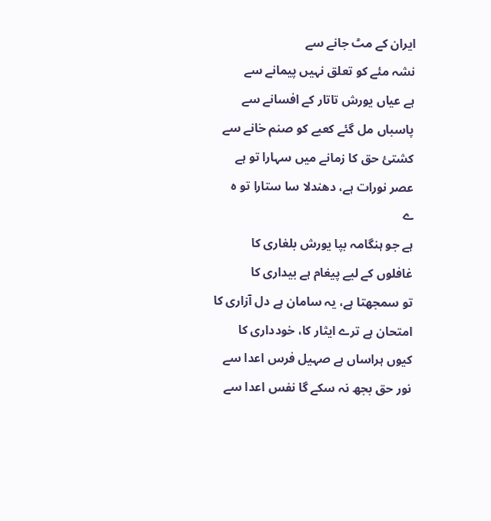ایران کے مٹ جانے سے
نشہ مئے کو تعلق نہیں پیمانے سے
ہے عیاں یورش تاتار کے افسانے سے
پاسباں مل گئے کعبے کو صنم خانے سے
کشتئ حق کا زمانے میں سہارا تو ہے
عصر نورات ہے، دھندلا سا ستارا تو ہ
ے
ہے جو ہنگامہ بپا یورش بلغاری کا
غافلوں کے لیے پیغام ہے بیداری کا
تو سمجھتا ہے، یہ سامان ہے دل آزاری کا
امتحان ہے ترے ایثار کا، خودداری کا
کیوں ہراساں ہے صہیل فرس اعدا سے
نور حق بجھ نہ سکے گا نفس اعدا سے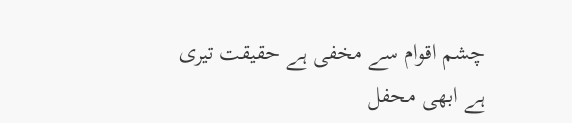چشم اقوام سے مخفی ہے حقیقت تیری
ہے ابھی محفل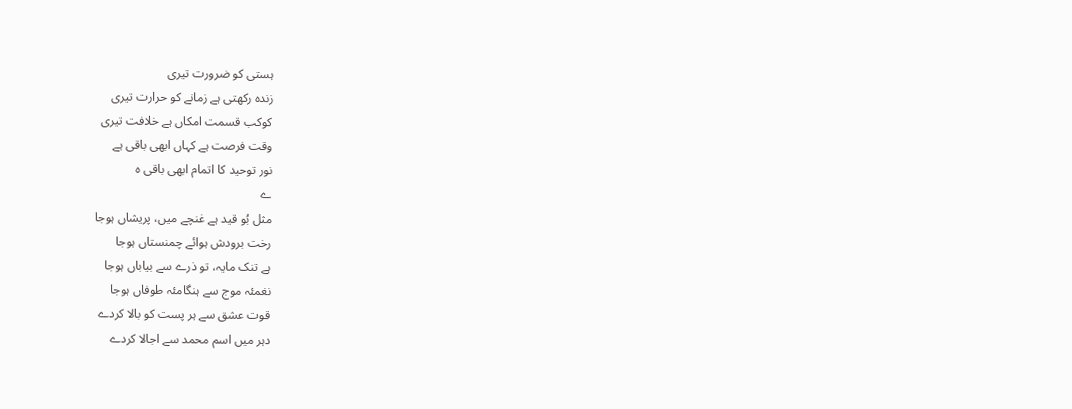ہستی کو ضرورت تیری
زندہ رکھتی ہے زمانے کو حرارت تیری
کوکب قسمت امکاں ہے خلافت تیری
وقت فرصت ہے کہاں ابھی باقی ہے
نور توحید کا اتمام ابھی باقی ہ
ے
مثل بُو قید ہے غنچے میں، پریشاں ہوجا
رخت برودش ہوائے چمنستاں ہوجا
ہے تنک مایہ، تو ذرے سے بیاباں ہوجا
نغمئہ موج سے ہنگامئہ طوفاں ہوجا
قوت عشق سے ہر پست کو بالا کردے
دہر میں اسم محمد سے اجالا کردے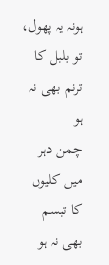ہونہ یہ پھول، تو بلبل کا ترنم بھی نہ ہو
چمن دہر میں کلیوں کا تبسم بھی نہ ہو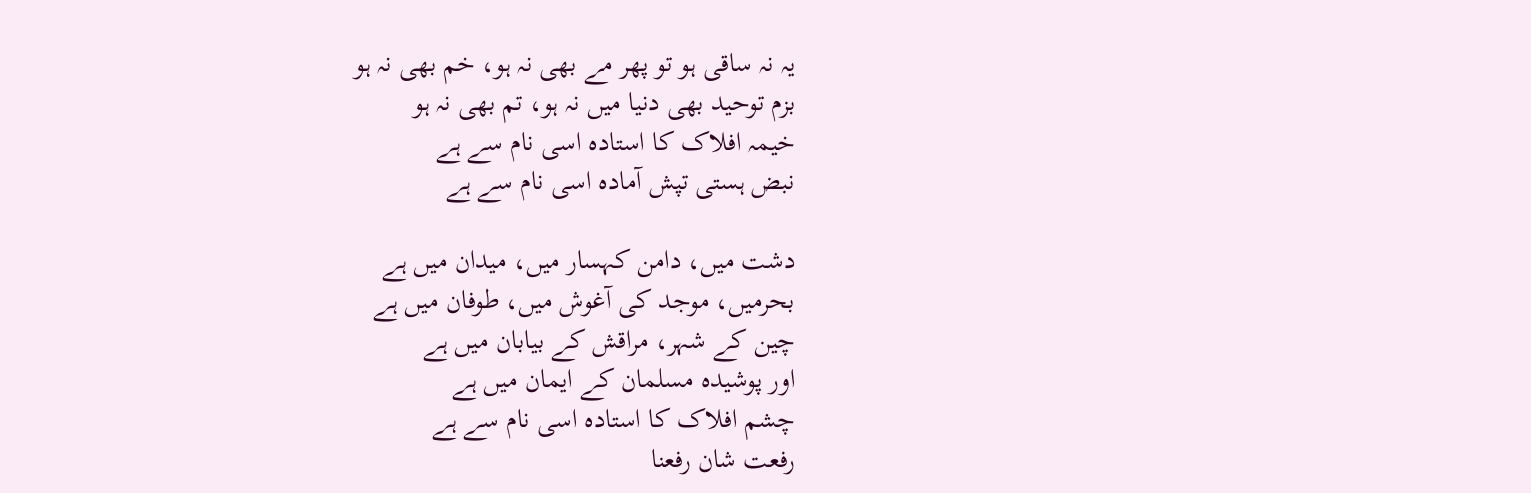یہ نہ ساقی ہو تو پھر مے بھی نہ ہو، خم بھی نہ ہو
بزم توحید بھی دنیا میں نہ ہو، تم بھی نہ ہو
خیمہ افلاک کا استادہ اسی نام سے ہے
نبض ہستی تپش آمادہ اسی نام سے ہے

دشت میں، دامن کہسار میں، میدان میں ہے
بحرمیں، موجد کی آغوش میں، طوفان میں ہے
چین کے شہر، مراقش کے بیابان میں ہے
اور پوشیدہ مسلمان کے ایمان میں ہے
چشم افلاک کا استادہ اسی نام سے ہے
رفعت شان رفعنا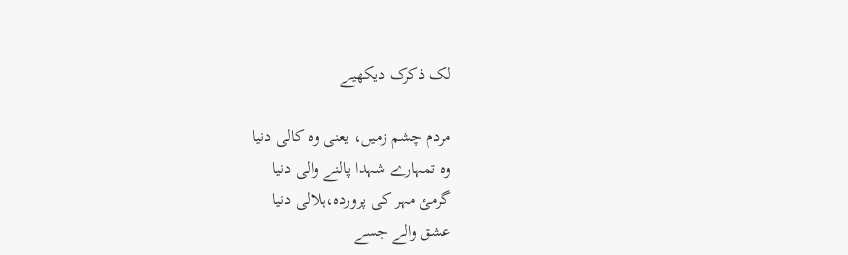لک ذکرک دیکھیے

مردم چشم زمیں، یعنی وہ کالی دنیا
وہ تمہارے شہدا پالنے والی دنیا
گرمئ مہر کی پروردہ،ہلالی دنیا
عشق والے جسے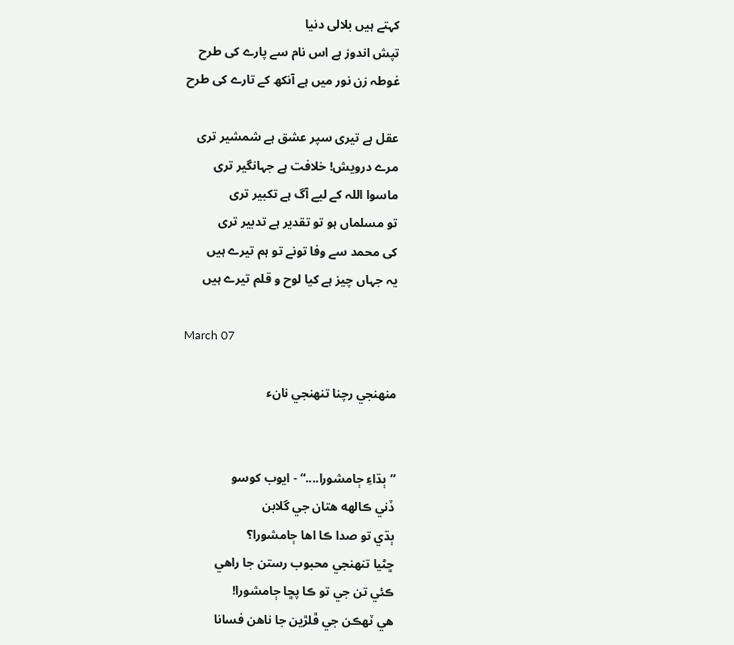کہتے ہیں بلالی دنیا
تپش اندوز ہے اس نام سے پارے کی طرح
غوطہ زن نور میں ہے آنکھ کے تارے کی طرح

عقل ہے تیری سپر عشق ہے شمشیر تری
مرے درویش! خلافت ہے جہانگیر تری
ماسوا اللہ کے لیے آگ ہے تکبیر تری
تو مسلماں ہو تو تقدیر ہے تدبیر تری
کی محمد سے وفا تونے تو ہم تیرے ہیں
یہ جہاں چیز ہے کیا لوح و قلم تیرے ہیں

March 07

منهنجي رچنا تنهنجي نانء


”ٻڌاءِ ڄامشورا....“ - ايوب کوسو
ڏني ڪالهه هتان جي گلابن
ٻڌي تو صدا ڪا اها ڄامشورا؟
ڇڻيا تنهنجي محبوب رستن جا راهي
ڪئي تن جي تو ڪا پڇا ڄامشورا!
هي ٽهڪن جي ڦلڙين جا ناهن فسانا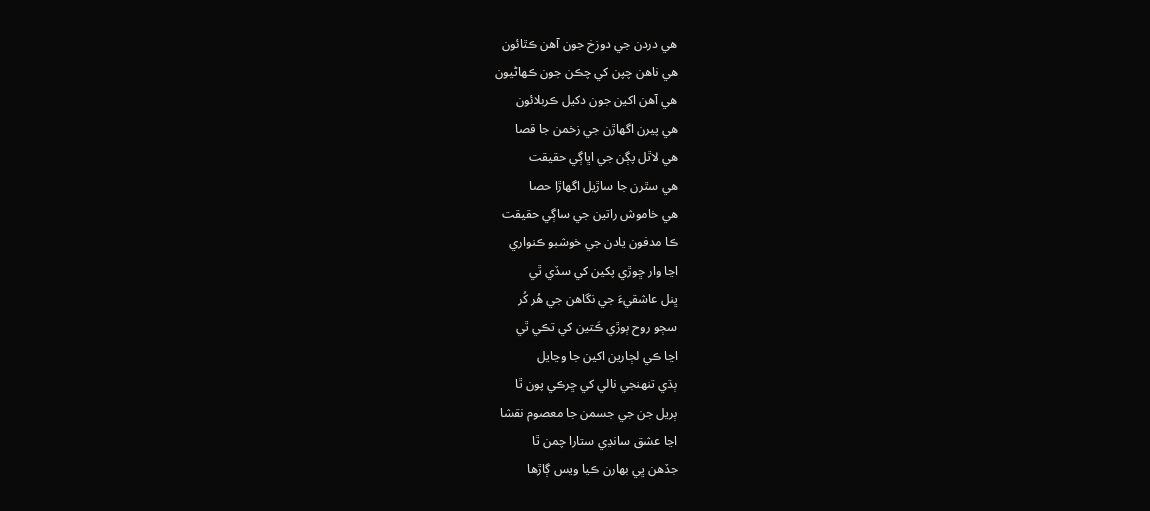هي دردن جي دوزخ جون آهن ڪٿائون
هي ناهن چپن کي چڪن جون ڪهاڻيون
هي آهن اکين جون دکيل ڪربلائون
هي پيرن اگھاڙن جي زخمن جا قصا
هي لاٿل پڳن جي اڀاڳي حقيقت
هي سٿرن جا ساڙيل اگھاڙا حصا
هي خاموش راتين جي ساڳي حقيقت
ڪا مدفون يادن جي خوشبو ڪنواري
اڃا وار ڇوڙي پکين کي سڏي ٿي
ڀنل عاشقيءَ جي نگاهن جي هُر کُر
سڄو روح ٻوڙي ڪَتين کي تڪي ٿي
اڃا ڪي لڄارين اکين جا وڃايل
ٻڌي تنهنجي نالي کي ڇرڪي پون ٿا
ٻريل جن جي جسمن جا معصوم نقشا
اڃا عشق سانڍي ستارا چمن ٿا
جڏهن ڀي بهارن ڪيا ويس ڳاڙها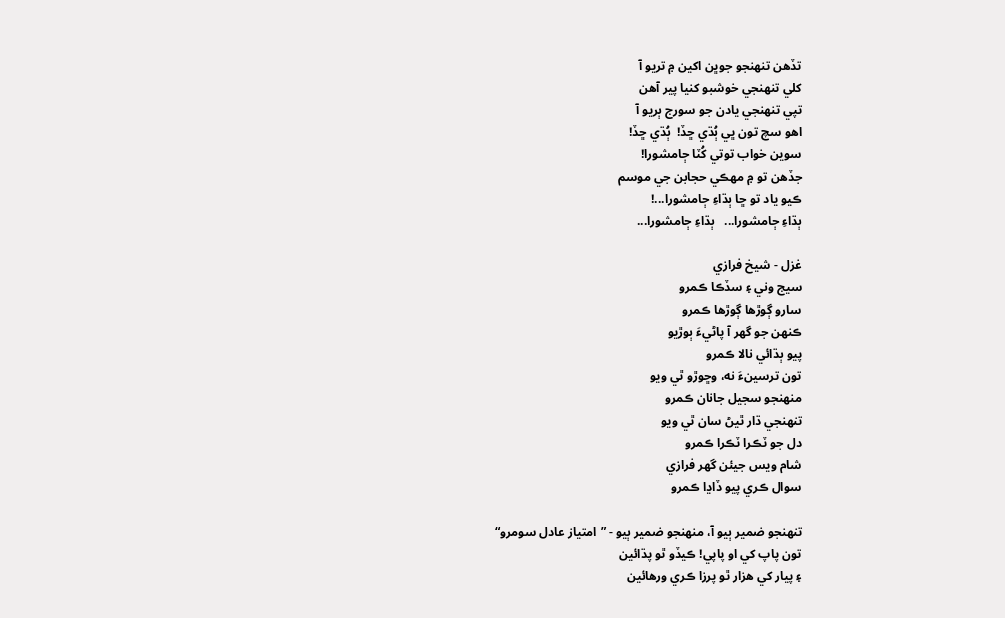تڏهن تنهنجو جوڀن اکين ۾ تريو آ
کلي تنهنجي خوشبو کنيا پير آهن
تپي تنهنجي يادن جو سورج ٻريو آ
اهو سچ تون ڀي ٻُڌي ڇڏ!  ٻُڌي ڇڏ!
سوين خواب توتي کُٽا ڄامشورا!
جڏهن تو ۾ مهڪي حجابن جي موسم
ڪيو ياد تو ڇا ٻڌاءِ ڄامشورا...!
ٻڌاءِ ڄامشورا...   ٻڌاءِ ڄامشورا...

غزل - شيخ فرازي
سيج وني ۽ سڏڪا ڪمرو
سارو ڳوڙها ڳوڙها ڪمرو
ڪنهن جو گهر آ پاڻيءَ ٻوڙيو
پيو ٻڌائي نالا ڪمرو
تون ترسينءَ نه، وڇوڙو ٿي ويو
منهنجو سجيل جانان ڪمرو
تنهنجي ڌار ٿيڻ سان ٿي ويو
دل جو ٽڪرا ٽڪرا ڪمرو
شام ويس جيئن گهر فرازي
سوال ڪري پيو ڏاڍا ڪمرو

تنهنجو ضمير ٻيو آ، منهنجو ضمير ٻيو - ”امتياز عادل سومرو“
تون پاپ کي او پاپي! ڪيڏو ٿو پڌائين
۽ پيار کي هزار ٿو پرزا ڪري ورهائين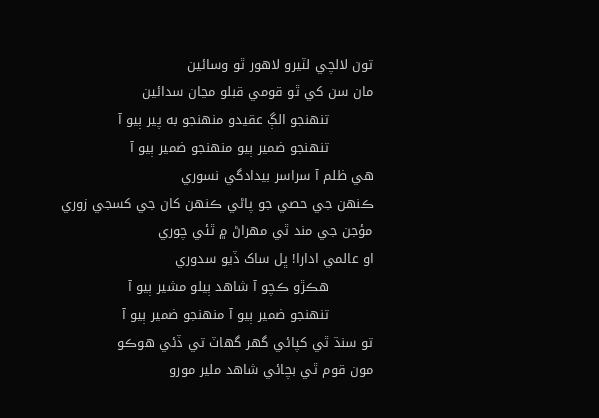تون لالچي لٽيرو لاهور ٿو وسائين
مان سن کي ٿو قومي قبلو مڃان سدائين
          تنهنجو الڳ عقيدو منهنجو به پير ٻيو آ
          تنهنجو ضمير ٻيو منهنجو ضمير ٻيو آ
هي ظلم آ سراسر بيدادگي نسوري
ڪنهن جي حصي جو پاڻي ڪنهن کان جي کسجي زوري
مؤجن جي مند ٿي مهراڻ ۾ ٿئي چوري
او عالمي ادارا! ڀل ساک ڏيو سدوري
          هڪڙو ڪچو آ شاهد ٻيلو مشير ٻيو آ
          تنهنجو ضمير ٻيو آ منهنجو ضمير ٻيو آ
تو سنڌ ٿي کپائي گهر گھاٽ تي ڏئي هوڪو
مون قوم ٿي بچائي شاهد ملير مورو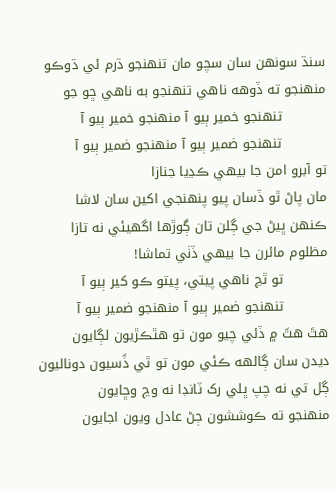سنڌ سونهن سان سچو مان تنهنجو ڌرم ئي ڌوڪو
منهنجو ته ڏوهه ناهي تنهنجو به ناهي ڇو جو
          تنهنجو خمير ٻيو آ منهنجو خمير ٻيو آ
          تنهنجو ضمير ٻيو آ منهنجو ضمير ٻيو آ
تو آبرو امن جا بيهي ڪڍيا جنازا
مان پاڻ ٿو ڏسان پيو پنهنجي اکين سان لاشا
ڪنهن ڀيڻ جي ڳلن تان ڳوڙها اگهيئي نه تازا
مظلوم مائرن جا بيهي ڏٺي تماشا!
          تو ٿڃ ناهي پيتي، پيتو ڪو کير ٻيو آ
          تنهنجو ضمير ٻيو آ منهنجو ضمير ٻيو آ
هٿَ هٿَ ۾ ڏئي چيو مون تو هٿڪڙيون لڳايون
ديدن سان ڳالهه ڪئي مون تو ٿي ڏَسيون دوناليون
ڳل تي نه چپ ڀلي رک ٽانڊا نه وڃ وڇايون
منهنجو ته ڪوششون ڄڻ عادل ويون اجايون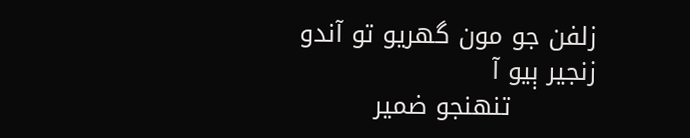زلفن جو مون گهريو تو آندو زنجير ٻيو آ
          تنهنجو ضمير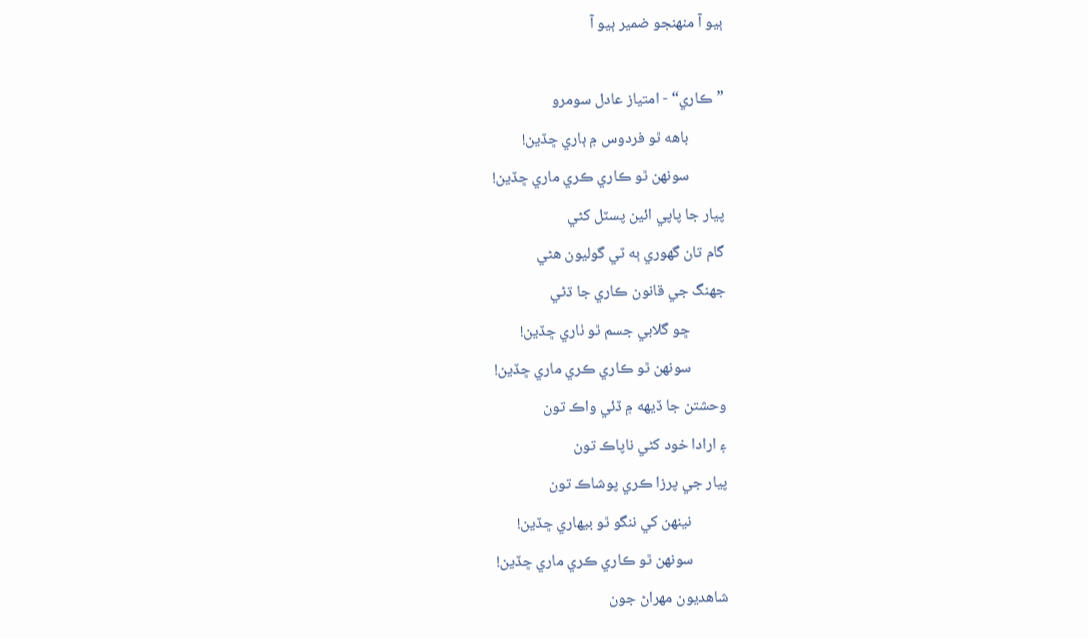ٻيو آ منهنجو ضمير ٻيو آ

”ڪاري“ - امتياز عادل سومرو
          باهه ٿو فردوس ۾ ٻاري ڇڏين!
          سونهن ٿو ڪاري ڪري ماري ڇڏين!
پيار جا پاپي ائين پسٽل کڻي
گام تان گھوري ٻه ٽي گوليون هڻي
جھنگ جي قانون ڪاري جا ڌڻي
          ڇو گلابي جسم ٿو ٺاري ڇڏين!
          سونهن ٿو ڪاري ڪري ماري ڇڏين!
وحشتن جا ڏيهه ۾ ڏئي واڪ تون
۽ ارادا خود کڻي ناپاڪ تون
پيار جي پرزا ڪري پوشاڪ تون
          نينهن کي ننگو ٿو بيهاري ڇڏين!
          سونهن ٿو ڪاري ڪري ماري ڇڏين!
شاهديون مهراڻ جون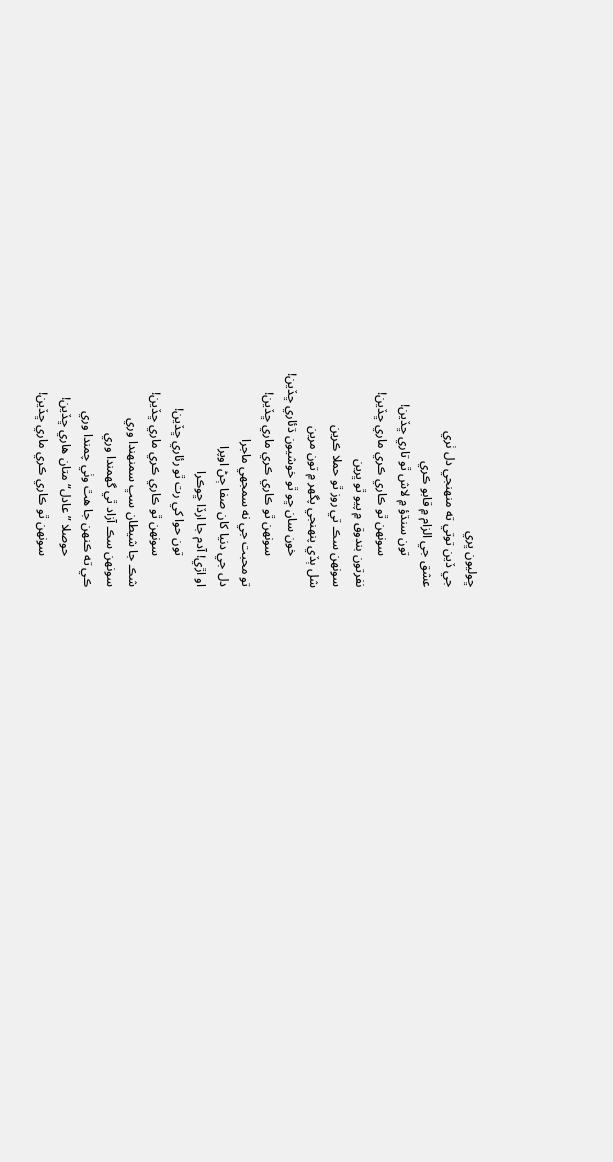ڇوليون ڀري
جي ڏين توتي ته منهنجي دل ٺري
عشق جي الزام ۾ قابو ڪري
          تون سنڌؤ ۾ لاش ٿو تاري ڇڏين!
          سونهن ٿو ڪاري ڪري ماري ڇڏين!
نفرتون بندوق ۾ پيو ٿو ڀرين
سونهن سڪ تي روز ٿو حملا ڪرين
شل ٻڏي پنهنجي پگهر ۾ تون مرين
          خون سان ڇو ٿو خوشيون ڌئاري ڇڏين!
          سونهن ٿو ڪاري ڪري ماري ڇڏين!
تو محبت جي نه سمجهي ماجرا
دل جي دنيا کان صفا ڄڻ اوپرا
او اڙي! آدم جا ارڏا ڇوڪرا
          تون حوا کي رت ٿو رئاري ڇڏين!
          سونهن ٿو ڪاري ڪري ماري ڇڏين!
شڪ جا شيطان سڀ سمنهندا وري
سونهن سڪ آزاد ٿي گهمندا وري
ڪي ته ڪنهن جا هٿ وٺي چمندا وري
          حوصلا ”عادل“ متان هاري ڇڏين!
          سونهن ٿو ڪاري ڪري ماري ڇڏين!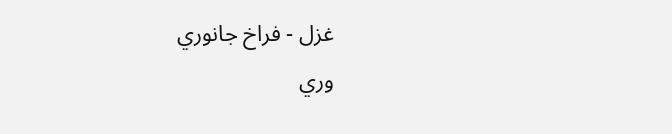غزل - فراخ جانوري
وري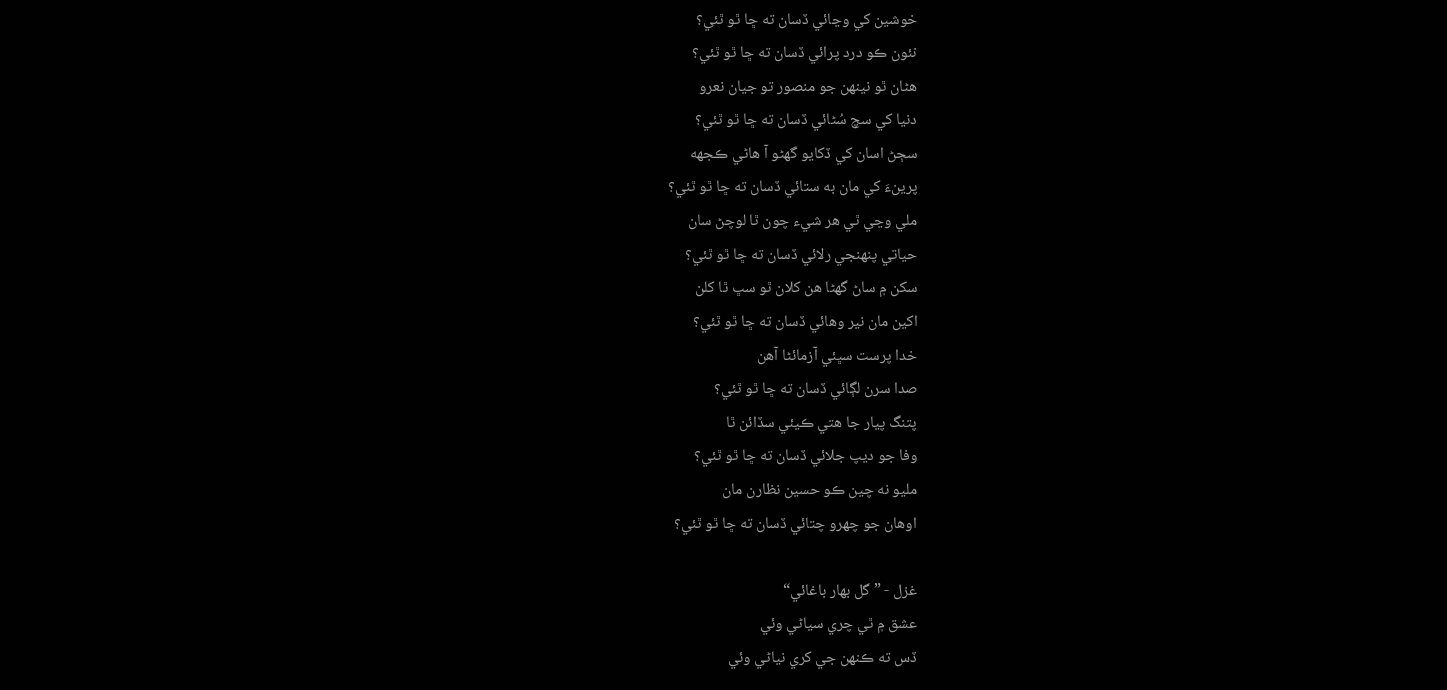خوشين کي وڃائي ڏسان ته ڇا ٿو ٿئي؟
نئون ڪو درد پرائي ڏسان ته ڇا ٿو ٿئي؟
هڻان ٿو نينهن جو منصور تو جيان نعرو
دنيا کي سچ سُڻائي ڏسان ته ڇا ٿو ٿئي؟
سڄڻ اسان کي ڏکايو گهڻو آ هاڻي ڪجهه
پرينءَ کي مان به ستائي ڏسان ته ڇا ٿو ٿئي؟
ملي وڃي ٿي هر شيء چون ٿا لوچڻ سان
حياتي پنهنجي رلائي ڏسان ته ڇا ٿو ٿئي؟
سکن ۾ ساڻ گهڻا هن کلان ٿو سڀ ٿا کلن
اکين مان نير وهائي ڏسان ته ڇا ٿو ٿئي؟
خدا پرست سڀئي آزمائڻا آهن
صدا سرن لڳائي ڏسان ته ڇا ٿو ٿئي؟
پتنگ پيار جا هتي ڪيئي سڏائن ٿا
وفا جو ديپ جلائي ڏسان ته ڇا ٿو ٿئي؟
مليو نه چين ڪو حسين نظارن مان
اوهان جو چهرو چتائي ڏسان ته ڇا ٿو ٿئي؟

غزل - ”گل بهار باغائي“
عشق ۾ ٿي چري سياڻي وئي
ڏس ته ڪنهن جي کري نياڻي وئي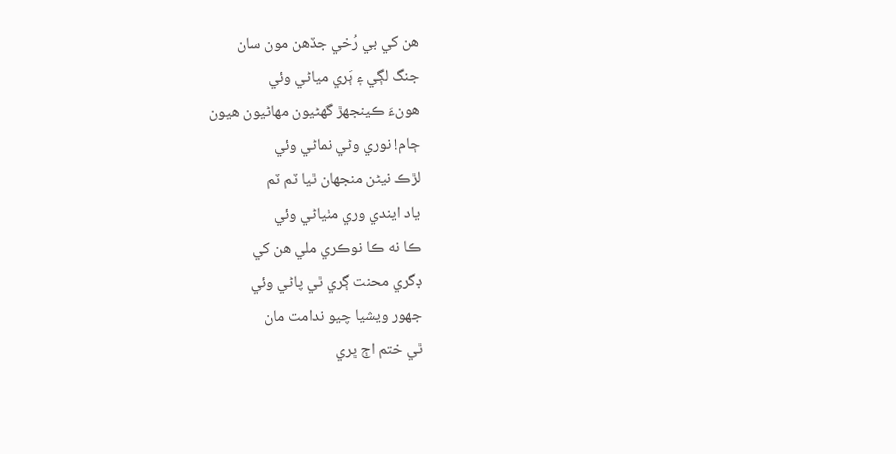هن کي بي رُخي جڏهن مون سان
جنگ لڳي ۽ ٻَري مياڻي وئي
هونءَ ڪينجهڙ گهڻيون مهاڻيون هيون
ڄام! نوري وڻي نماڻي وئي
لڙڪ نيڻن منجهان ٿيا ٽم ٽم
ياد ايندي وري مٺياڻي وئي
ڪا نه ڪا نوڪري ملي هن کي
ڊگري محنت ڳري ٿي پاڻي وئي
جھور ويشيا چيو ندامت مان
ٿي ختم اڄ ڀري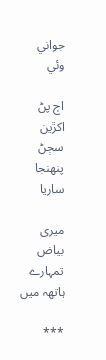جواني وئي

اڄ پڻ اکڙين سڄڻ پنهنجا ساريا

میری بیاض تمہارے ہاتھہ میں

***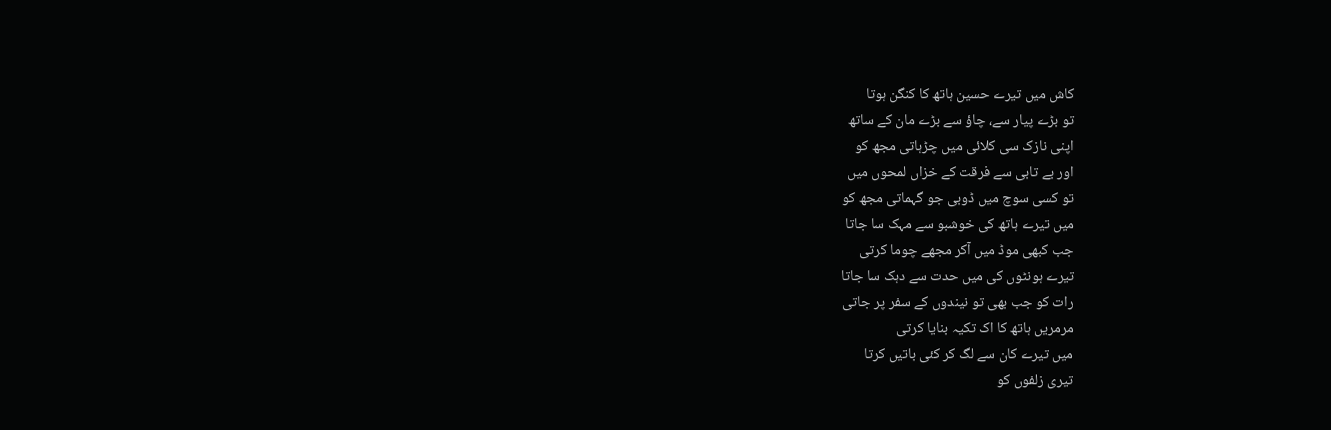کاش میں تیرے حسین ہاتھ کا کنگن ہوتا
تو بڑے پیار سے، چاؤ سے بڑے مان کے ساتھ
اپنی نازک سی کلائی میں چڑہاتی مجھ کو
اور بے تابی سے فرقت کے خزاں لمحوں میں
تو کسی سوچ میں ڈوبی جو گہماتی مجھ کو
میں تیرے ہاتھ کی خوشبو سے مہک سا جاتا
جب کبھی موڈ میں آکر مجھے چوما کرتی
تیرے ہونٹوں کی میں حدت سے دہک سا جاتا
رات کو جب بھی تو نیندوں کے سفر پر جاتی
مرمریں ہاتھ کا اک تکیہ بنایا کرتی
میں تیرے کان سے لگ کر کئی باتیں کرتا
تیری زلفوں کو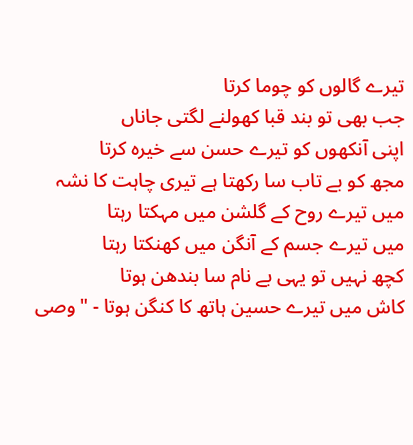تیرے گالوں کو چوما کرتا
جب بھی تو بند قبا کھولنے لگتی جاناں
اپنی آنکھوں کو تیرے حسن سے خیرہ کرتا
مجھ کو بے تاب سا رکھتا ہے تیری چاہت کا نشہ
میں تیرے روح کے گلشن میں مہکتا رہتا
میں تیرے جسم کے آنگن میں کھنکتا رہتا
کچھ نہیں تو یہی بے نام سا بندھن ہوتا
کاش میں تیرے حسین ہاتھ کا کنگن ہوتا - "وصی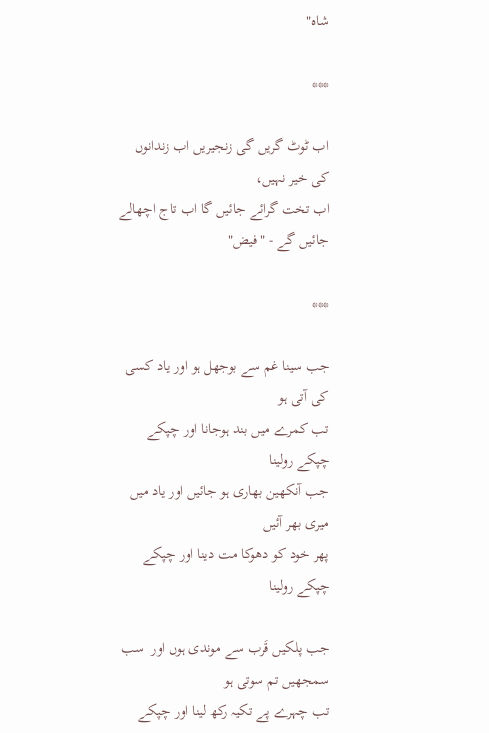شاہ"

***

اب ٹوٹ گریں گی زنجیریں اب زندانوں کی خیر نہیں،
اب تخت گرائے جائیں گا اب تاج اچھالے جائیں گے - "فیض"

***

جب سینا غم سے بوجھل ہو اور یاد کسی کی آتی ہو
تب کمرے میں بند ہوجانا اور چپکے چپکے رولینا
جب آنکھین بھاری ہو جائیں اور یاد میں میری بھر آئیں
پھر خود کو دھوکا مت دینا اور چپکے چپکے رولینا

جب پلکیں قَرب سے موندی ہوں اور  سب سمجھیں تم سوتی ہو
تب چہرے پے تکیہ رکھ لینا اور چپکے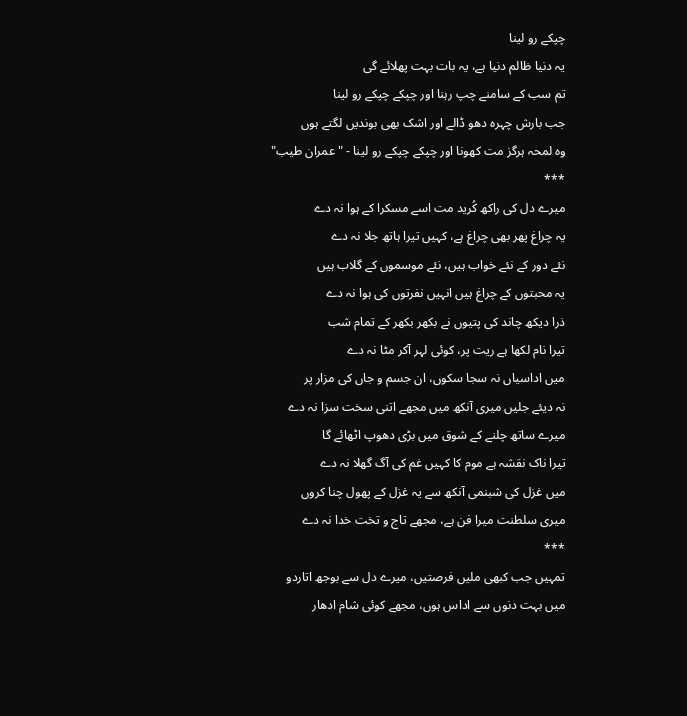چپکے رو لینا
یہ دنیا ظالم دنیا ہے، یہ بات بہت پھلائے گی
تم سب کے سامنے چپ رہنا اور چپکے چپکے رو لینا
جب بارش چہرہ دھو ڈالے اور اشک بھی بوندیں لگتے ہوں
وہ لمحہ ہرگز مت کھونا اور چپکے چپکے رو لینا - "عمران طیب"
***
میرے دل کی راکھ کُرید مت اسے مسکرا کے ہوا نہ دے
یہ چراغ پھر بھی چراغ ہے، کہیں تیرا ہاتھ جلا نہ دے
نئے دور کے نئے خواب ہیں، نئے موسموں کے گلاب ہیں
یہ محبتوں کے چراغ ہیں انہیں نفرتوں کی ہوا نہ دے
ذرا دیکھ چاند کی پتیوں نے بکھر بکھر کے تمام شب
تیرا نام لکھا ہے ریت پر، کوئی لہر آکر مٹا نہ دے
میں اداسیاں نہ سجا سکوں، ان جسم و جاں کی مزار پر
نہ دیئے جلیں میری آنکھ میں مجھے اتنی سخت سزا نہ دے
میرے ساتھ چلنے کے شوق میں بڑی دھوپ اٹھائے گا
تیرا ناک نقشہ ہے موم کا کہیں غم کی آگ گھلا نہ دے
میں غزل کی شبنمی آنکھ سے یہ غزل کے پھول چنا کروں
میری سلطنت میرا فن ہے، مجھے تاج و تخت خدا نہ دے
***
تمہیں جب کبھی ملیں فرصتیں، میرے دل سے بوجھ اتاردو
میں بہت دنوں سے اداس ہوں، مجھے کوئی شام ادھار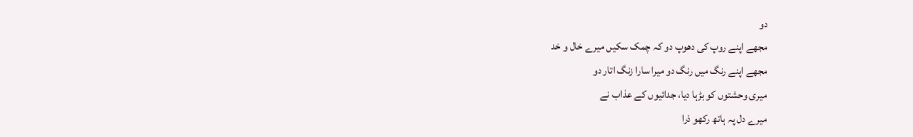دو
مجھے اپنے روپ کی دھوپ دو کہ چمک سکیں میرے خال و خد
مجھے اپنے رنگ میں رنگ دو میرا سارا زنگ اتار دو
میری وحشتوں کو بڑہا دیا، جدائیوں کے عذاب نے
میرے دل پہ ہاتھ رکھو ذرا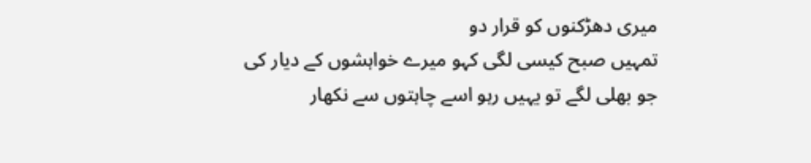میری دھڑکنوں کو قرار دو
تمہیں صبح کیسی لگی کہو میرے خواہشوں کے دیار کی
جو بھلی لگے تو یہیں رہو اسے چاہتوں سے نکھار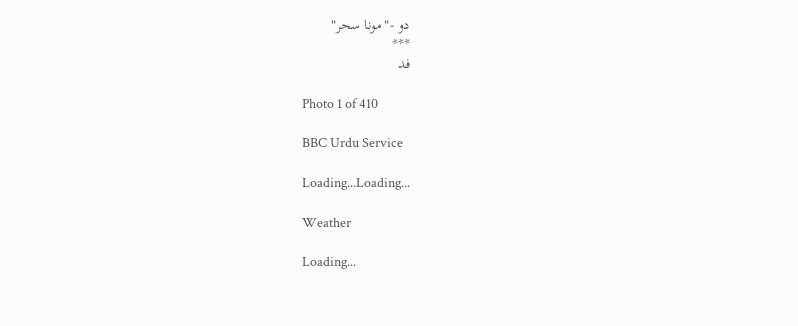دو -"مونا سحر"
***
فد

Photo 1 of 410

BBC Urdu Service

Loading...Loading...

Weather

Loading...